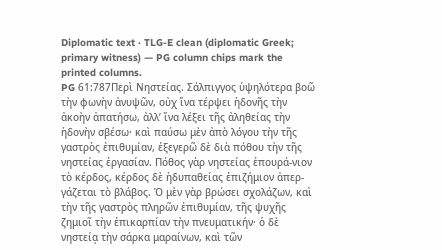Diplomatic text · TLG-E clean (diplomatic Greek; primary witness) — PG column chips mark the printed columns.
PG 61:787Περὶ Νηστείας. Σάλπιγγος ὑψηλότερα βοῶ τὴν φωνὴν ἀνυψῶν, οὐχ ἵνα τέρψει ἡδονῆς τὴν ἀκοὴν ἀπατήσω, ἀλλ’ ἵνα λέξει τῆς ἀληθείας τὴν ἡδονὴν σβέσω· καὶ παύσω μὲν ἀπὸ λόγου τὴν τῆς γαστρὸς ἐπιθυμίαν, ἐξεγερῶ δὲ διὰ πόθου τὴν τῆς νηστείας ἐργασίαν. Πόθος γὰρ νηστείας ἐπουρά-νιον τὸ κέρδος, κέρδος δὲ ἡδυπαθείας ἐπιζήμιον ἀπερ-γάζεται τὸ βλάβος. Ὁ μὲν γὰρ βρώσει σχολάζων, καὶ τὴν τῆς γαστρὸς πληρῶν ἐπιθυμίαν, τῆς ψυχῆς ζημιοῖ τὴν ἐπικαρπίαν τὴν πνευματικήν· ὁ δὲ νηστείᾳ τὴν σάρκα μαραίνων, καὶ τῶν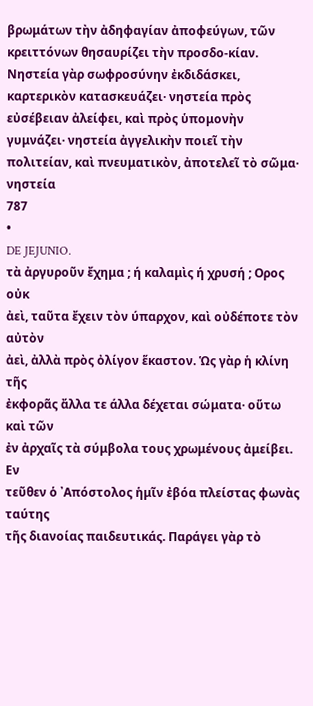βρωμάτων τὴν ἀδηφαγίαν ἀποφεύγων, τῶν κρειττόνων θησαυρίζει τὴν προσδο-κίαν. Νηστεία γὰρ σωφροσύνην ἐκδιδάσκει, καρτερικὸν κατασκευάζει· νηστεία πρὸς εὐσέβειαν ἀλείφει, καὶ πρὸς ὑπομονὴν γυμνάζει· νηστεία ἀγγελικὴν ποιεῖ τὴν πολιτείαν, καὶ πνευματικὸν, ἀποτελεῖ τὸ σῶμα· νηστεία
787
•
DE JEJUNIO.
τὰ ἀργυροῦν ἔχημα ; ή καλαμὶς ή χρυσή ; Ορος οὐκ
ἀεὶ, ταῦτα ἔχειν τὸν ύπαρχον, καὶ οὐδέποτε τὸν αὐτὸν
ἀεὶ, ἀλλὰ πρὸς ὀλίγον ἕκαστον. Ὡς γὰρ ἡ κλίνη τῆς
ἐκφορᾶς ἄλλα τε άλλα δέχεται σώματα· οὕτω καὶ τῶν
ἐν ἀρχαῖς τὰ σύμβολα τους χρωμένους ἀμείβει. Εν
τεῦθεν ὁ ᾿Απόστολος ἡμῖν ἐβόα πλείστας φωνὰς ταύτης
τῆς διανοίας παιδευτικάς. Παράγει γὰρ τὸ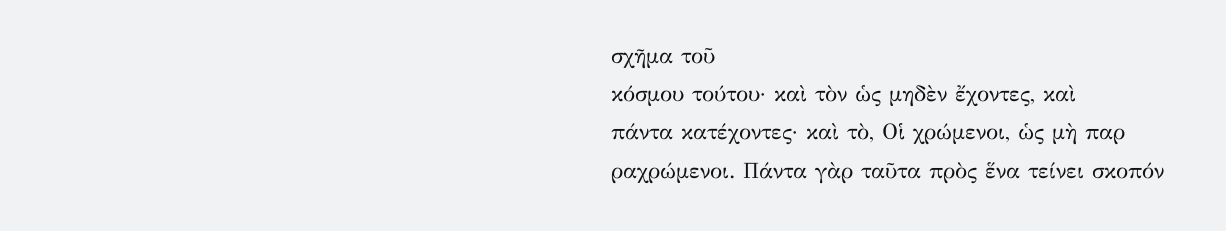σχῆμα τοῦ
κόσμου τούτου· καὶ τὸν ὡς μηδὲν ἔχοντες, καὶ
πάντα κατέχοντες· καὶ τὸ, Οἱ χρώμενοι, ὡς μὴ παρ
ραχρώμενοι. Πάντα γὰρ ταῦτα πρὸς ἕνα τείνει σκοπόν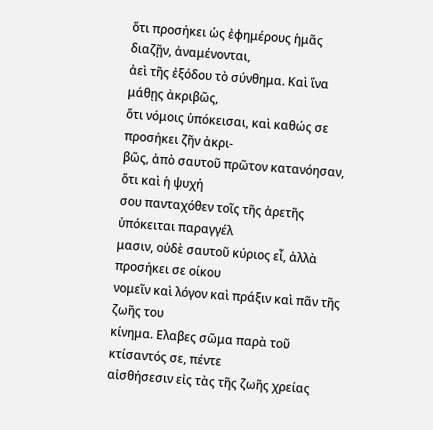ὅτι προσήκει ὡς ἐφημέρους ἡμᾶς διαζῇν, ἀναμένονται,
ἀεὶ τῆς ἐξόδου τὸ σύνθημα. Καὶ ἵνα μάθῃς ἀκριβῶς,
ὅτι νόμοις ὑπόκεισαι, καὶ καθώς σε προσήκει ζῆν ἀκρι-
βῶς, ἀπὸ σαυτοῦ πρῶτον κατανόησαν, ὅτι καὶ ἡ ψυχή
σου πανταχόθεν τοῖς τῆς ἀρετῆς ὑπόκειται παραγγέλ
μασιν, οὐδὲ σαυτοῦ κύριος εἶ, ἀλλὰ προσήκει σε οίκου
νομεῖν καὶ λόγον καὶ πράξιν καὶ πᾶν τῆς ζωῆς του
κίνημα. Ελαβες σῶμα παρὰ τοῦ κτίσαντός σε, πέντε
αἰσθήσεσιν εἰς τὰς τῆς ζωῆς χρείας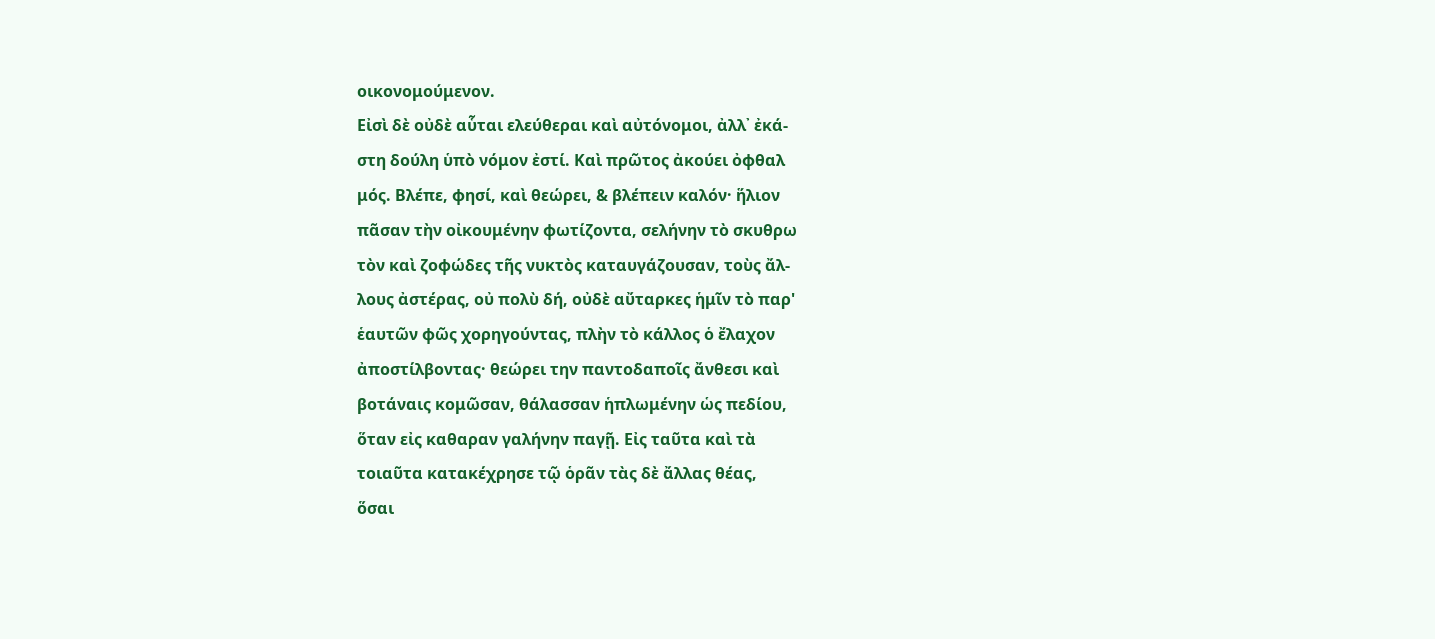οικονομούμενον.
Εἰσὶ δὲ οὐδὲ αὗται ελεύθεραι καὶ αὐτόνομοι, ἀλλ᾽ ἐκά-
στη δούλη ὑπὸ νόμον ἐστί. Καὶ πρῶτος ἀκούει ὀφθαλ
μός. Βλέπε, φησί, καὶ θεώρει, & βλέπειν καλόν· ἥλιον
πᾶσαν τὴν οἰκουμένην φωτίζοντα, σελήνην τὸ σκυθρω
τὸν καὶ ζοφώδες τῆς νυκτὸς καταυγάζουσαν, τοὺς ἄλ-
λους ἀστέρας, οὐ πολὺ δή, οὐδὲ αὔταρκες ἡμῖν τὸ παρ'
ἑαυτῶν φῶς χορηγούντας, πλὴν τὸ κάλλος ὁ ἔλαχον
ἀποστίλβοντας· θεώρει την παντοδαποῖς ἄνθεσι καὶ
βοτάναις κομῶσαν, θάλασσαν ἡπλωμένην ὡς πεδίου,
ὅταν εἰς καθαραν γαλήνην παγῇ. Εἰς ταῦτα καὶ τὰ
τοιαῦτα κατακέχρησε τῷ ὁρᾶν τὰς δὲ ἄλλας θέας,
ὅσαι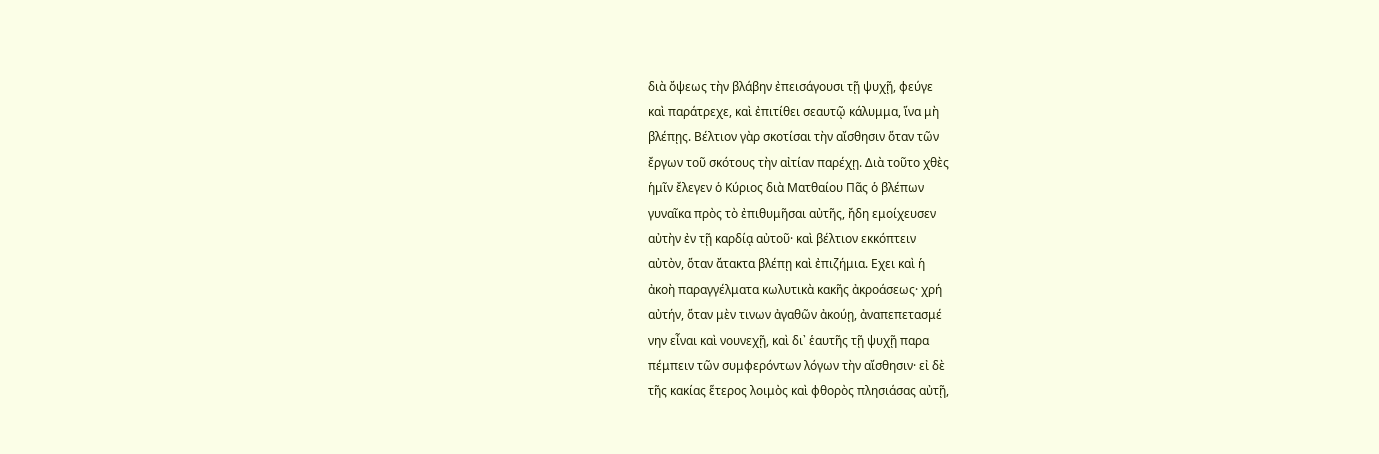διὰ ὄψεως τὴν βλάβην ἐπεισάγουσι τῇ ψυχῇ, φεύγε
καὶ παράτρεχε, καὶ ἐπιτίθει σεαυτῷ κάλυμμα, ἵνα μὴ
βλέπῃς. Βέλτιον γὰρ σκοτίσαι τὴν αἴσθησιν ὅταν τῶν
ἔργων τοῦ σκότους τὴν αἰτίαν παρέχῃ. Διὰ τοῦτο χθὲς
ἡμῖν ἔλεγεν ὁ Κύριος διὰ Ματθαίου Πᾶς ὁ βλέπων
γυναῖκα πρὸς τὸ ἐπιθυμῆσαι αὐτῆς, ἤδη εμοίχευσεν
αὐτὴν ἐν τῇ καρδίᾳ αὐτοῦ· καὶ βέλτιον εκκόπτειν
αὐτὸν, ὅταν ἄτακτα βλέπῃ καὶ ἐπιζήμια. Εχει καὶ ἡ
ἀκοὴ παραγγέλματα κωλυτικὰ κακῆς ἀκροάσεως· χρή
αὐτήν, ὅταν μὲν τινων ἀγαθῶν ἀκούῃ, ἀναπεπετασμέ
νην εἶναι καὶ νουνεχῇ, καὶ δι᾿ ἑαυτῆς τῇ ψυχῇ παρα
πέμπειν τῶν συμφερόντων λόγων τὴν αἴσθησιν· εἰ δὲ
τῆς κακίας ἕτερος λοιμὸς καὶ φθορὸς πλησιάσας αὐτῇ,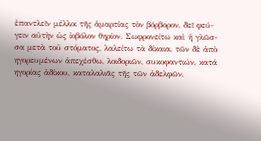ἐπαντλεῖν μέλλοι τῆς ἁμαρτίας τὸν βόρβορον, δεῖ φεύ-
γειν αὐτὴν ὡς ἰοβόλον θηρίον. Σωφρονείτω καὶ ἡ γλῶσ-
σα μετὰ τοῦ στόματος, λαλείτω τὰ δίκαια, τῶν δὲ ἀπὸ
ηγορευμένων ἀπεχέσθω, λοιδοριῶν, συκοφαντιών, κατά
ηγορίας ἀδίκου, καταλαλιᾶς τῆς τῶν ἀδελφῶν,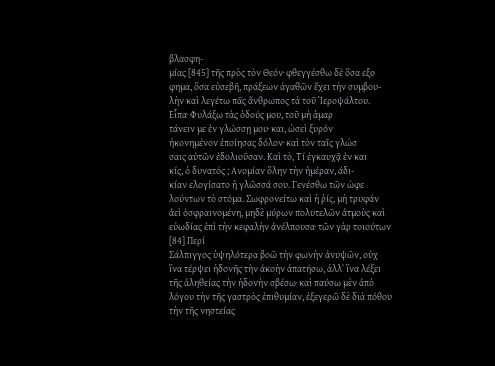βλασφη-
μίας [845] τῆς πρὸς τὸν Θεόν· φθεγγέσθω δὲ ὅσα εξο
φημα, ὅσα εὐσεβῆ, πράξεων ἀγαθῶν ἔχει τὴν συμβου-
λὴν καὶ λεγέτω πᾶς ἄνθρωπος τὰ τοῦ Ἱεροψάλτου.
Εἶπα· Φυλάξω τὰς ὁδούς μου, τοῦ μὴ ἁμαρ
τάνειν με ἐν γλώσσῃ μου· και, ὡσεὶ ξυρόν
ἠκονημένον ἐποίησας δόλον· καὶ τὸν ταῖς γλώσ
σαις αὐτῶν ἐδολιοῦσαν. Καὶ τὸ, Τί ἐγκαυχᾷ ἐν και
κίς, ὁ δυνατός ; Ανομίαν ὅλην τὴν ἡμέραν, άδι-
κίαν ελογίσατο ἡ γλῶσσά σου. Γενέσθω τῶν ὠφε
λούντων τὸ στόμα. Σωφρονείτω καὶ ἡ ῥίς, μὴ τρυφάν
ἀεὶ ὀσφραινομένη, μηδὲ μύρων πολυτελῶν ἀτμοὺς καὶ
εὐωδίας ἐπὶ τὴν κεφαλὴν ἀνέλπουσα· τῶν γὰρ τοιούτων
[84] Περί
Σάλπιγγος ὑψηλότερα βοῶ τὴν φωνὴν ἀνυψῶν, οὐχ
ἵνα τέρψει ἡδονῆς τὴν ἀκοὴν ἀπατήσω, ἀλλ᾽ ἵνα λέξει
τῆς ἀληθείας τὴν ἡδονὴν σβέσω· καὶ παύσω μὲν ἀπὸ
λόγου τὴν τῆς γαστρὸς ἐπιθυμίαν, ἐξεγερῶ δὲ διὰ πόθου
τὴν τῆς νηστείας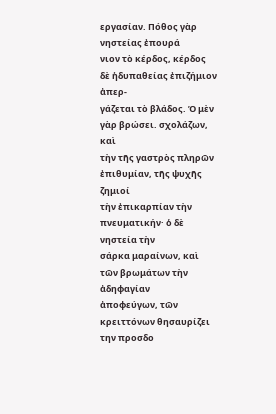εργασίαν. Πόθος γὰρ νηστείας ἐπουρά
νιον τὸ κέρδος, κέρδος δὲ ἡδυπαθείας ἐπιζήμιον ἀπερ-
γάζεται τὸ βλάδος. Ὁ μὲν γὰρ βρώσει. σχολάζων, καὶ
τὴν τῆς γαστρὸς πληρῶν ἐπιθυμίαν, τῆς ψυχῆς ζημιοί
τὴν ἐπικαρπίαν τὴν πνευματικήν· ὁ δὲ νηστεία τὴν
σάρκα μαραίνων, καὶ τῶν βρωμάτων τὴν ἀδηφαγίαν
ἀποφεύγων, τῶν κρειττόνων θησαυρίζει την προσδο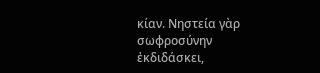κίαν. Νηστεία γὰρ σωφροσύνην ἐκδιδάσκει,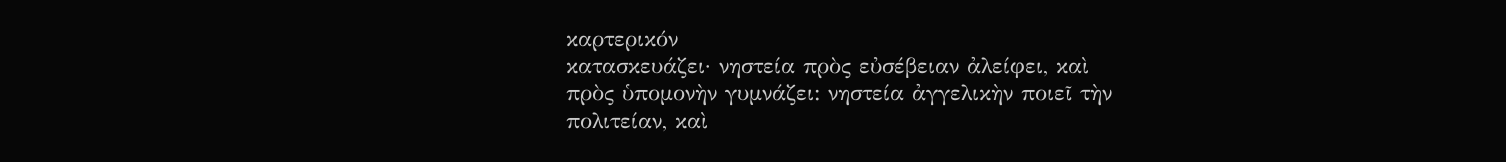καρτερικόν
κατασκευάζει· νηστεία πρὸς εὐσέβειαν ἀλείφει, καὶ
πρὸς ὑπομονὴν γυμνάζει: νηστεία ἀγγελικὴν ποιεῖ τὴν
πολιτείαν, καὶ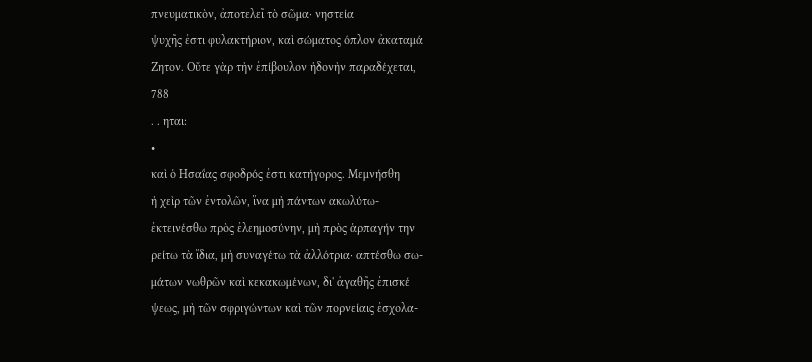πνευματικὸν, ἀποτελεῖ τὸ σῶμα· νηστεία
ψυχῆς ἐστι φυλακτήριον, καὶ σώματος όπλον ἀκαταμά
Ζητον. Οὔτε γὰρ τὴν ἐπίβουλον ἡδονὴν παραδέχεται,
788
. . ηται:
•
καὶ ὁ Ησαΐας σφοδρός ἐστι κατήγορος. Μεμνήσθη
ἡ χεὶρ τῶν ἐντολῶν, ἵνα μὴ πάντων ακωλύτω-
ἐκτεινέσθω πρὸς ἐλεημοσύνην, μὴ πρὸς ἁρπαγήν την
ρείτω τὰ ἴδια, μὴ συναγέτω τὰ ἀλλότρια· απτέσθω σω-
μάτων νωθρῶν καὶ κεκακωμένων, δι' ἀγαθῆς ἐπισκέ
ψεως, μὴ τῶν σφριγώντων καὶ τῶν πορνείαις ἐσχολα-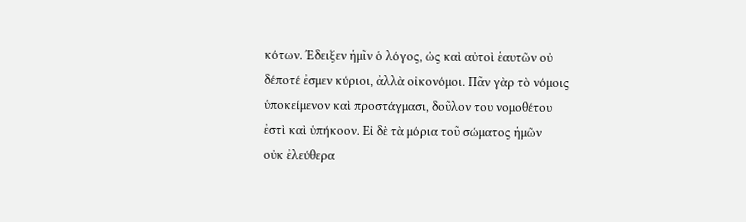κότων. Έδειξεν ἡμῖν ὁ λόγος, ὡς καὶ αὐτοὶ ἑαυτῶν οὐ
δέποτέ ἐσμεν κύριοι, ἀλλὰ οἰκονόμοι. Πᾶν γὰρ τὸ νόμοις
ὑποκείμενον καὶ προστάγμασι, δοῦλον του νομοθέτου
ἐστὶ καὶ ὑπήκοον. Εἰ δὲ τὰ μόρια τοῦ σώματος ἡμῶν
οὐκ ἐλεύθερα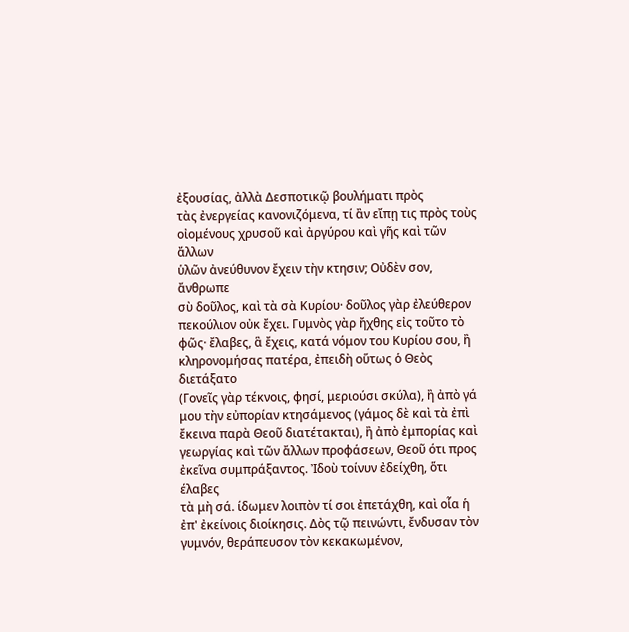ἐξουσίας, ἀλλὰ Δεσποτικῷ βουλήματι πρὸς
τὰς ἐνεργείας κανονιζόμενα, τί ἂν εἴπῃ τις πρὸς τοὺς
οἰομένους χρυσοῦ καὶ ἀργύρου καὶ γῆς καὶ τῶν ἄλλων
ὑλῶν ἀνεύθυνον ἔχειν τὴν κτησιν; Οὐδὲν σον, ἄνθρωπε
σὺ δοῦλος, καὶ τὰ σὰ Κυρίου· δοῦλος γὰρ ἐλεύθερον
πεκούλιον οὐκ ἔχει. Γυμνὸς γὰρ ἤχθης εἰς τοῦτο τὸ
φῶς· ἔλαβες, ἃ ἔχεις, κατά νόμον του Κυρίου σου, ἢ
κληρονομήσας πατέρα, ἐπειδὴ οὕτως ὁ Θεὸς διετάξατο
(Γονεῖς γὰρ τέκνοις, φησί, μεριούσι σκύλα), ἢ ἀπὸ γά
μου τὴν εὐπορίαν κτησάμενος (γάμος δὲ καὶ τὰ ἐπὶ
ἔκεινα παρὰ Θεοῦ διατέτακται), ἢ ἀπὸ ἐμπορίας καὶ
γεωργίας καὶ τῶν ἄλλων προφάσεων, Θεοῦ ότι προς
ἐκεῖνα συμπράξαντος. Ἰδοὺ τοίνυν ἐδείχθη, ὅτι έλαβες
τὰ μὴ σά. ίδωμεν λοιπὸν τί σοι ἐπετάχθη, καὶ οἷα ἡ
ἐπ' ἐκείνοις διοίκησις. Δὸς τῷ πεινώντι, ἔνδυσαν τὸν
γυμνόν, θεράπευσον τὸν κεκακωμένον,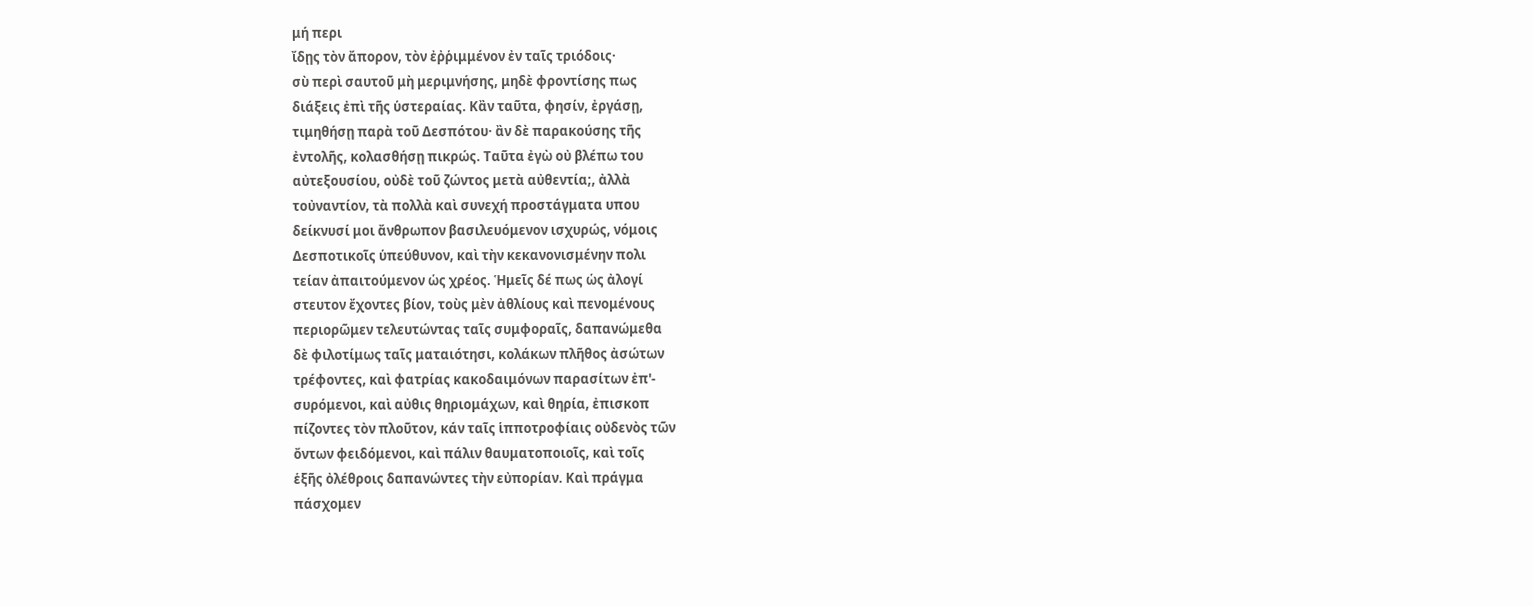μή περι
ἴδῃς τὸν ἄπορον, τὸν ἐῤῥιμμένον ἐν ταῖς τριόδοις·
σὺ περὶ σαυτοῦ μὴ μεριμνήσης, μηδὲ φροντίσης πως
διάξεις ἐπὶ τῆς ὑστεραίας. Κἂν ταῦτα, φησίν, ἐργάσῃ,
τιμηθήσῃ παρὰ τοῦ Δεσπότου· ἂν δὲ παρακούσης τῆς
ἐντολῆς, κολασθήσῃ πικρώς. Ταῦτα ἐγὼ οὐ βλέπω του
αὐτεξουσίου, οὐδὲ τοῦ ζώντος μετὰ αὐθεντία;, ἀλλὰ
τοὐναντίον, τὰ πολλὰ καὶ συνεχή προστάγματα υπου
δείκνυσί μοι ἄνθρωπον βασιλευόμενον ισχυρώς, νόμοις
Δεσποτικοῖς ὑπεύθυνον, καὶ τὴν κεκανονισμένην πολι
τείαν ἀπαιτούμενον ὡς χρέος. Ἡμεῖς δέ πως ὡς ἀλογί
στευτον ἔχοντες βίον, τοὺς μὲν ἀθλίους καὶ πενομένους
περιορῶμεν τελευτώντας ταῖς συμφοραῖς, δαπανώμεθα
δὲ φιλοτίμως ταῖς ματαιότησι, κολάκων πλῆθος ἀσώτων
τρέφοντες, καὶ φατρίας κακοδαιμόνων παρασίτων ἐπ'-
συρόμενοι, καὶ αὐθις θηριομάχων, καὶ θηρία, ἐπισκοπ
πίζοντες τὸν πλοῦτον, κάν ταῖς ἱπποτροφίαις οὐδενὸς τῶν
ὄντων φειδόμενοι, καὶ πάλιν θαυματοποιοῖς, καὶ τοῖς
ἑξῆς ὀλέθροις δαπανώντες τὴν εὐπορίαν. Καὶ πράγμα
πάσχομεν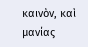καινὸν, καὶ μανίας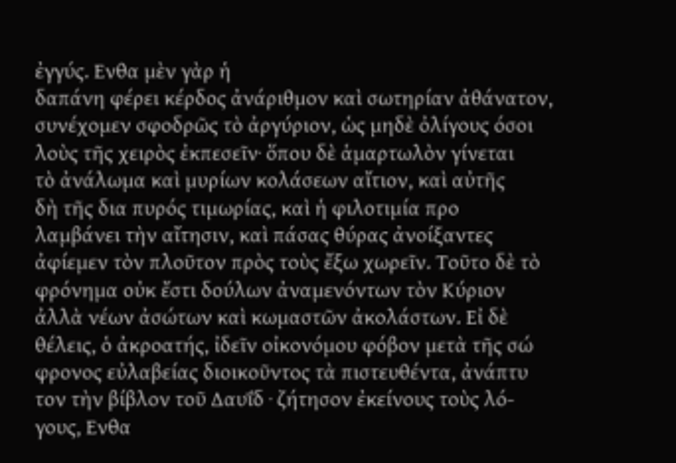ἐγγύς. Ενθα μὲν γὰρ ἡ
δαπάνη φέρει κέρδος ἀνάριθμον καὶ σωτηρίαν ἀθάνατον,
συνέχομεν σφοδρῶς τὸ ἀργύριον, ὡς μηδὲ ὀλίγους όσοι
λοὺς τῆς χειρὸς ἐκπεσεῖν· ὅπου δὲ ἁμαρτωλὸν γίνεται
τὸ ἀνάλωμα καὶ μυρίων κολάσεων αἴτιον, καὶ αὐτῆς
δὴ τῆς δια πυρός τιμωρίας, καὶ ἡ φιλοτιμία προ
λαμβάνει τὴν αἴτησιν, καὶ πάσας θύρας ἀνοίξαντες
ἀφίεμεν τὸν πλοῦτον πρὸς τοὺς ἔξω χωρεῖν. Τοῦτο δὲ τὸ
φρόνημα οὐκ ἔστι δούλων ἀναμενόντων τὸν Κύριον
ἀλλὰ νέων ἀσώτων καὶ κωμαστῶν ἀκολάστων. Εἰ δὲ
θέλεις, ὁ ἀκροατής, ἰδεῖν οἰκονόμου φόβον μετὰ τῆς σώ
φρονος εὐλαβείας διοικοῦντος τὰ πιστευθέντα, ἀνάπτυ
τον τὴν βίβλον τοῦ Δαυΐδ · ζήτησον ἐκείνους τοὺς λό-
γους, Ενθα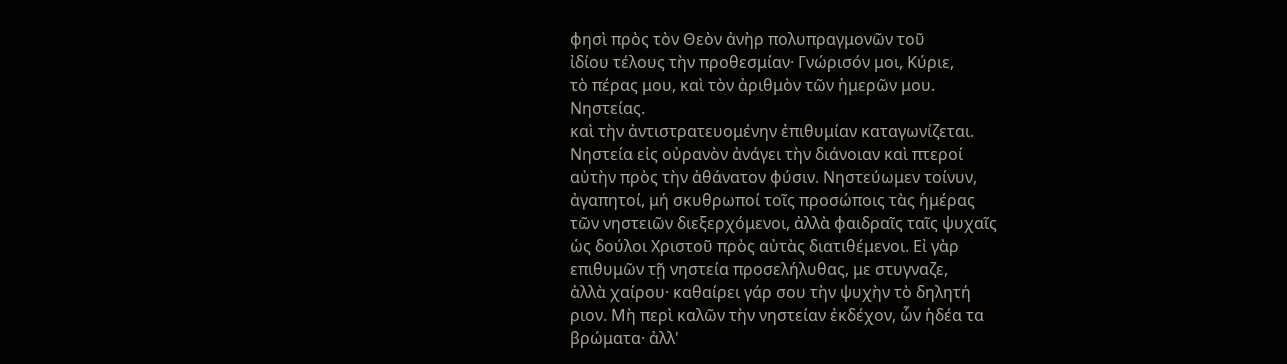φησὶ πρὸς τὸν Θεὸν ἀνὴρ πολυπραγμονῶν τοῦ
ἰδίου τέλους τὴν προθεσμίαν· Γνώρισόν μοι, Κύριε,
τὸ πέρας μου, καὶ τὸν ἀριθμὸν τῶν ἡμερῶν μου.
Νηστείας.
καὶ τὴν ἀντιστρατευομένην ἐπιθυμίαν καταγωνίζεται.
Νηστεία εἰς οὐρανὸν ἀνάγει τὴν διάνοιαν καὶ πτεροί
αὐτὴν πρὸς τὴν ἀθάνατον φύσιν. Νηστεύωμεν τοίνυν,
ἀγαπητοί, μή σκυθρωποί τοῖς προσώποις τὰς ἡμέρας
τῶν νηστειῶν διεξερχόμενοι, ἀλλὰ φαιδραῖς ταῖς ψυχαῖς
ὡς δούλοι Χριστοῦ πρὸς αὐτὰς διατιθέμενοι. Εἰ γὰρ
επιθυμῶν τῇ νηστεία προσελήλυθας, με στυγναζε,
ἀλλὰ χαίρου· καθαίρει γάρ σου τὴν ψυχὴν τὸ δηλητή
ριον. Μὴ περὶ καλῶν τὴν νηστείαν ἐκδέχον, ὧν ἡδέα τα
βρώματα· ἀλλ'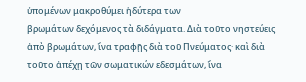ὑπομένων μακροθύμει ἡδύτερα των
βρωμάτων δεχόμενος τὰ διδάγματα. Διὰ τοῦτο νηστεύεις
ἀπὸ βρωμάτων, ἵνα τραφῇς διὰ τοῦ Πνεύματος· καὶ διὰ
τοῦτο ἀπέχῃ τῶν σωματικών εδεσμάτων, ἵνα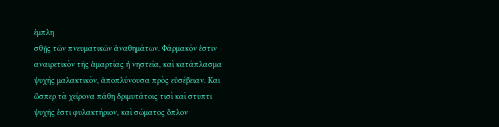ἐμπλη
σθῇς τῶν πνευματικῶν ἀναθημάτων. Φάρμακόν ἐστιν
αναιρετικὸν τῆς ἁμαρτίας ἡ νηστεία, καὶ κατάπλασμα
ψυχής μαλακτικὸν, ἀποπλύνουσα πρὸς εὐσέβειαν. Και
ὥσπερ τὰ χείρονα πάθη δριμυτάτοις τισὶ καὶ στυπτι
ψυχῆς ἐστι φυλακτήριον, καὶ σώματος ὅπλον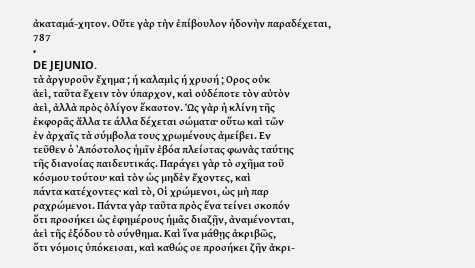ἀκαταμά-χητον. Οὔτε γὰρ τὴν ἐπίβουλον ἡδονὴν παραδέχεται,
787
•
DE JEJUNIO.
τὰ ἀργυροῦν ἔχημα ; ή καλαμὶς ή χρυσή ; Ορος οὐκ
ἀεὶ, ταῦτα ἔχειν τὸν ύπαρχον, καὶ οὐδέποτε τὸν αὐτὸν
ἀεὶ, ἀλλὰ πρὸς ὀλίγον ἕκαστον. Ὡς γὰρ ἡ κλίνη τῆς
ἐκφορᾶς ἄλλα τε άλλα δέχεται σώματα· οὕτω καὶ τῶν
ἐν ἀρχαῖς τὰ σύμβολα τους χρωμένους ἀμείβει. Εν
τεῦθεν ὁ ᾿Απόστολος ἡμῖν ἐβόα πλείστας φωνὰς ταύτης
τῆς διανοίας παιδευτικάς. Παράγει γὰρ τὸ σχῆμα τοῦ
κόσμου τούτου· καὶ τὸν ὡς μηδὲν ἔχοντες, καὶ
πάντα κατέχοντες· καὶ τὸ, Οἱ χρώμενοι, ὡς μὴ παρ
ραχρώμενοι. Πάντα γὰρ ταῦτα πρὸς ἕνα τείνει σκοπόν
ὅτι προσήκει ὡς ἐφημέρους ἡμᾶς διαζῇν, ἀναμένονται,
ἀεὶ τῆς ἐξόδου τὸ σύνθημα. Καὶ ἵνα μάθῃς ἀκριβῶς,
ὅτι νόμοις ὑπόκεισαι, καὶ καθώς σε προσήκει ζῆν ἀκρι-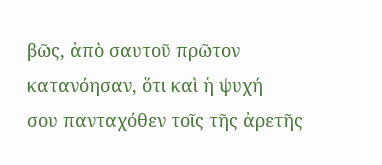βῶς, ἀπὸ σαυτοῦ πρῶτον κατανόησαν, ὅτι καὶ ἡ ψυχή
σου πανταχόθεν τοῖς τῆς ἀρετῆς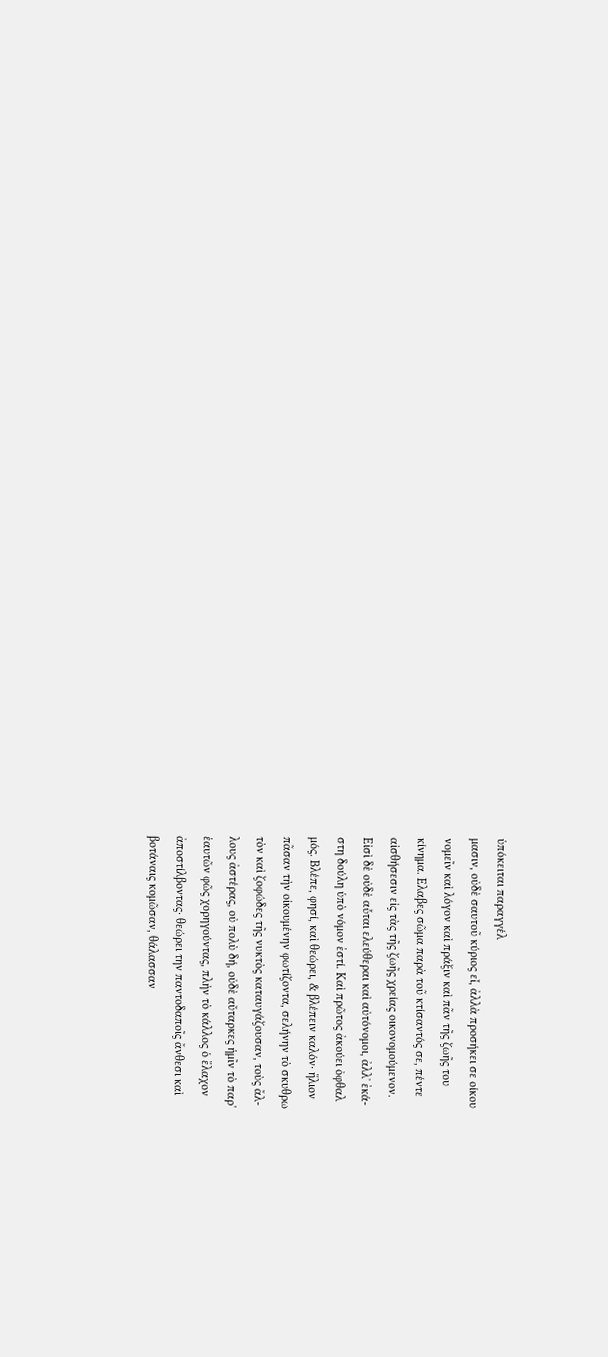ὑπόκειται παραγγέλ
μασιν, οὐδὲ σαυτοῦ κύριος εἶ, ἀλλὰ προσήκει σε οίκου
νομεῖν καὶ λόγον καὶ πράξιν καὶ πᾶν τῆς ζωῆς του
κίνημα. Ελαβες σῶμα παρὰ τοῦ κτίσαντός σε, πέντε
αἰσθήσεσιν εἰς τὰς τῆς ζωῆς χρείας οικονομούμενον.
Εἰσὶ δὲ οὐδὲ αὗται ελεύθεραι καὶ αὐτόνομοι, ἀλλ᾽ ἐκά-
στη δούλη ὑπὸ νόμον ἐστί. Καὶ πρῶτος ἀκούει ὀφθαλ
μός. Βλέπε, φησί, καὶ θεώρει, & βλέπειν καλόν· ἥλιον
πᾶσαν τὴν οἰκουμένην φωτίζοντα, σελήνην τὸ σκυθρω
τὸν καὶ ζοφώδες τῆς νυκτὸς καταυγάζουσαν, τοὺς ἄλ-
λους ἀστέρας, οὐ πολὺ δή, οὐδὲ αὔταρκες ἡμῖν τὸ παρ'
ἑαυτῶν φῶς χορηγούντας, πλὴν τὸ κάλλος ὁ ἔλαχον
ἀποστίλβοντας· θεώρει την παντοδαποῖς ἄνθεσι καὶ
βοτάναις κομῶσαν, θάλασσαν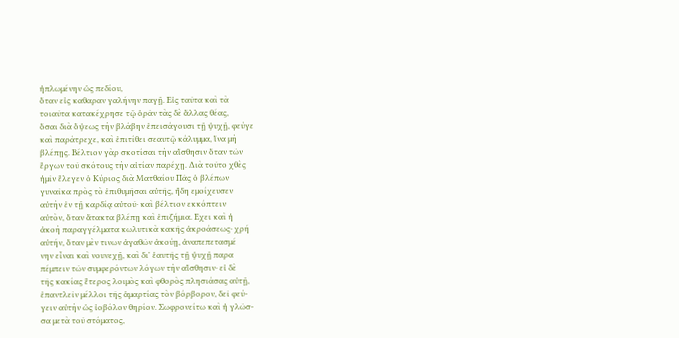ἡπλωμένην ὡς πεδίου,
ὅταν εἰς καθαραν γαλήνην παγῇ. Εἰς ταῦτα καὶ τὰ
τοιαῦτα κατακέχρησε τῷ ὁρᾶν τὰς δὲ ἄλλας θέας,
ὅσαι διὰ ὄψεως τὴν βλάβην ἐπεισάγουσι τῇ ψυχῇ, φεύγε
καὶ παράτρεχε, καὶ ἐπιτίθει σεαυτῷ κάλυμμα, ἵνα μὴ
βλέπῃς. Βέλτιον γὰρ σκοτίσαι τὴν αἴσθησιν ὅταν τῶν
ἔργων τοῦ σκότους τὴν αἰτίαν παρέχῃ. Διὰ τοῦτο χθὲς
ἡμῖν ἔλεγεν ὁ Κύριος διὰ Ματθαίου Πᾶς ὁ βλέπων
γυναῖκα πρὸς τὸ ἐπιθυμῆσαι αὐτῆς, ἤδη εμοίχευσεν
αὐτὴν ἐν τῇ καρδίᾳ αὐτοῦ· καὶ βέλτιον εκκόπτειν
αὐτὸν, ὅταν ἄτακτα βλέπῃ καὶ ἐπιζήμια. Εχει καὶ ἡ
ἀκοὴ παραγγέλματα κωλυτικὰ κακῆς ἀκροάσεως· χρή
αὐτήν, ὅταν μὲν τινων ἀγαθῶν ἀκούῃ, ἀναπεπετασμέ
νην εἶναι καὶ νουνεχῇ, καὶ δι᾿ ἑαυτῆς τῇ ψυχῇ παρα
πέμπειν τῶν συμφερόντων λόγων τὴν αἴσθησιν· εἰ δὲ
τῆς κακίας ἕτερος λοιμὸς καὶ φθορὸς πλησιάσας αὐτῇ,
ἐπαντλεῖν μέλλοι τῆς ἁμαρτίας τὸν βόρβορον, δεῖ φεύ-
γειν αὐτὴν ὡς ἰοβόλον θηρίον. Σωφρονείτω καὶ ἡ γλῶσ-
σα μετὰ τοῦ στόματος,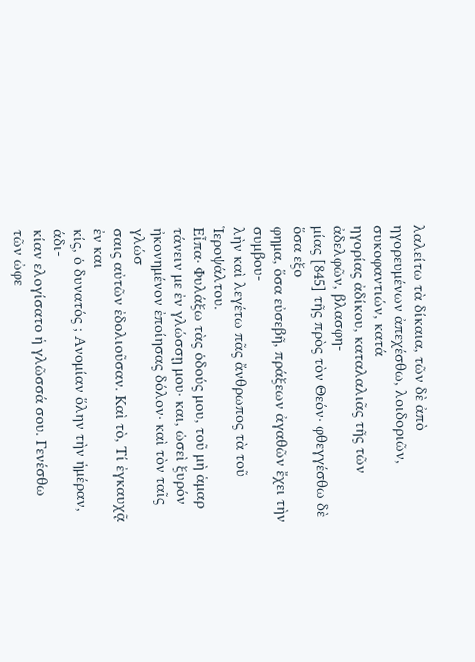λαλείτω τὰ δίκαια, τῶν δὲ ἀπὸ
ηγορευμένων ἀπεχέσθω, λοιδοριῶν, συκοφαντιών, κατά
ηγορίας ἀδίκου, καταλαλιᾶς τῆς τῶν ἀδελφῶν, βλασφη-
μίας [845] τῆς πρὸς τὸν Θεόν· φθεγγέσθω δὲ ὅσα εξο
φημα, ὅσα εὐσεβῆ, πράξεων ἀγαθῶν ἔχει τὴν συμβου-
λὴν καὶ λεγέτω πᾶς ἄνθρωπος τὰ τοῦ Ἱεροψάλτου.
Εἶπα· Φυλάξω τὰς ὁδούς μου, τοῦ μὴ ἁμαρ
τάνειν με ἐν γλώσσῃ μου· και, ὡσεὶ ξυρόν
ἠκονημένον ἐποίησας δόλον· καὶ τὸν ταῖς γλώσ
σαις αὐτῶν ἐδολιοῦσαν. Καὶ τὸ, Τί ἐγκαυχᾷ ἐν και
κίς, ὁ δυνατός ; Ανομίαν ὅλην τὴν ἡμέραν, άδι-
κίαν ελογίσατο ἡ γλῶσσά σου. Γενέσθω τῶν ὠφε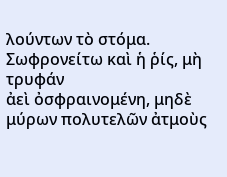λούντων τὸ στόμα. Σωφρονείτω καὶ ἡ ῥίς, μὴ τρυφάν
ἀεὶ ὀσφραινομένη, μηδὲ μύρων πολυτελῶν ἀτμοὺς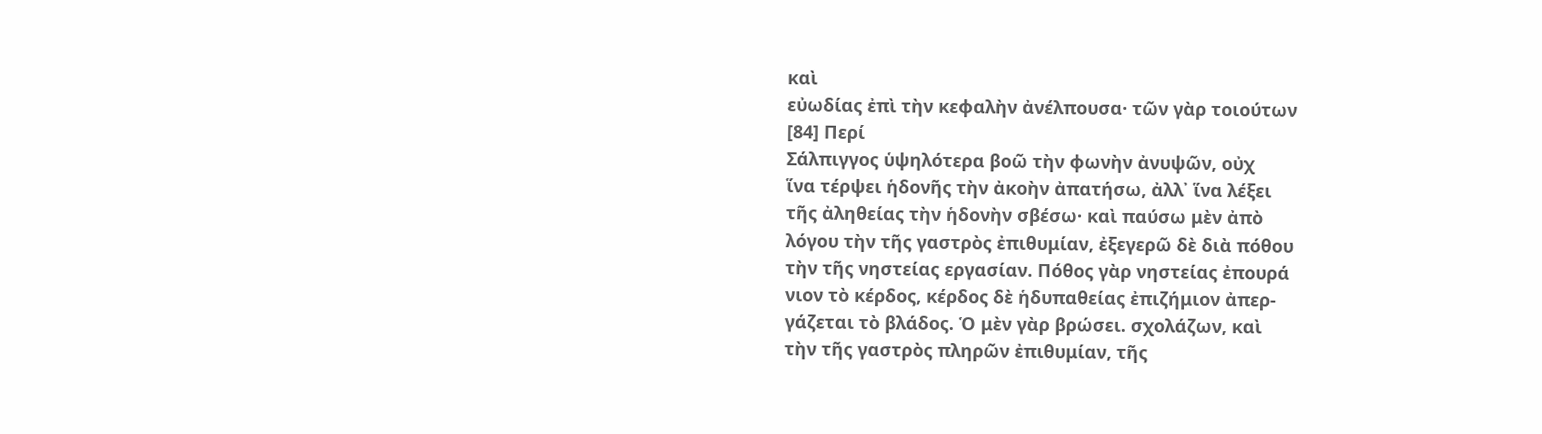καὶ
εὐωδίας ἐπὶ τὴν κεφαλὴν ἀνέλπουσα· τῶν γὰρ τοιούτων
[84] Περί
Σάλπιγγος ὑψηλότερα βοῶ τὴν φωνὴν ἀνυψῶν, οὐχ
ἵνα τέρψει ἡδονῆς τὴν ἀκοὴν ἀπατήσω, ἀλλ᾽ ἵνα λέξει
τῆς ἀληθείας τὴν ἡδονὴν σβέσω· καὶ παύσω μὲν ἀπὸ
λόγου τὴν τῆς γαστρὸς ἐπιθυμίαν, ἐξεγερῶ δὲ διὰ πόθου
τὴν τῆς νηστείας εργασίαν. Πόθος γὰρ νηστείας ἐπουρά
νιον τὸ κέρδος, κέρδος δὲ ἡδυπαθείας ἐπιζήμιον ἀπερ-
γάζεται τὸ βλάδος. Ὁ μὲν γὰρ βρώσει. σχολάζων, καὶ
τὴν τῆς γαστρὸς πληρῶν ἐπιθυμίαν, τῆς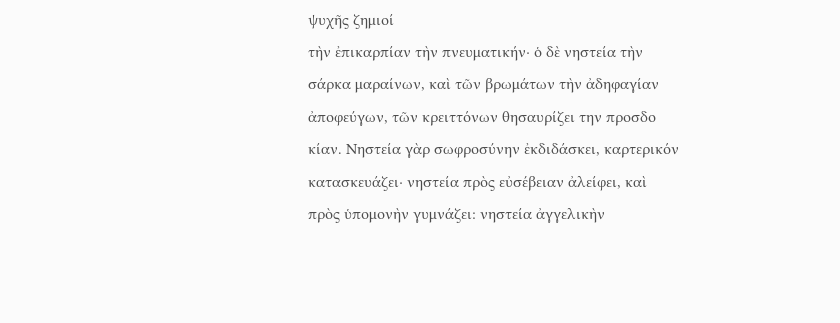ψυχῆς ζημιοί
τὴν ἐπικαρπίαν τὴν πνευματικήν· ὁ δὲ νηστεία τὴν
σάρκα μαραίνων, καὶ τῶν βρωμάτων τὴν ἀδηφαγίαν
ἀποφεύγων, τῶν κρειττόνων θησαυρίζει την προσδο
κίαν. Νηστεία γὰρ σωφροσύνην ἐκδιδάσκει, καρτερικόν
κατασκευάζει· νηστεία πρὸς εὐσέβειαν ἀλείφει, καὶ
πρὸς ὑπομονὴν γυμνάζει: νηστεία ἀγγελικὴν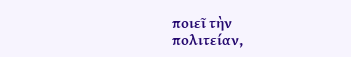ποιεῖ τὴν
πολιτείαν,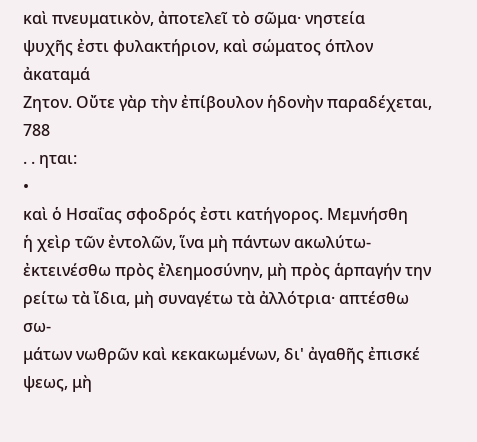καὶ πνευματικὸν, ἀποτελεῖ τὸ σῶμα· νηστεία
ψυχῆς ἐστι φυλακτήριον, καὶ σώματος όπλον ἀκαταμά
Ζητον. Οὔτε γὰρ τὴν ἐπίβουλον ἡδονὴν παραδέχεται,
788
. . ηται:
•
καὶ ὁ Ησαΐας σφοδρός ἐστι κατήγορος. Μεμνήσθη
ἡ χεὶρ τῶν ἐντολῶν, ἵνα μὴ πάντων ακωλύτω-
ἐκτεινέσθω πρὸς ἐλεημοσύνην, μὴ πρὸς ἁρπαγήν την
ρείτω τὰ ἴδια, μὴ συναγέτω τὰ ἀλλότρια· απτέσθω σω-
μάτων νωθρῶν καὶ κεκακωμένων, δι' ἀγαθῆς ἐπισκέ
ψεως, μὴ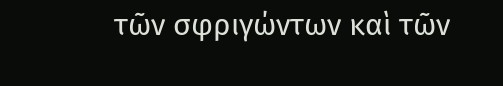τῶν σφριγώντων καὶ τῶν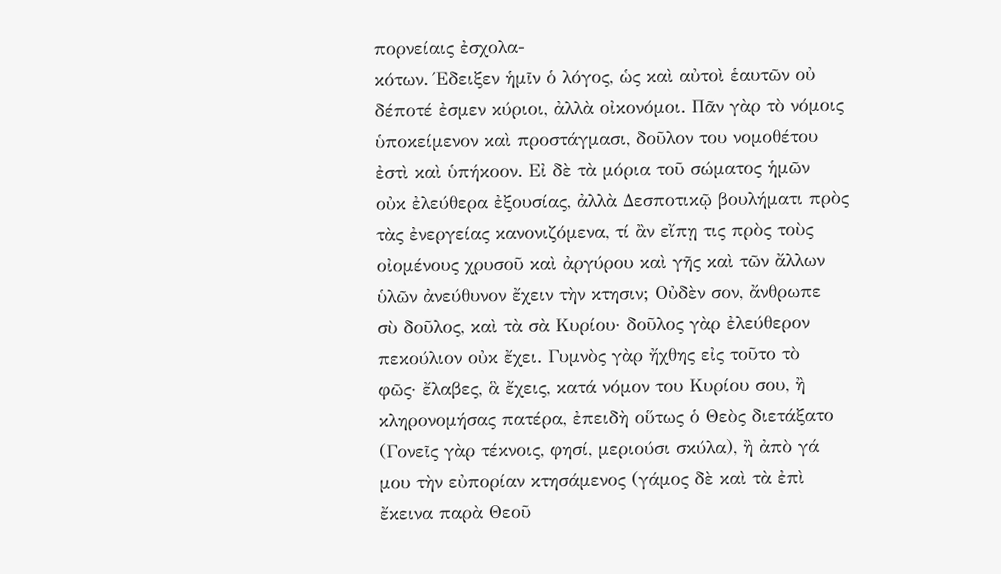πορνείαις ἐσχολα-
κότων. Έδειξεν ἡμῖν ὁ λόγος, ὡς καὶ αὐτοὶ ἑαυτῶν οὐ
δέποτέ ἐσμεν κύριοι, ἀλλὰ οἰκονόμοι. Πᾶν γὰρ τὸ νόμοις
ὑποκείμενον καὶ προστάγμασι, δοῦλον του νομοθέτου
ἐστὶ καὶ ὑπήκοον. Εἰ δὲ τὰ μόρια τοῦ σώματος ἡμῶν
οὐκ ἐλεύθερα ἐξουσίας, ἀλλὰ Δεσποτικῷ βουλήματι πρὸς
τὰς ἐνεργείας κανονιζόμενα, τί ἂν εἴπῃ τις πρὸς τοὺς
οἰομένους χρυσοῦ καὶ ἀργύρου καὶ γῆς καὶ τῶν ἄλλων
ὑλῶν ἀνεύθυνον ἔχειν τὴν κτησιν; Οὐδὲν σον, ἄνθρωπε
σὺ δοῦλος, καὶ τὰ σὰ Κυρίου· δοῦλος γὰρ ἐλεύθερον
πεκούλιον οὐκ ἔχει. Γυμνὸς γὰρ ἤχθης εἰς τοῦτο τὸ
φῶς· ἔλαβες, ἃ ἔχεις, κατά νόμον του Κυρίου σου, ἢ
κληρονομήσας πατέρα, ἐπειδὴ οὕτως ὁ Θεὸς διετάξατο
(Γονεῖς γὰρ τέκνοις, φησί, μεριούσι σκύλα), ἢ ἀπὸ γά
μου τὴν εὐπορίαν κτησάμενος (γάμος δὲ καὶ τὰ ἐπὶ
ἔκεινα παρὰ Θεοῦ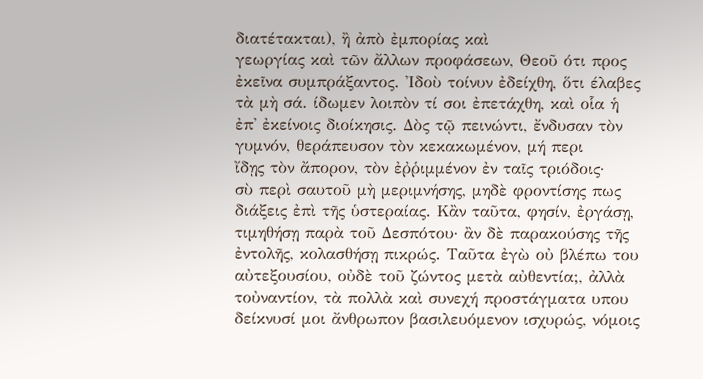διατέτακται), ἢ ἀπὸ ἐμπορίας καὶ
γεωργίας καὶ τῶν ἄλλων προφάσεων, Θεοῦ ότι προς
ἐκεῖνα συμπράξαντος. Ἰδοὺ τοίνυν ἐδείχθη, ὅτι έλαβες
τὰ μὴ σά. ίδωμεν λοιπὸν τί σοι ἐπετάχθη, καὶ οἷα ἡ
ἐπ' ἐκείνοις διοίκησις. Δὸς τῷ πεινώντι, ἔνδυσαν τὸν
γυμνόν, θεράπευσον τὸν κεκακωμένον, μή περι
ἴδῃς τὸν ἄπορον, τὸν ἐῤῥιμμένον ἐν ταῖς τριόδοις·
σὺ περὶ σαυτοῦ μὴ μεριμνήσης, μηδὲ φροντίσης πως
διάξεις ἐπὶ τῆς ὑστεραίας. Κἂν ταῦτα, φησίν, ἐργάσῃ,
τιμηθήσῃ παρὰ τοῦ Δεσπότου· ἂν δὲ παρακούσης τῆς
ἐντολῆς, κολασθήσῃ πικρώς. Ταῦτα ἐγὼ οὐ βλέπω του
αὐτεξουσίου, οὐδὲ τοῦ ζώντος μετὰ αὐθεντία;, ἀλλὰ
τοὐναντίον, τὰ πολλὰ καὶ συνεχή προστάγματα υπου
δείκνυσί μοι ἄνθρωπον βασιλευόμενον ισχυρώς, νόμοις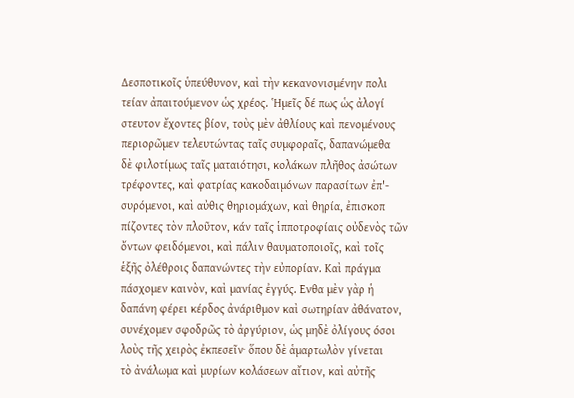Δεσποτικοῖς ὑπεύθυνον, καὶ τὴν κεκανονισμένην πολι
τείαν ἀπαιτούμενον ὡς χρέος. Ἡμεῖς δέ πως ὡς ἀλογί
στευτον ἔχοντες βίον, τοὺς μὲν ἀθλίους καὶ πενομένους
περιορῶμεν τελευτώντας ταῖς συμφοραῖς, δαπανώμεθα
δὲ φιλοτίμως ταῖς ματαιότησι, κολάκων πλῆθος ἀσώτων
τρέφοντες, καὶ φατρίας κακοδαιμόνων παρασίτων ἐπ'-
συρόμενοι, καὶ αὐθις θηριομάχων, καὶ θηρία, ἐπισκοπ
πίζοντες τὸν πλοῦτον, κάν ταῖς ἱπποτροφίαις οὐδενὸς τῶν
ὄντων φειδόμενοι, καὶ πάλιν θαυματοποιοῖς, καὶ τοῖς
ἑξῆς ὀλέθροις δαπανώντες τὴν εὐπορίαν. Καὶ πράγμα
πάσχομεν καινὸν, καὶ μανίας ἐγγύς. Ενθα μὲν γὰρ ἡ
δαπάνη φέρει κέρδος ἀνάριθμον καὶ σωτηρίαν ἀθάνατον,
συνέχομεν σφοδρῶς τὸ ἀργύριον, ὡς μηδὲ ὀλίγους όσοι
λοὺς τῆς χειρὸς ἐκπεσεῖν· ὅπου δὲ ἁμαρτωλὸν γίνεται
τὸ ἀνάλωμα καὶ μυρίων κολάσεων αἴτιον, καὶ αὐτῆς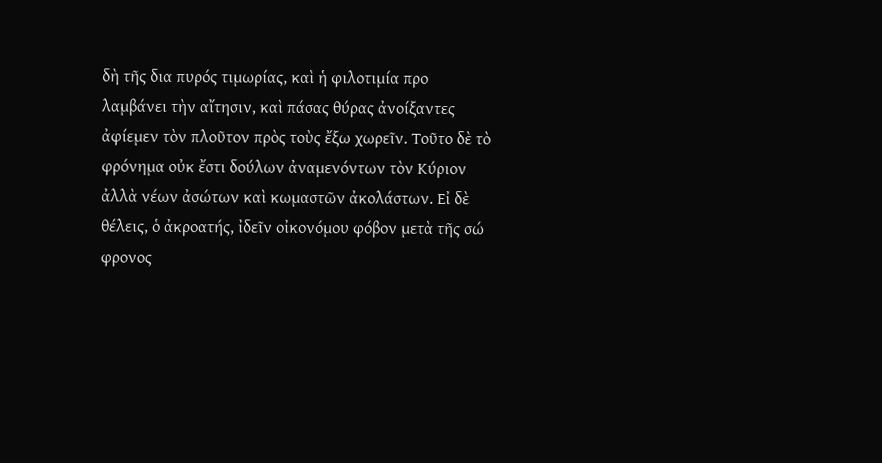δὴ τῆς δια πυρός τιμωρίας, καὶ ἡ φιλοτιμία προ
λαμβάνει τὴν αἴτησιν, καὶ πάσας θύρας ἀνοίξαντες
ἀφίεμεν τὸν πλοῦτον πρὸς τοὺς ἔξω χωρεῖν. Τοῦτο δὲ τὸ
φρόνημα οὐκ ἔστι δούλων ἀναμενόντων τὸν Κύριον
ἀλλὰ νέων ἀσώτων καὶ κωμαστῶν ἀκολάστων. Εἰ δὲ
θέλεις, ὁ ἀκροατής, ἰδεῖν οἰκονόμου φόβον μετὰ τῆς σώ
φρονος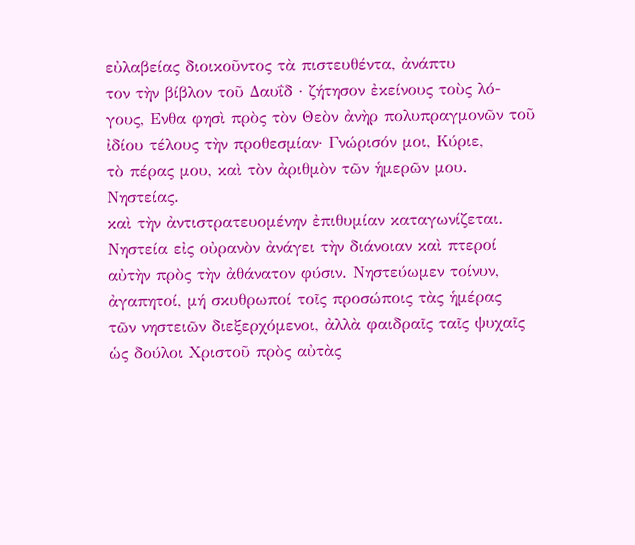εὐλαβείας διοικοῦντος τὰ πιστευθέντα, ἀνάπτυ
τον τὴν βίβλον τοῦ Δαυΐδ · ζήτησον ἐκείνους τοὺς λό-
γους, Ενθα φησὶ πρὸς τὸν Θεὸν ἀνὴρ πολυπραγμονῶν τοῦ
ἰδίου τέλους τὴν προθεσμίαν· Γνώρισόν μοι, Κύριε,
τὸ πέρας μου, καὶ τὸν ἀριθμὸν τῶν ἡμερῶν μου.
Νηστείας.
καὶ τὴν ἀντιστρατευομένην ἐπιθυμίαν καταγωνίζεται.
Νηστεία εἰς οὐρανὸν ἀνάγει τὴν διάνοιαν καὶ πτεροί
αὐτὴν πρὸς τὴν ἀθάνατον φύσιν. Νηστεύωμεν τοίνυν,
ἀγαπητοί, μή σκυθρωποί τοῖς προσώποις τὰς ἡμέρας
τῶν νηστειῶν διεξερχόμενοι, ἀλλὰ φαιδραῖς ταῖς ψυχαῖς
ὡς δούλοι Χριστοῦ πρὸς αὐτὰς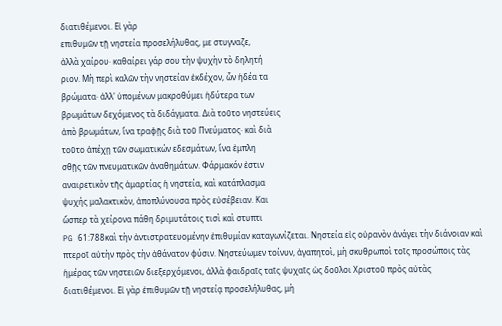διατιθέμενοι. Εἰ γὰρ
επιθυμῶν τῇ νηστεία προσελήλυθας, με στυγναζε,
ἀλλὰ χαίρου· καθαίρει γάρ σου τὴν ψυχὴν τὸ δηλητή
ριον. Μὴ περὶ καλῶν τὴν νηστείαν ἐκδέχον, ὧν ἡδέα τα
βρώματα· ἀλλ' ὑπομένων μακροθύμει ἡδύτερα των
βρωμάτων δεχόμενος τὰ διδάγματα. Διὰ τοῦτο νηστεύεις
ἀπὸ βρωμάτων, ἵνα τραφῇς διὰ τοῦ Πνεύματος· καὶ διὰ
τοῦτο ἀπέχῃ τῶν σωματικών εδεσμάτων, ἵνα ἐμπλη
σθῇς τῶν πνευματικῶν ἀναθημάτων. Φάρμακόν ἐστιν
αναιρετικὸν τῆς ἁμαρτίας ἡ νηστεία, καὶ κατάπλασμα
ψυχής μαλακτικὸν, ἀποπλύνουσα πρὸς εὐσέβειαν. Και
ὥσπερ τὰ χείρονα πάθη δριμυτάτοις τισὶ καὶ στυπτι
PG 61:788καὶ τὴν ἀντιστρατευομένην ἐπιθυμίαν καταγωνίζεται. Νηστεία εἰς οὐρανὸν ἀνάγει τὴν διάνοιαν καὶ πτεροῖ αὐτὴν πρὸς τὴν ἀθάνατον φύσιν. Νηστεύωμεν τοίνυν, ἀγαπητοὶ, μὴ σκυθρωποὶ τοῖς προσώποις τὰς ἡμέρας τῶν νηστειῶν διεξερχόμενοι, ἀλλὰ φαιδραῖς ταῖς ψυχαῖς ὡς δοῦλοι Χριστοῦ πρὸς αὐτὰς διατιθέμενοι. Εἰ γὰρ ἐπιθυμῶν τῇ νηστείᾳ προσελήλυθας, μὴ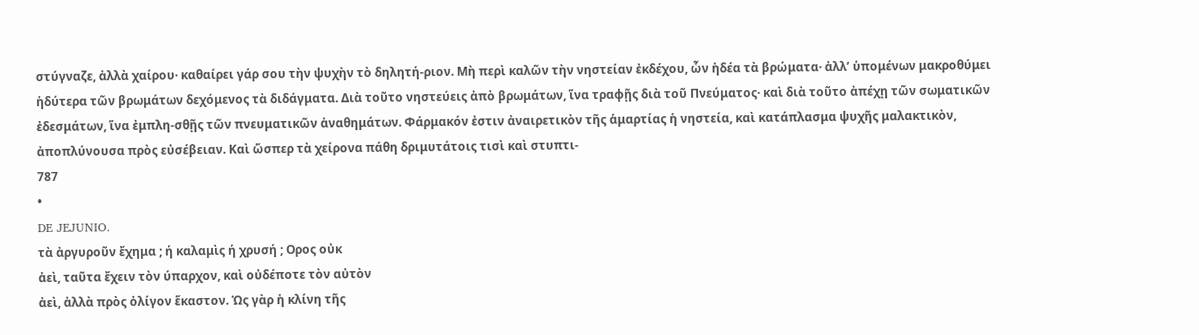στύγναζε, ἀλλὰ χαίρου· καθαίρει γάρ σου τὴν ψυχὴν τὸ δηλητή-ριον. Μὴ περὶ καλῶν τὴν νηστείαν ἐκδέχου, ὧν ἡδέα τὰ βρώματα· ἀλλ’ ὑπομένων μακροθύμει ἡδύτερα τῶν βρωμάτων δεχόμενος τὰ διδάγματα. Διὰ τοῦτο νηστεύεις ἀπὸ βρωμάτων, ἵνα τραφῇς διὰ τοῦ Πνεύματος· καὶ διὰ τοῦτο ἀπέχῃ τῶν σωματικῶν ἐδεσμάτων, ἵνα ἐμπλη-σθῇς τῶν πνευματικῶν ἀναθημάτων. Φάρμακόν ἐστιν ἀναιρετικὸν τῆς ἁμαρτίας ἡ νηστεία, καὶ κατάπλασμα ψυχῆς μαλακτικὸν, ἀποπλύνουσα πρὸς εὐσέβειαν. Καὶ ὥσπερ τὰ χείρονα πάθη δριμυτάτοις τισὶ καὶ στυπτι-
787
•
DE JEJUNIO.
τὰ ἀργυροῦν ἔχημα ; ή καλαμὶς ή χρυσή ; Ορος οὐκ
ἀεὶ, ταῦτα ἔχειν τὸν ύπαρχον, καὶ οὐδέποτε τὸν αὐτὸν
ἀεὶ, ἀλλὰ πρὸς ὀλίγον ἕκαστον. Ὡς γὰρ ἡ κλίνη τῆς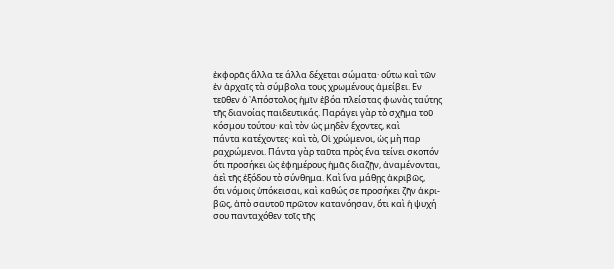ἐκφορᾶς ἄλλα τε άλλα δέχεται σώματα· οὕτω καὶ τῶν
ἐν ἀρχαῖς τὰ σύμβολα τους χρωμένους ἀμείβει. Εν
τεῦθεν ὁ ᾿Απόστολος ἡμῖν ἐβόα πλείστας φωνὰς ταύτης
τῆς διανοίας παιδευτικάς. Παράγει γὰρ τὸ σχῆμα τοῦ
κόσμου τούτου· καὶ τὸν ὡς μηδὲν ἔχοντες, καὶ
πάντα κατέχοντες· καὶ τὸ, Οἱ χρώμενοι, ὡς μὴ παρ
ραχρώμενοι. Πάντα γὰρ ταῦτα πρὸς ἕνα τείνει σκοπόν
ὅτι προσήκει ὡς ἐφημέρους ἡμᾶς διαζῇν, ἀναμένονται,
ἀεὶ τῆς ἐξόδου τὸ σύνθημα. Καὶ ἵνα μάθῃς ἀκριβῶς,
ὅτι νόμοις ὑπόκεισαι, καὶ καθώς σε προσήκει ζῆν ἀκρι-
βῶς, ἀπὸ σαυτοῦ πρῶτον κατανόησαν, ὅτι καὶ ἡ ψυχή
σου πανταχόθεν τοῖς τῆς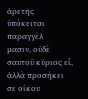ἀρετῆς ὑπόκειται παραγγέλ
μασιν, οὐδὲ σαυτοῦ κύριος εἶ, ἀλλὰ προσήκει σε οίκου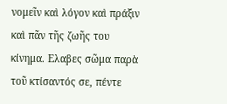νομεῖν καὶ λόγον καὶ πράξιν καὶ πᾶν τῆς ζωῆς του
κίνημα. Ελαβες σῶμα παρὰ τοῦ κτίσαντός σε, πέντε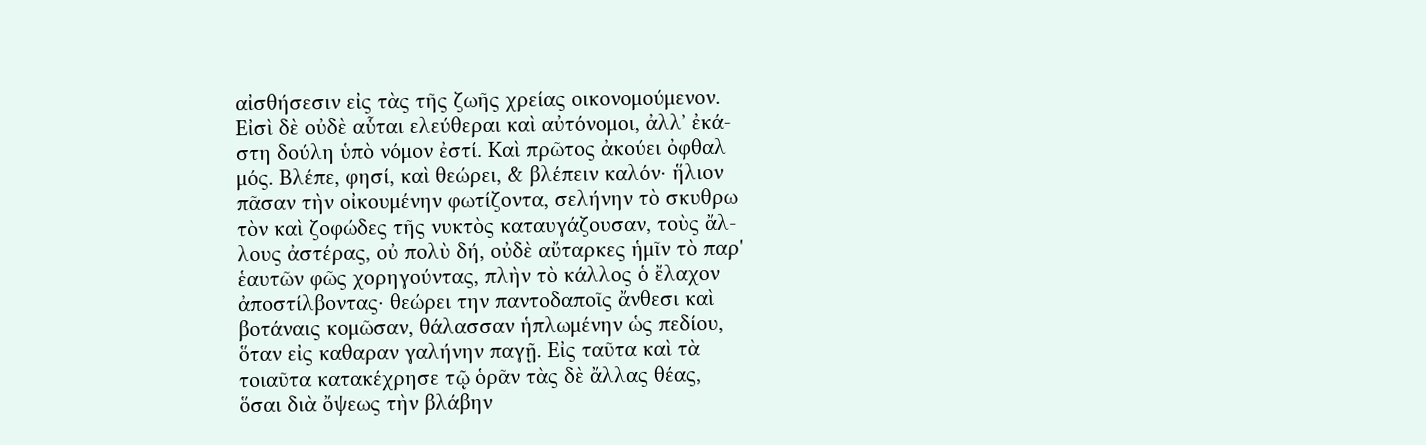αἰσθήσεσιν εἰς τὰς τῆς ζωῆς χρείας οικονομούμενον.
Εἰσὶ δὲ οὐδὲ αὗται ελεύθεραι καὶ αὐτόνομοι, ἀλλ᾽ ἐκά-
στη δούλη ὑπὸ νόμον ἐστί. Καὶ πρῶτος ἀκούει ὀφθαλ
μός. Βλέπε, φησί, καὶ θεώρει, & βλέπειν καλόν· ἥλιον
πᾶσαν τὴν οἰκουμένην φωτίζοντα, σελήνην τὸ σκυθρω
τὸν καὶ ζοφώδες τῆς νυκτὸς καταυγάζουσαν, τοὺς ἄλ-
λους ἀστέρας, οὐ πολὺ δή, οὐδὲ αὔταρκες ἡμῖν τὸ παρ'
ἑαυτῶν φῶς χορηγούντας, πλὴν τὸ κάλλος ὁ ἔλαχον
ἀποστίλβοντας· θεώρει την παντοδαποῖς ἄνθεσι καὶ
βοτάναις κομῶσαν, θάλασσαν ἡπλωμένην ὡς πεδίου,
ὅταν εἰς καθαραν γαλήνην παγῇ. Εἰς ταῦτα καὶ τὰ
τοιαῦτα κατακέχρησε τῷ ὁρᾶν τὰς δὲ ἄλλας θέας,
ὅσαι διὰ ὄψεως τὴν βλάβην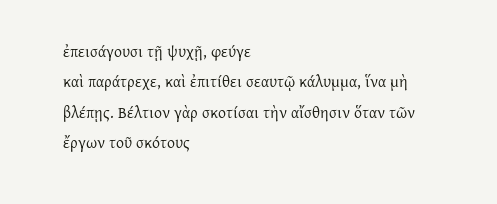ἐπεισάγουσι τῇ ψυχῇ, φεύγε
καὶ παράτρεχε, καὶ ἐπιτίθει σεαυτῷ κάλυμμα, ἵνα μὴ
βλέπῃς. Βέλτιον γὰρ σκοτίσαι τὴν αἴσθησιν ὅταν τῶν
ἔργων τοῦ σκότους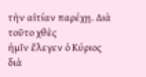τὴν αἰτίαν παρέχῃ. Διὰ τοῦτο χθὲς
ἡμῖν ἔλεγεν ὁ Κύριος διὰ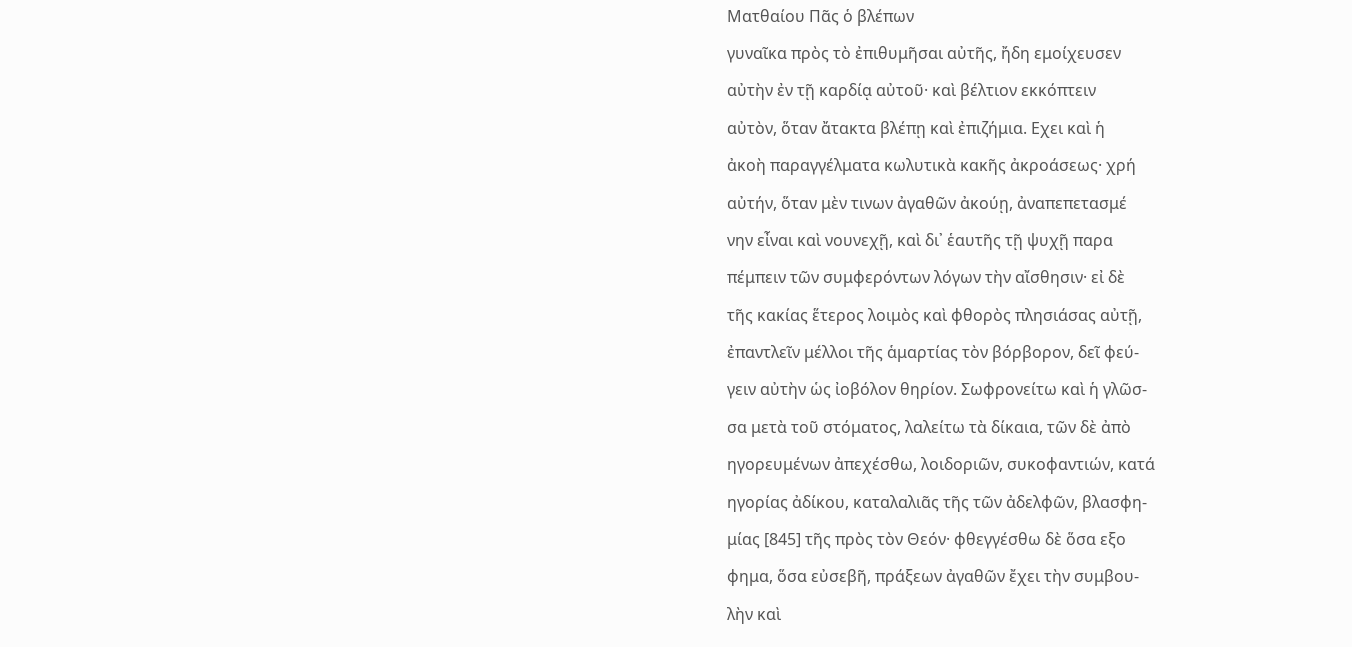Ματθαίου Πᾶς ὁ βλέπων
γυναῖκα πρὸς τὸ ἐπιθυμῆσαι αὐτῆς, ἤδη εμοίχευσεν
αὐτὴν ἐν τῇ καρδίᾳ αὐτοῦ· καὶ βέλτιον εκκόπτειν
αὐτὸν, ὅταν ἄτακτα βλέπῃ καὶ ἐπιζήμια. Εχει καὶ ἡ
ἀκοὴ παραγγέλματα κωλυτικὰ κακῆς ἀκροάσεως· χρή
αὐτήν, ὅταν μὲν τινων ἀγαθῶν ἀκούῃ, ἀναπεπετασμέ
νην εἶναι καὶ νουνεχῇ, καὶ δι᾿ ἑαυτῆς τῇ ψυχῇ παρα
πέμπειν τῶν συμφερόντων λόγων τὴν αἴσθησιν· εἰ δὲ
τῆς κακίας ἕτερος λοιμὸς καὶ φθορὸς πλησιάσας αὐτῇ,
ἐπαντλεῖν μέλλοι τῆς ἁμαρτίας τὸν βόρβορον, δεῖ φεύ-
γειν αὐτὴν ὡς ἰοβόλον θηρίον. Σωφρονείτω καὶ ἡ γλῶσ-
σα μετὰ τοῦ στόματος, λαλείτω τὰ δίκαια, τῶν δὲ ἀπὸ
ηγορευμένων ἀπεχέσθω, λοιδοριῶν, συκοφαντιών, κατά
ηγορίας ἀδίκου, καταλαλιᾶς τῆς τῶν ἀδελφῶν, βλασφη-
μίας [845] τῆς πρὸς τὸν Θεόν· φθεγγέσθω δὲ ὅσα εξο
φημα, ὅσα εὐσεβῆ, πράξεων ἀγαθῶν ἔχει τὴν συμβου-
λὴν καὶ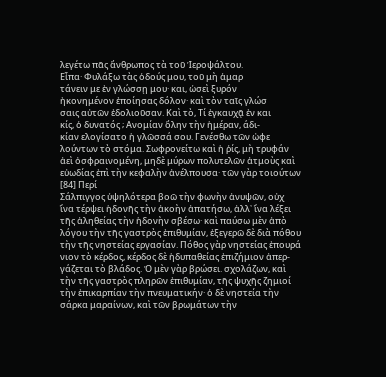λεγέτω πᾶς ἄνθρωπος τὰ τοῦ Ἱεροψάλτου.
Εἶπα· Φυλάξω τὰς ὁδούς μου, τοῦ μὴ ἁμαρ
τάνειν με ἐν γλώσσῃ μου· και, ὡσεὶ ξυρόν
ἠκονημένον ἐποίησας δόλον· καὶ τὸν ταῖς γλώσ
σαις αὐτῶν ἐδολιοῦσαν. Καὶ τὸ, Τί ἐγκαυχᾷ ἐν και
κίς, ὁ δυνατός ; Ανομίαν ὅλην τὴν ἡμέραν, άδι-
κίαν ελογίσατο ἡ γλῶσσά σου. Γενέσθω τῶν ὠφε
λούντων τὸ στόμα. Σωφρονείτω καὶ ἡ ῥίς, μὴ τρυφάν
ἀεὶ ὀσφραινομένη, μηδὲ μύρων πολυτελῶν ἀτμοὺς καὶ
εὐωδίας ἐπὶ τὴν κεφαλὴν ἀνέλπουσα· τῶν γὰρ τοιούτων
[84] Περί
Σάλπιγγος ὑψηλότερα βοῶ τὴν φωνὴν ἀνυψῶν, οὐχ
ἵνα τέρψει ἡδονῆς τὴν ἀκοὴν ἀπατήσω, ἀλλ᾽ ἵνα λέξει
τῆς ἀληθείας τὴν ἡδονὴν σβέσω· καὶ παύσω μὲν ἀπὸ
λόγου τὴν τῆς γαστρὸς ἐπιθυμίαν, ἐξεγερῶ δὲ διὰ πόθου
τὴν τῆς νηστείας εργασίαν. Πόθος γὰρ νηστείας ἐπουρά
νιον τὸ κέρδος, κέρδος δὲ ἡδυπαθείας ἐπιζήμιον ἀπερ-
γάζεται τὸ βλάδος. Ὁ μὲν γὰρ βρώσει. σχολάζων, καὶ
τὴν τῆς γαστρὸς πληρῶν ἐπιθυμίαν, τῆς ψυχῆς ζημιοί
τὴν ἐπικαρπίαν τὴν πνευματικήν· ὁ δὲ νηστεία τὴν
σάρκα μαραίνων, καὶ τῶν βρωμάτων τὴν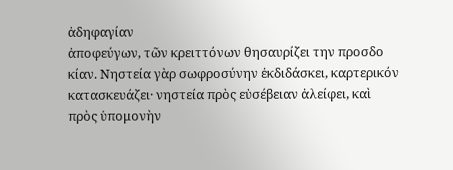ἀδηφαγίαν
ἀποφεύγων, τῶν κρειττόνων θησαυρίζει την προσδο
κίαν. Νηστεία γὰρ σωφροσύνην ἐκδιδάσκει, καρτερικόν
κατασκευάζει· νηστεία πρὸς εὐσέβειαν ἀλείφει, καὶ
πρὸς ὑπομονὴν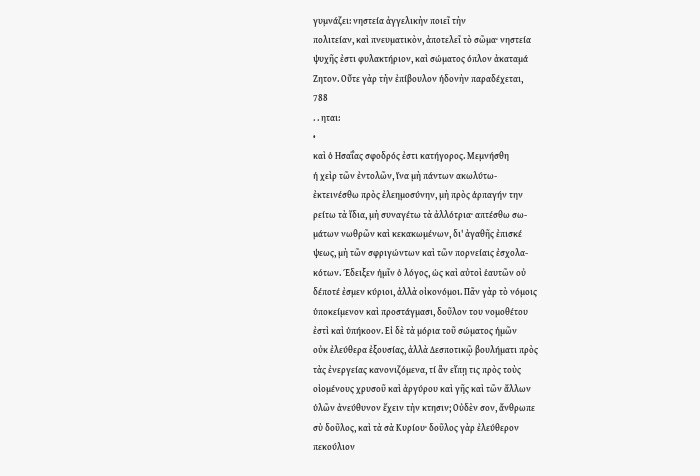γυμνάζει: νηστεία ἀγγελικὴν ποιεῖ τὴν
πολιτείαν, καὶ πνευματικὸν, ἀποτελεῖ τὸ σῶμα· νηστεία
ψυχῆς ἐστι φυλακτήριον, καὶ σώματος όπλον ἀκαταμά
Ζητον. Οὔτε γὰρ τὴν ἐπίβουλον ἡδονὴν παραδέχεται,
788
. . ηται:
•
καὶ ὁ Ησαΐας σφοδρός ἐστι κατήγορος. Μεμνήσθη
ἡ χεὶρ τῶν ἐντολῶν, ἵνα μὴ πάντων ακωλύτω-
ἐκτεινέσθω πρὸς ἐλεημοσύνην, μὴ πρὸς ἁρπαγήν την
ρείτω τὰ ἴδια, μὴ συναγέτω τὰ ἀλλότρια· απτέσθω σω-
μάτων νωθρῶν καὶ κεκακωμένων, δι' ἀγαθῆς ἐπισκέ
ψεως, μὴ τῶν σφριγώντων καὶ τῶν πορνείαις ἐσχολα-
κότων. Έδειξεν ἡμῖν ὁ λόγος, ὡς καὶ αὐτοὶ ἑαυτῶν οὐ
δέποτέ ἐσμεν κύριοι, ἀλλὰ οἰκονόμοι. Πᾶν γὰρ τὸ νόμοις
ὑποκείμενον καὶ προστάγμασι, δοῦλον του νομοθέτου
ἐστὶ καὶ ὑπήκοον. Εἰ δὲ τὰ μόρια τοῦ σώματος ἡμῶν
οὐκ ἐλεύθερα ἐξουσίας, ἀλλὰ Δεσποτικῷ βουλήματι πρὸς
τὰς ἐνεργείας κανονιζόμενα, τί ἂν εἴπῃ τις πρὸς τοὺς
οἰομένους χρυσοῦ καὶ ἀργύρου καὶ γῆς καὶ τῶν ἄλλων
ὑλῶν ἀνεύθυνον ἔχειν τὴν κτησιν; Οὐδὲν σον, ἄνθρωπε
σὺ δοῦλος, καὶ τὰ σὰ Κυρίου· δοῦλος γὰρ ἐλεύθερον
πεκούλιον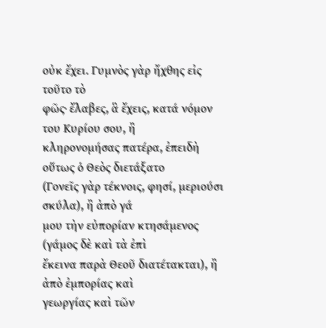οὐκ ἔχει. Γυμνὸς γὰρ ἤχθης εἰς τοῦτο τὸ
φῶς· ἔλαβες, ἃ ἔχεις, κατά νόμον του Κυρίου σου, ἢ
κληρονομήσας πατέρα, ἐπειδὴ οὕτως ὁ Θεὸς διετάξατο
(Γονεῖς γὰρ τέκνοις, φησί, μεριούσι σκύλα), ἢ ἀπὸ γά
μου τὴν εὐπορίαν κτησάμενος (γάμος δὲ καὶ τὰ ἐπὶ
ἔκεινα παρὰ Θεοῦ διατέτακται), ἢ ἀπὸ ἐμπορίας καὶ
γεωργίας καὶ τῶν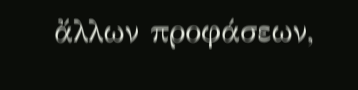ἄλλων προφάσεων,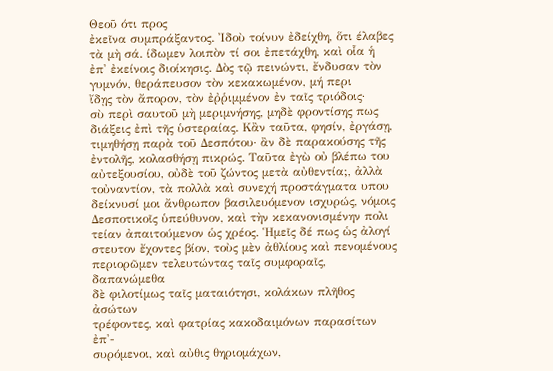Θεοῦ ότι προς
ἐκεῖνα συμπράξαντος. Ἰδοὺ τοίνυν ἐδείχθη, ὅτι έλαβες
τὰ μὴ σά. ίδωμεν λοιπὸν τί σοι ἐπετάχθη, καὶ οἷα ἡ
ἐπ' ἐκείνοις διοίκησις. Δὸς τῷ πεινώντι, ἔνδυσαν τὸν
γυμνόν, θεράπευσον τὸν κεκακωμένον, μή περι
ἴδῃς τὸν ἄπορον, τὸν ἐῤῥιμμένον ἐν ταῖς τριόδοις·
σὺ περὶ σαυτοῦ μὴ μεριμνήσης, μηδὲ φροντίσης πως
διάξεις ἐπὶ τῆς ὑστεραίας. Κἂν ταῦτα, φησίν, ἐργάσῃ,
τιμηθήσῃ παρὰ τοῦ Δεσπότου· ἂν δὲ παρακούσης τῆς
ἐντολῆς, κολασθήσῃ πικρώς. Ταῦτα ἐγὼ οὐ βλέπω του
αὐτεξουσίου, οὐδὲ τοῦ ζώντος μετὰ αὐθεντία;, ἀλλὰ
τοὐναντίον, τὰ πολλὰ καὶ συνεχή προστάγματα υπου
δείκνυσί μοι ἄνθρωπον βασιλευόμενον ισχυρώς, νόμοις
Δεσποτικοῖς ὑπεύθυνον, καὶ τὴν κεκανονισμένην πολι
τείαν ἀπαιτούμενον ὡς χρέος. Ἡμεῖς δέ πως ὡς ἀλογί
στευτον ἔχοντες βίον, τοὺς μὲν ἀθλίους καὶ πενομένους
περιορῶμεν τελευτώντας ταῖς συμφοραῖς, δαπανώμεθα
δὲ φιλοτίμως ταῖς ματαιότησι, κολάκων πλῆθος ἀσώτων
τρέφοντες, καὶ φατρίας κακοδαιμόνων παρασίτων ἐπ'-
συρόμενοι, καὶ αὐθις θηριομάχων,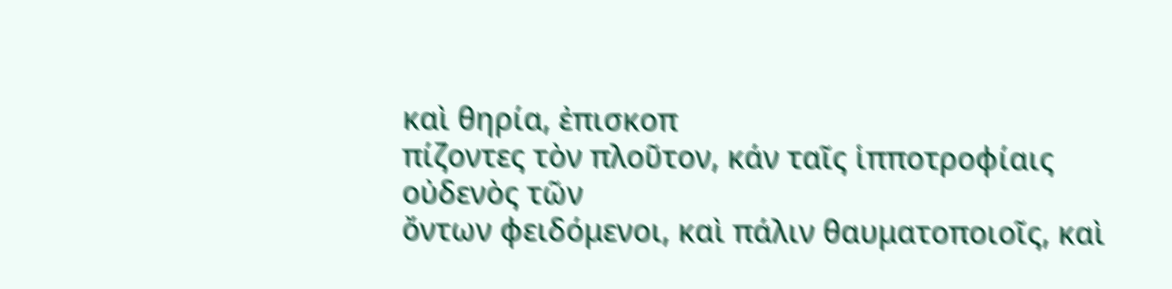καὶ θηρία, ἐπισκοπ
πίζοντες τὸν πλοῦτον, κάν ταῖς ἱπποτροφίαις οὐδενὸς τῶν
ὄντων φειδόμενοι, καὶ πάλιν θαυματοποιοῖς, καὶ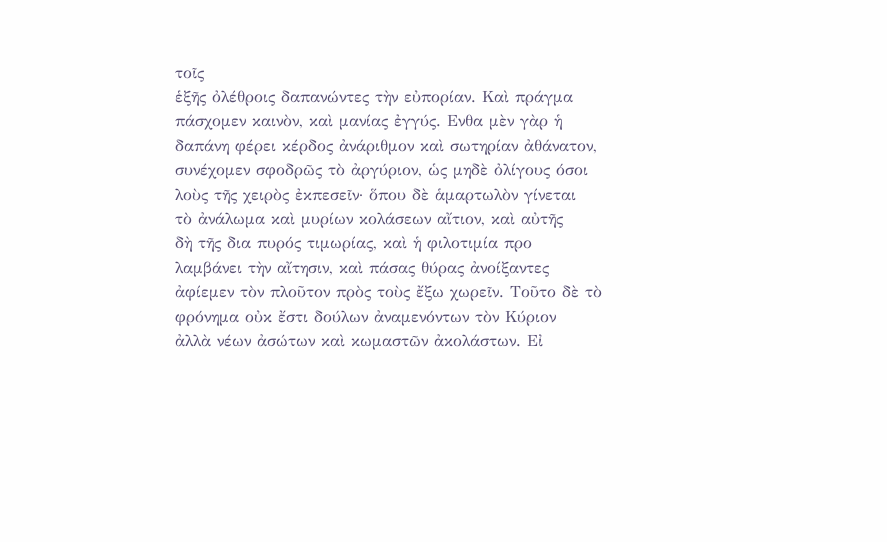τοῖς
ἑξῆς ὀλέθροις δαπανώντες τὴν εὐπορίαν. Καὶ πράγμα
πάσχομεν καινὸν, καὶ μανίας ἐγγύς. Ενθα μὲν γὰρ ἡ
δαπάνη φέρει κέρδος ἀνάριθμον καὶ σωτηρίαν ἀθάνατον,
συνέχομεν σφοδρῶς τὸ ἀργύριον, ὡς μηδὲ ὀλίγους όσοι
λοὺς τῆς χειρὸς ἐκπεσεῖν· ὅπου δὲ ἁμαρτωλὸν γίνεται
τὸ ἀνάλωμα καὶ μυρίων κολάσεων αἴτιον, καὶ αὐτῆς
δὴ τῆς δια πυρός τιμωρίας, καὶ ἡ φιλοτιμία προ
λαμβάνει τὴν αἴτησιν, καὶ πάσας θύρας ἀνοίξαντες
ἀφίεμεν τὸν πλοῦτον πρὸς τοὺς ἔξω χωρεῖν. Τοῦτο δὲ τὸ
φρόνημα οὐκ ἔστι δούλων ἀναμενόντων τὸν Κύριον
ἀλλὰ νέων ἀσώτων καὶ κωμαστῶν ἀκολάστων. Εἰ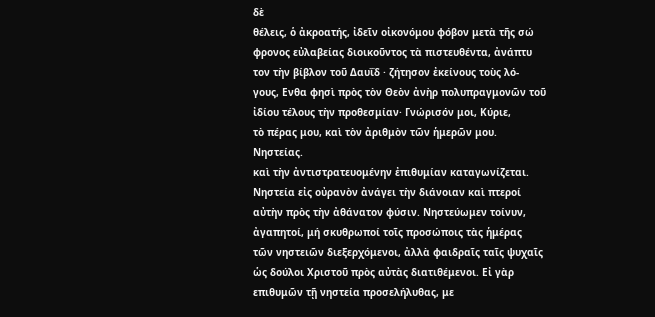δὲ
θέλεις, ὁ ἀκροατής, ἰδεῖν οἰκονόμου φόβον μετὰ τῆς σώ
φρονος εὐλαβείας διοικοῦντος τὰ πιστευθέντα, ἀνάπτυ
τον τὴν βίβλον τοῦ Δαυΐδ · ζήτησον ἐκείνους τοὺς λό-
γους, Ενθα φησὶ πρὸς τὸν Θεὸν ἀνὴρ πολυπραγμονῶν τοῦ
ἰδίου τέλους τὴν προθεσμίαν· Γνώρισόν μοι, Κύριε,
τὸ πέρας μου, καὶ τὸν ἀριθμὸν τῶν ἡμερῶν μου.
Νηστείας.
καὶ τὴν ἀντιστρατευομένην ἐπιθυμίαν καταγωνίζεται.
Νηστεία εἰς οὐρανὸν ἀνάγει τὴν διάνοιαν καὶ πτεροί
αὐτὴν πρὸς τὴν ἀθάνατον φύσιν. Νηστεύωμεν τοίνυν,
ἀγαπητοί, μή σκυθρωποί τοῖς προσώποις τὰς ἡμέρας
τῶν νηστειῶν διεξερχόμενοι, ἀλλὰ φαιδραῖς ταῖς ψυχαῖς
ὡς δούλοι Χριστοῦ πρὸς αὐτὰς διατιθέμενοι. Εἰ γὰρ
επιθυμῶν τῇ νηστεία προσελήλυθας, με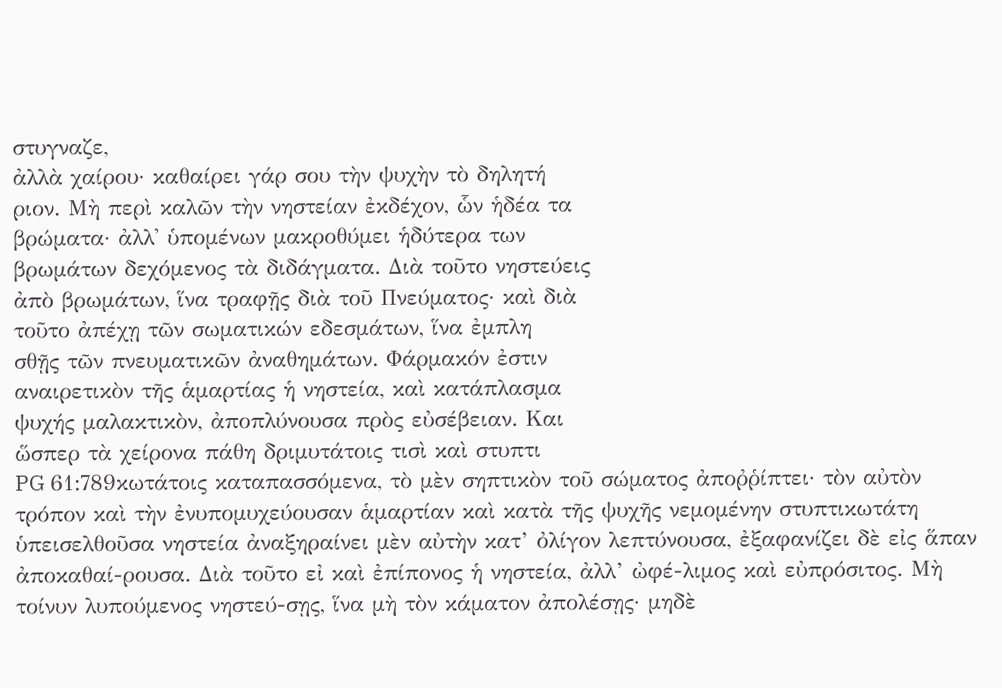στυγναζε,
ἀλλὰ χαίρου· καθαίρει γάρ σου τὴν ψυχὴν τὸ δηλητή
ριον. Μὴ περὶ καλῶν τὴν νηστείαν ἐκδέχον, ὧν ἡδέα τα
βρώματα· ἀλλ' ὑπομένων μακροθύμει ἡδύτερα των
βρωμάτων δεχόμενος τὰ διδάγματα. Διὰ τοῦτο νηστεύεις
ἀπὸ βρωμάτων, ἵνα τραφῇς διὰ τοῦ Πνεύματος· καὶ διὰ
τοῦτο ἀπέχῃ τῶν σωματικών εδεσμάτων, ἵνα ἐμπλη
σθῇς τῶν πνευματικῶν ἀναθημάτων. Φάρμακόν ἐστιν
αναιρετικὸν τῆς ἁμαρτίας ἡ νηστεία, καὶ κατάπλασμα
ψυχής μαλακτικὸν, ἀποπλύνουσα πρὸς εὐσέβειαν. Και
ὥσπερ τὰ χείρονα πάθη δριμυτάτοις τισὶ καὶ στυπτι
PG 61:789κωτάτοις καταπασσόμενα, τὸ μὲν σηπτικὸν τοῦ σώματος ἀποῤῥίπτει· τὸν αὐτὸν τρόπον καὶ τὴν ἐνυπομυχεύουσαν ἁμαρτίαν καὶ κατὰ τῆς ψυχῆς νεμομένην στυπτικωτάτη ὑπεισελθοῦσα νηστεία ἀναξηραίνει μὲν αὐτὴν κατ’ ὀλίγον λεπτύνουσα, ἐξαφανίζει δὲ εἰς ἅπαν ἀποκαθαί-ρουσα. Διὰ τοῦτο εἰ καὶ ἐπίπονος ἡ νηστεία, ἀλλ’ ὠφέ-λιμος καὶ εὐπρόσιτος. Μὴ τοίνυν λυπούμενος νηστεύ-σῃς, ἵνα μὴ τὸν κάματον ἀπολέσῃς· μηδὲ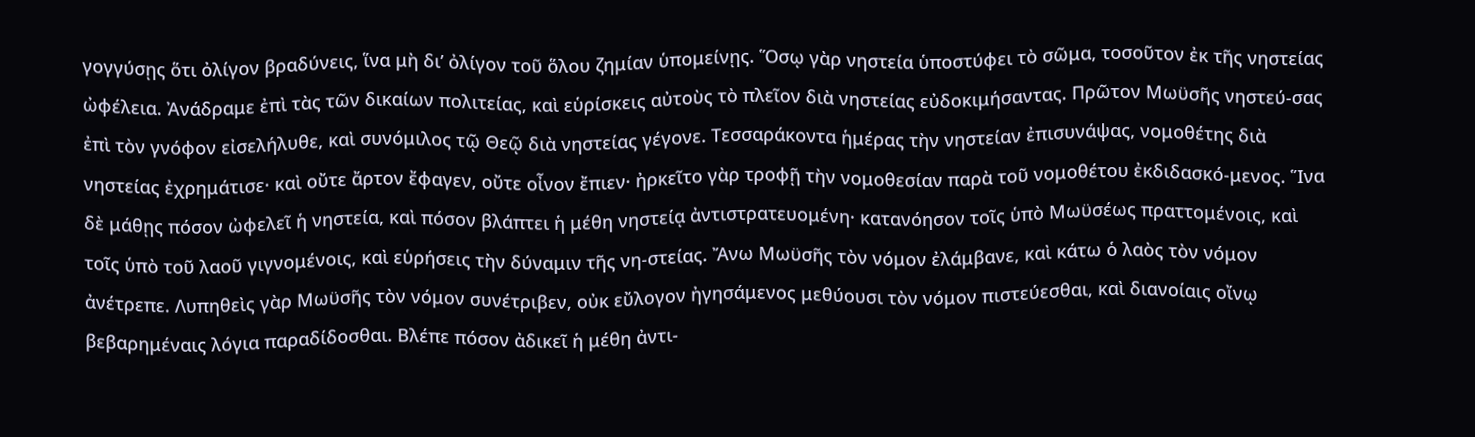γογγύσῃς ὅτι ὀλίγον βραδύνεις, ἵνα μὴ δι’ ὀλίγον τοῦ ὅλου ζημίαν ὑπομείνῃς. Ὅσῳ γὰρ νηστεία ὑποστύφει τὸ σῶμα, τοσοῦτον ἐκ τῆς νηστείας ὠφέλεια. Ἀνάδραμε ἐπὶ τὰς τῶν δικαίων πολιτείας, καὶ εὑρίσκεις αὐτοὺς τὸ πλεῖον διὰ νηστείας εὐδοκιμήσαντας. Πρῶτον Μωϋσῆς νηστεύ-σας ἐπὶ τὸν γνόφον εἰσελήλυθε, καὶ συνόμιλος τῷ Θεῷ διὰ νηστείας γέγονε. Τεσσαράκοντα ἡμέρας τὴν νηστείαν ἐπισυνάψας, νομοθέτης διὰ νηστείας ἐχρημάτισε· καὶ οὔτε ἄρτον ἔφαγεν, οὔτε οἶνον ἔπιεν· ἠρκεῖτο γὰρ τροφῇ τὴν νομοθεσίαν παρὰ τοῦ νομοθέτου ἐκδιδασκό-μενος. Ἵνα δὲ μάθῃς πόσον ὠφελεῖ ἡ νηστεία, καὶ πόσον βλάπτει ἡ μέθη νηστείᾳ ἀντιστρατευομένη· κατανόησον τοῖς ὑπὸ Μωϋσέως πραττομένοις, καὶ τοῖς ὑπὸ τοῦ λαοῦ γιγνομένοις, καὶ εὑρήσεις τὴν δύναμιν τῆς νη-στείας. Ἄνω Μωϋσῆς τὸν νόμον ἐλάμβανε, καὶ κάτω ὁ λαὸς τὸν νόμον ἀνέτρεπε. Λυπηθεὶς γὰρ Μωϋσῆς τὸν νόμον συνέτριβεν, οὐκ εὔλογον ἠγησάμενος μεθύουσι τὸν νόμον πιστεύεσθαι, καὶ διανοίαις οἴνῳ βεβαρημέναις λόγια παραδίδοσθαι. Βλέπε πόσον ἀδικεῖ ἡ μέθη ἀντι-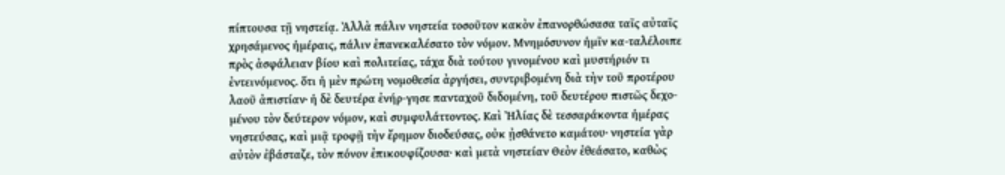πίπτουσα τῇ νηστείᾳ. Ἀλλὰ πάλιν νηστεία τοσοῦτον κακὸν ἐπανορθώσασα ταῖς αὐταῖς χρησάμενος ἡμέραις, πάλιν ἐπανεκαλέσατο τὸν νόμον. Μνημόσυνον ἡμῖν κα-ταλέλοιπε πρὸς ἀσφάλειαν βίου καὶ πολιτείας, τάχα διὰ τούτου γινομένου καὶ μυστήριόν τι ἐντεινόμενος. ὅτι ἡ μὲν πρώτη νομοθεσία ἀργήσει, συντριβομένη διὰ τὴν τοῦ προτέρου λαοῦ ἀπιστίαν· ἡ δὲ δευτέρα ἐνήρ-γησε πανταχοῦ διδομένη, τοῦ δευτέρου πιστῶς δεχο-μένου τὸν δεύτερον νόμον, καὶ συμφυλάττοντος. Καὶ Ἠλίας δὲ τεσσαράκοντα ἡμέρας νηστεύσας, καὶ μιᾷ τροφῇ τὴν ἔρημον διοδεύσας, οὐκ ᾐσθάνετο καμάτου· νηστεία γὰρ αὐτὸν ἐβάσταζε, τὸν πόνον ἐπικουφίζουσα· καὶ μετὰ νηστείαν Θεὸν ἐθεάσατο, καθὼς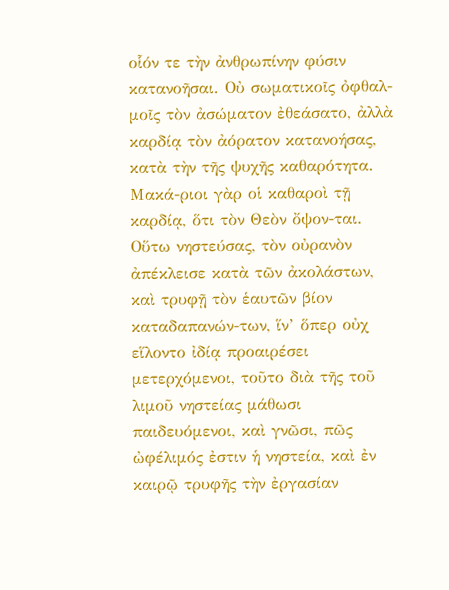οἷόν τε τὴν ἀνθρωπίνην φύσιν κατανοῆσαι. Οὐ σωματικοῖς ὀφθαλ-μοῖς τὸν ἀσώματον ἐθεάσατο, ἀλλὰ καρδίᾳ τὸν ἀόρατον κατανοήσας, κατὰ τὴν τῆς ψυχῆς καθαρότητα. Μακά-ριοι γὰρ οἱ καθαροὶ τῇ καρδίᾳ, ὅτι τὸν Θεὸν ὄψον-ται. Οὕτω νηστεύσας, τὸν οὐρανὸν ἀπέκλεισε κατὰ τῶν ἀκολάστων, καὶ τρυφῇ τὸν ἑαυτῶν βίον καταδαπανών-των, ἵν’ ὅπερ οὐχ εἵλοντο ἰδίᾳ προαιρέσει μετερχόμενοι, τοῦτο διὰ τῆς τοῦ λιμοῦ νηστείας μάθωσι παιδευόμενοι, καὶ γνῶσι, πῶς ὠφέλιμός ἐστιν ἡ νηστεία, καὶ ἐν καιρῷ τρυφῆς τὴν ἐργασίαν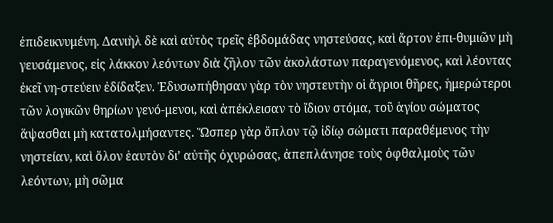ἐπιδεικνυμένη. Δανιὴλ δὲ καὶ αὐτὸς τρεῖς ἑβδομάδας νηστεύσας, καὶ ἄρτον ἐπι-θυμιῶν μὴ γευσάμενος, εἰς λάκκον λεόντων διὰ ζῆλον τῶν ἀκολάστων παραγενόμενος, καὶ λέοντας ἐκεῖ νη-στεύειν ἐδίδαξεν. Ἐδυσωπήθησαν γὰρ τὸν νηστευτὴν οἱ ἄγριοι θῆρες, ἡμερώτεροι τῶν λογικῶν θηρίων γενό-μενοι, καὶ ἀπέκλεισαν τὸ ἴδιον στόμα, τοῦ ἁγίου σώματος ἅψασθαι μὴ κατατολμήσαντες. Ὥσπερ γὰρ ὅπλον τῷ ἰδίῳ σώματι παραθέμενος τὴν νηστείαν, καὶ ὅλον ἑαυτὸν δι’ αὐτῆς ὀχυρώσας, ἀπεπλάνησε τοὺς ὀφθαλμοὺς τῶν λεόντων, μὴ σῶμα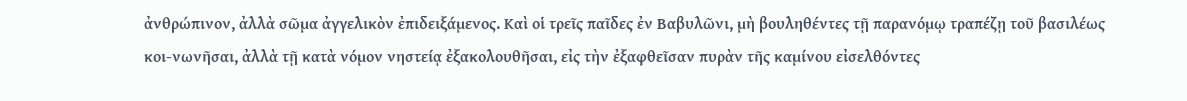ἀνθρώπινον, ἀλλὰ σῶμα ἀγγελικὸν ἐπιδειξάμενος. Καὶ οἱ τρεῖς παῖδες ἐν Βαβυλῶνι, μὴ βουληθέντες τῇ παρανόμῳ τραπέζῃ τοῦ βασιλέως κοι-νωνῆσαι, ἀλλὰ τῇ κατὰ νόμον νηστείᾳ ἐξακολουθῆσαι, εἰς τὴν ἐξαφθεῖσαν πυρὰν τῆς καμίνου εἰσελθόντες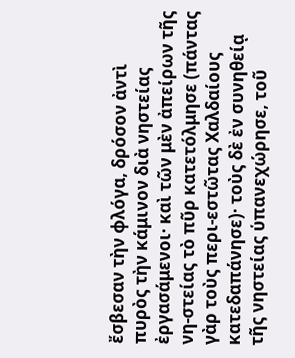ἔσβεσαν τὴν φλόγα, δρόσον ἀντὶ πυρὸς τὴν κάμινον διὰ νηστείας ἐργασάμενοι· καὶ τῶν μὲν ἀπείρων τῆς νη-στείας τὸ πῦρ κατετόλμησε (πάντας γὰρ τοὺς περι-εστῶτας Χαλδαίους κατεδαπάνησε)· τοὺς δὲ ἐν συνηθείᾳ τῆς νηστείας ὑπανεχώρησε, τοῦ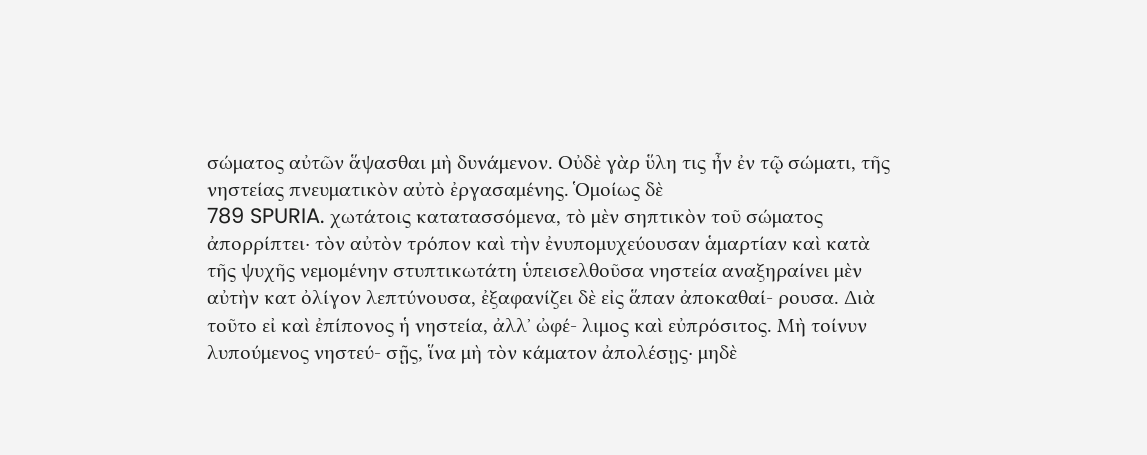σώματος αὐτῶν ἅψασθαι μὴ δυνάμενον. Οὐδὲ γὰρ ὕλη τις ἦν ἐν τῷ σώματι, τῆς νηστείας πνευματικὸν αὐτὸ ἐργασαμένης. Ὁμοίως δὲ
789 SPURIA. χωτάτοις κατατασσόμενα, τὸ μὲν σηπτικὸν τοῦ σώματος ἀπορρίπτει· τὸν αὐτὸν τρόπον καὶ τὴν ἐνυπομυχεύουσαν ἁμαρτίαν καὶ κατὰ τῆς ψυχῆς νεμομένην στυπτικωτάτη ὑπεισελθοῦσα νηστεία αναξηραίνει μὲν αὐτὴν κατ ὀλίγον λεπτύνουσα, ἐξαφανίζει δὲ εἰς ἅπαν ἀποκαθαί- ρουσα. Διὰ τοῦτο εἰ καὶ ἐπίπονος ἡ νηστεία, ἀλλ᾽ ὠφέ- λιμος καὶ εὐπρόσιτος. Μὴ τοίνυν λυπούμενος νηστεύ- σῇς, ἵνα μὴ τὸν κάματον ἀπολέσῃς· μηδὲ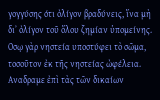γογγύσης ότι ὀλίγον βραδύνεις, ἵνα μὴ δι᾿ ὀλίγον τοῦ ὅλου ζημίαν ὑπομείνης. Οσῳ γὰρ νηστεία υποστύφει τὸ σῶμα, τοσοῦτον ἐκ τῆς νηστείας ὠφέλεια. Αναδραμε ἐπὶ τὰς τῶν δικαίων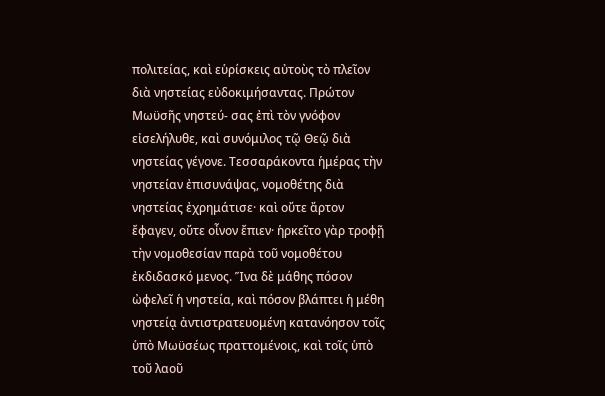πολιτείας, καὶ εὑρίσκεις αὐτοὺς τὸ πλεῖον διὰ νηστείας εὐδοκιμήσαντας. Πρώτον Μωϋσῆς νηστεύ- σας ἐπὶ τὸν γνόφον εἰσελήλυθε, καὶ συνόμιλος τῷ Θεῷ διὰ νηστείας γέγονε. Τεσσαράκοντα ἡμέρας τὴν νηστείαν ἐπισυνάψας, νομοθέτης διὰ νηστείας ἐχρημάτισε· καὶ οὔτε ἄρτον ἔφαγεν, οὔτε οἶνον ἔπιεν· ἡρκεῖτο γὰρ τροφῇ τὴν νομοθεσίαν παρὰ τοῦ νομοθέτου ἐκδιδασκό μενος. Ἵνα δὲ μάθης πόσον ὠφελεῖ ἡ νηστεία, καὶ πόσον βλάπτει ἡ μέθη νηστείᾳ ἀντιστρατευομένη κατανόησον τοῖς ὑπὸ Μωϋσέως πραττομένοις, καὶ τοῖς ὑπὸ τοῦ λαοῦ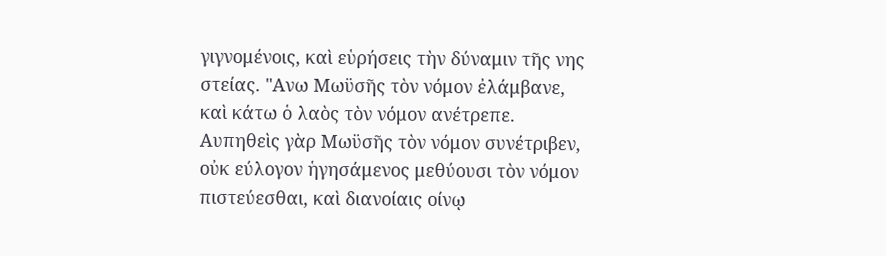γιγνομένοις, καὶ εὑρήσεις τὴν δύναμιν τῆς νης στείας. "Ανω Μωϋσῆς τὸν νόμον ἐλάμβανε, καὶ κάτω ὁ λαὸς τὸν νόμον ανέτρεπε. Αυπηθεὶς γὰρ Μωϋσῆς τὸν νόμον συνέτριβεν, οὐκ εύλογον ἡγησάμενος μεθύουσι τὸν νόμον πιστεύεσθαι, καὶ διανοίαις οίνῳ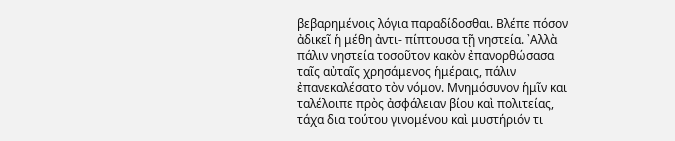βεβαρημένοις λόγια παραδίδοσθαι. Βλέπε πόσον ἀδικεῖ ἡ μέθη ἀντι- πίπτουσα τῇ νηστεία. ᾿Αλλὰ πάλιν νηστεία τοσοῦτον κακὸν ἐπανορθώσασα ταῖς αὐταῖς χρησάμενος ἡμέραις, πάλιν ἐπανεκαλέσατο τὸν νόμον. Μνημόσυνον ἡμῖν και ταλέλοιπε πρὸς ἀσφάλειαν βίου καὶ πολιτείας, τάχα δια τούτου γινομένου καὶ μυστήριόν τι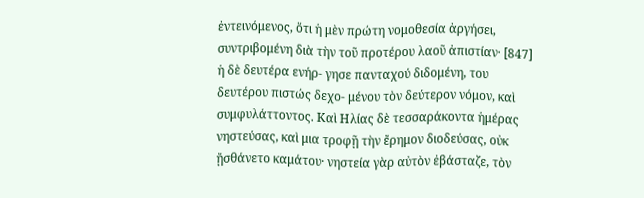ἐντεινόμενος, ὅτι ἡ μὲν πρώτη νομοθεσία ἀργήσει, συντριβομένη διὰ τὴν τοῦ προτέρου λαοῦ ἀπιστίαν· [847] ἡ δὲ δευτέρα ενήρ- γησε πανταχού διδομένη, του δευτέρου πιστώς δεχο- μένου τὸν δεύτερον νόμον, καὶ συμφυλάττοντος. Καὶ Ηλίας δὲ τεσσαράκοντα ἡμέρας νηστεύσας, καὶ μια τροφῇ τὴν ἔρημον διοδεύσας, οὐκ ᾔσθάνετο καμάτου· νηστεία γὰρ αὐτὸν ἐβάσταζε, τὸν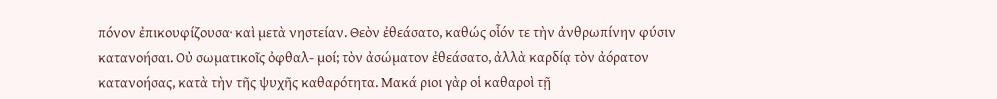πόνον ἐπικουφίζουσα· καὶ μετὰ νηστείαν. Θεὸν ἐθεάσατο, καθώς οἷόν τε τὴν ἀνθρωπίνην φύσιν κατανοήσαι. Οὐ σωματικοῖς ὀφθαλ- μοί; τὸν ἀσώματον ἐθεάσατο, ἀλλὰ καρδίᾳ τὸν ἀόρατον κατανοήσας, κατὰ τὴν τῆς ψυχῆς καθαρότητα. Μακά ριοι γὰρ οἱ καθαροὶ τῇ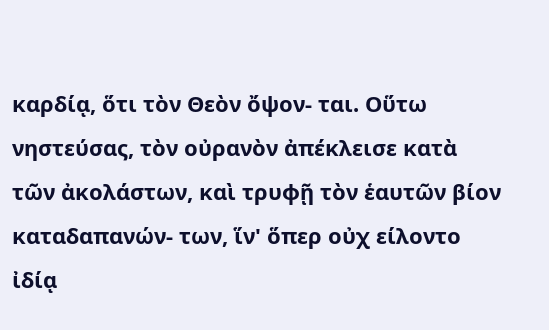καρδίᾳ, ὅτι τὸν Θεὸν ὄψον- ται. Οὕτω νηστεύσας, τὸν οὐρανὸν ἀπέκλεισε κατὰ τῶν ἀκολάστων, καὶ τρυφῇ τὸν ἑαυτῶν βίον καταδαπανών- των, ἵν' ὅπερ οὐχ είλοντο ἰδίᾳ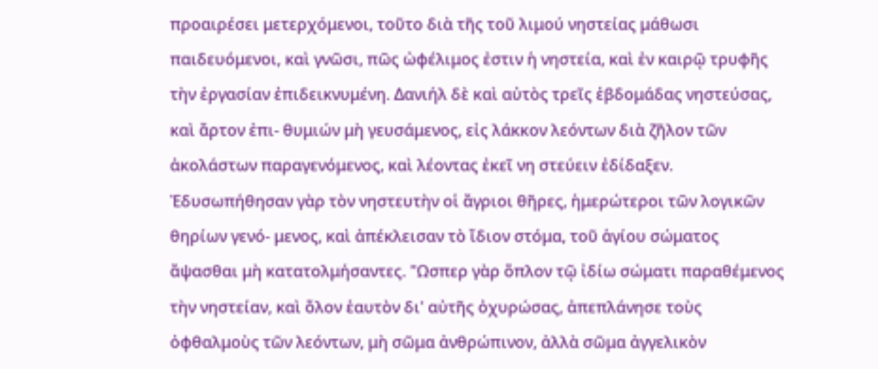προαιρέσει μετερχόμενοι, τοῦτο διὰ τῆς τοῦ λιμού νηστείας μάθωσι παιδευόμενοι, καὶ γνῶσι, πῶς ὠφέλιμος ἐστιν ἡ νηστεία, καὶ ἐν καιρῷ τρυφῆς τὴν ἐργασίαν ἐπιδεικνυμένη. Δανιήλ δὲ καὶ αὐτὸς τρεῖς ἑβδομάδας νηστεύσας, καὶ ἄρτον ἐπι- θυμιών μὴ γευσάμενος, εἰς λάκκον λεόντων διὰ ζῆλον τῶν ἀκολάστων παραγενόμενος, καὶ λέοντας ἐκεῖ νη στεύειν ἐδίδαξεν. Ἐδυσωπήθησαν γὰρ τὸν νηστευτὴν οἱ ἄγριοι θῆρες, ἡμερώτεροι τῶν λογικῶν θηρίων γενό- μενος, καὶ ἀπέκλεισαν τὸ ἴδιον στόμα, τοῦ ἁγίου σώματος ἄψασθαι μὴ κατατολμήσαντες. "Ωσπερ γὰρ ὅπλον τῷ ἰδίω σώματι παραθέμενος τὴν νηστείαν, καὶ ὅλον ἑαυτὸν δι' αὐτῆς ὀχυρώσας, ἀπεπλάνησε τοὺς ὀφθαλμοὺς τῶν λεόντων, μὴ σῶμα ἀνθρώπινον, ἀλλὰ σῶμα ἀγγελικὸν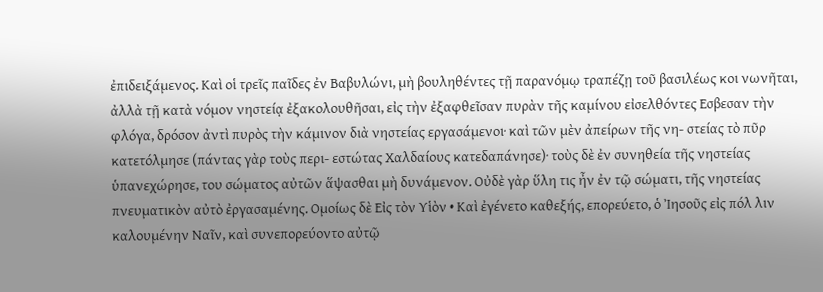ἐπιδειξάμενος. Καὶ οἱ τρεῖς παῖδες ἐν Βαβυλώνι, μὴ βουληθέντες τῇ παρανόμῳ τραπέζῃ τοῦ βασιλέως κοι νωνῆται, ἀλλὰ τῇ κατὰ νόμον νηστείᾳ ἐξακολουθῆσαι, εἰς τὴν ἐξαφθεῖσαν πυρὰν τῆς καμίνου εἰσελθόντες Εσβεσαν τὴν φλόγα, δρόσον ἀντὶ πυρὸς τὴν κάμινον διὰ νηστείας εργασάμενοι· καὶ τῶν μὲν ἀπείρων τῆς νη- στείας τὸ πῦρ κατετόλμησε (πάντας γὰρ τοὺς περι- εστώτας Χαλδαίους κατεδαπάνησε)· τοὺς δὲ ἐν συνηθεία τῆς νηστείας ὑπανεχώρησε, του σώματος αὐτῶν ἅψασθαι μὴ δυνάμενον. Οὐδὲ γὰρ ὕλη τις ἦν ἐν τῷ σώματι, τῆς νηστείας πνευματικὸν αὐτὸ ἐργασαμένης. Ομοίως δὲ Εἰς τὸν Υἱὸν • Καὶ ἐγένετο καθεξής, επορεύετο, ὁ Ἰησοῦς εἰς πόλ λιν καλουμένην Ναῖν, καὶ συνεπορεύοντο αὐτῷ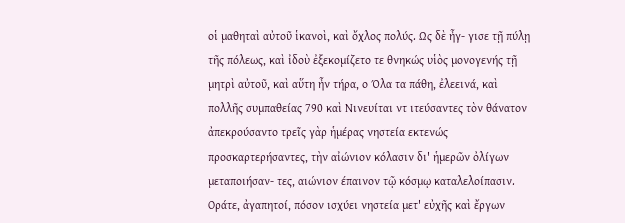οἱ μαθηταὶ αὐτοῦ ἱκανοὶ, καὶ ὄχλος πολύς. Ως δὲ ἦγ- γισε τῇ πύλῃ τῆς πόλεως, καὶ ἰδοὺ ἐξεκομίζετο τε θνηκώς υἱὸς μονογενής τῇ μητρὶ αὐτοῦ, καὶ αὕτη ἦν τήρα, ο Όλα τα πάθη, ἐλεεινά, καὶ πολλῆς συμπαθείας 790 καὶ Νινευίται ντ ιτεύσαντες τὸν θάνατον ἀπεκρούσαντο τρεῖς γὰρ ἡμέρας νηστεία εκτενώς προσκαρτερήσαντες, τὴν αἰώνιον κόλασιν δι' ἡμερῶν ὀλίγων μεταποιήσαν- τες, αιώνιον έπαινον τῷ κόσμῳ καταλελοίπασιν. Οράτε, ἀγαπητοί, πόσον ισχύει νηστεία μετ' εὐχῆς καὶ ἔργων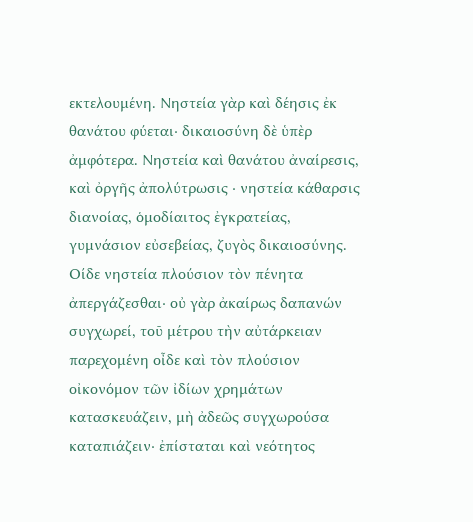εκτελουμένη. Νηστεία γὰρ καὶ δέησις ἐκ θανάτου φύεται· δικαιοσύνη δὲ ὑπὲρ ἀμφότερα. Νηστεία καὶ θανάτου ἀναίρεσις, καὶ ὀργῆς ἀπολύτρωσις · νηστεία κάθαρσις διανοίας, ὁμοδίαιτος ἐγκρατείας, γυμνάσιον εὐσεβείας, ζυγὸς δικαιοσύνης. Οίδε νηστεία πλούσιον τὸν πένητα ἀπεργάζεσθαι· οὐ γὰρ ἀκαίρως δαπανών συγχωρεί, τοῦ μέτρου τὴν αὐτάρκειαν παρεχομένη οἶδε καὶ τὸν πλούσιον οἰκονόμον τῶν ἰδίων χρημάτων κατασκευάζειν, μὴ ἀδεῶς συγχωρούσα καταπιάζειν· ἐπίσταται καὶ νεότητος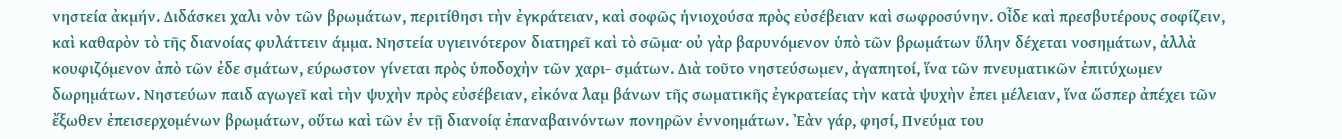νηστεία ἀκμήν. Διδάσκει χαλι νὸν τῶν βρωμάτων, περιτίθησι τὴν ἐγκράτειαν, καὶ σοφῶς ἡνιοχούσα πρὸς εὐσέβειαν καὶ σωφροσύνην. Οἶδε καὶ πρεσβυτέρους σοφίζειν, καὶ καθαρὸν τὸ τῆς διανοίας φυλάττειν άμμα. Νηστεία υγιεινότερον διατηρεῖ καὶ τὸ σῶμα· οὐ γὰρ βαρυνόμενον ὑπὸ τῶν βρωμάτων ὕλην δέχεται νοσημάτων, ἀλλὰ κουφιζόμενον ἀπὸ τῶν ἐδε σμάτων, εύρωστον γίνεται πρὸς ὑποδοχὴν τῶν χαρι- σμάτων. Διὰ τοῦτο νηστεύσωμεν, ἀγαπητοί, ἵνα τῶν πνευματικῶν ἐπιτύχωμεν δωρημάτων. Νηστεύων παιδ αγωγεῖ καὶ τὴν ψυχὴν πρὸς εὐσέβειαν, εἰκόνα λαμ βάνων τῆς σωματικῆς ἐγκρατείας τὴν κατὰ ψυχὴν ἐπει μέλειαν, ἵνα ὥσπερ ἀπέχει τῶν ἔξωθεν ἐπεισερχομένων βρωμάτων, οὕτω καὶ τῶν ἐν τῇ διανοίᾳ ἐπαναβαινόντων πονηρῶν ἐννοημάτων. Ἐὰν γάρ, φησί, Πνεύμα του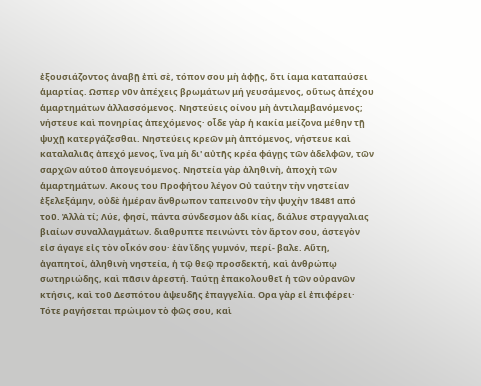ἐξουσιάζοντος ἀναβῇ ἐπὶ σὲ, τόπον σου μὴ ἀφῇς, ὅτι ίαμα καταπαύσει ἁμαρτίας. Ωσπερ νῦν ἀπέχεις βρωμάτων μή γευσάμενος, οὕτως ἀπέχου ἁμαρτημάτων ἀλλασσόμενος. Νηστεύεις οίνου μὴ ἀντιλαμβανόμενος; νήστευε καὶ πονηρίας ἀπεχόμενος· οἶδε γὰρ ἡ κακία μείζονα μέθην τῇ ψυχῇ κατεργάζεσθαι. Νηστεύεις κρεῶν μὴ ἀπτόμενος, νήστευε καὶ καταλαλιᾶς ἀπεχό μενος, ἵνα μὴ δι' αὐτῆς κρέα φάγῃς τῶν ἀδελφῶν, τῶν σαρχῶν αὑτοῦ ἀπογευόμενος. Νηστεία γὰρ ἀληθινὴ, ἀποχὴ τῶν ἁμαρτημάτων. Ακους του Προφήτου λέγον Οὐ ταύτην τὴν νηστείαν ἐξελεξάμην, οὐδὲ ἡμέραν ἄνθρωπον ταπεινοῦν τὴν ψυχὴν 18481 από τοῦ. Ἀλλὰ τί; Λύε, φησί, πάντα σύνδεσμον ἀδι κίας, διάλυε στραγγαλιας βιαίων συναλλαγμάτων. διαθρυπτε πεινώντι τὸν ἄρτον σου, άστεγὸν εἰσ άγαγε εἰς τὸν οἶκόν σου· ἐὰν ἴδης γυμνόν, περί- βαλε. Αὕτη, ἀγαπητοί, ἀληθινὴ νηστεία, ἡ τῷ θεῷ προσδεκτή, καὶ ἀνθρώπῳ σωτηριώδης, καὶ πᾶσιν ἀρεστή. Ταύτῃ ἐπακολουθεῖ ἡ τῶν οὐρανῶν κτήσις, καὶ τοῦ Δεσπότου ἀψευδῆς ἐπαγγελία. Ορα γὰρ εἰ ἐπιφέρει· Τότε ραγήσεται πρώιμον τὸ φῶς σου, καὶ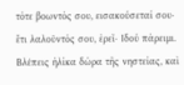τότε βοωντός σου, εισακούσεταί σου· ἔτι λαλοῦντός σου, ἐρεῖ· Ιδού πάρειμι. Βλέπεις ἡλίκα δώρα τῆς νηστείας, καὶ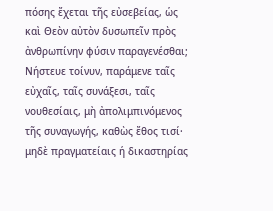πόσης ἔχεται τῆς εὐσεβείας, ὡς καὶ Θεὸν αὐτὸν δυσωπεῖν πρὸς ἀνθρωπίνην φύσιν παραγενέσθαι; Νήστευε τοίνυν, παράμενε ταῖς εὐχαῖς, ταῖς συνάξεσι, ταῖς νουθεσίαις, μὴ ἀπολιμπινόμενος τῆς συναγωγής, καθὼς ἔθος τισί· μηδὲ πραγματείαις ή δικαστηρίας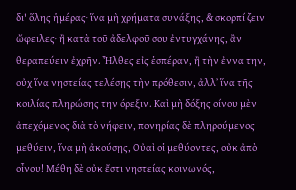δι' ὅλης ἡμέρας· ἵνα μὴ χρήματα συνάξης, & σκορπί ζειν ὤφειλες· ἢ κατὰ τοῦ ἀδελφοῦ σου ἐντυγχάνης, ἂν θεραπεύειν ἐχρῆν. Ἦλθες εἰς ἑσπέραν, ἢ τὴν ἐννα την, οὐχ ἵνα νηστείας τελέσῃς τὴν πρόθεσιν, ἀλλ᾽ ἵνα τῆς κοιλίας πληρώσης την όρεξιν. Καὶ μὴ δόξης οίνου μὲν ἀπεχόμενος διὰ τὸ νήφειν, πονηρίας δὲ πληρούμενος μεθύειν, ἵνα μὴ ἀκούσῃς, Οὐαὶ οἱ μεθύοντες, οὐκ ἀπὸ οἶνου! Μέθη δὲ οὐκ ἔστι νηστείας κοινωνός,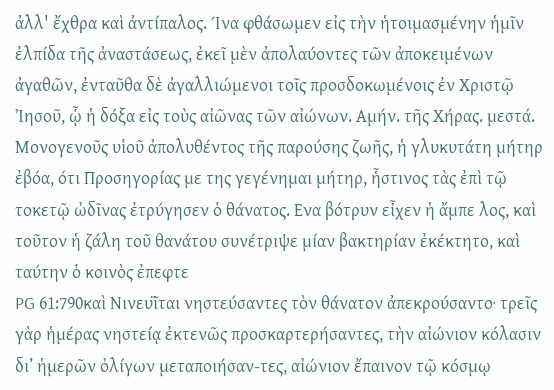ἀλλ' ἔχθρα καὶ ἀντίπαλος. Ίνα φθάσωμεν εἰς τὴν ἡτοιμασμένην ἡμῖν ἐλπίδα τῆς ἀναστάσεως, ἐκεῖ μὲν ἀπολαύοντες τῶν ἀποκειμένων ἀγαθῶν, ἐνταῦθα δὲ ἀγαλλιώμενοι τοῖς προσδοκωμένοις ἐν Χριστῷ Ἰησοῦ, ᾧ ἡ δόξα εἰς τοὺς αἰῶνας τῶν αἰώνων. Αμήν. τῆς Χήρας. μεστά. Μονογενοῦς υἱοῦ ἀπολυθέντος τῆς παρούσης ζωῆς, ἡ γλυκυτάτη μήτηρ ἐβόα, ότι Προσηγορίας με της γεγένημαι μήτηρ, ἧστινος τὰς ἐπὶ τῷ τοκετῷ ὠδῖνας ἐτρύγησεν ὁ θάνατος. Ενα βότρυν εἶχεν ἡ ἄμπε λος, καὶ τοῦτον ἡ ζάλη τοῦ θανάτου συνέτριψε μίαν βακτηρίαν ἐκέκτητο, καὶ ταύτην ὁ κοινὸς ἐπεφτε
PG 61:790καὶ Νινευῖ̈ται νηστεύσαντες τὸν θάνατον ἀπεκρούσαντο· τρεῖς γὰρ ἡμέρας νηστείᾳ ἐκτενῶς προσκαρτερήσαντες, τὴν αἰώνιον κόλασιν δι’ ἡμερῶν ὀλίγων μεταποιήσαν-τες, αἰώνιον ἔπαινον τῷ κόσμῳ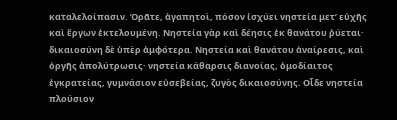καταλελοίπασιν. Ὁρᾶτε, ἀγαπητοὶ, πόσον ἰσχύει νηστεία μετ’ εὐχῆς καὶ ἔργων ἐκτελουμένη. Νηστεία γὰρ καὶ δέησις ἐκ θανάτου ῥύεται· δικαιοσύνη δὲ ὑπὲρ ἀμφότερα. Νηστεία καὶ θανάτου ἀναίρεσις, καὶ ὀργῆς ἀπολύτρωσις· νηστεία κάθαρσις διανοίας, ὁμοδίαιτος ἐγκρατείας, γυμνάσιον εὐσεβείας, ζυγὸς δικαιοσύνης. Οἶδε νηστεία πλούσιον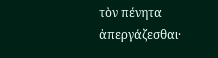τὸν πένητα ἀπεργάζεσθαι·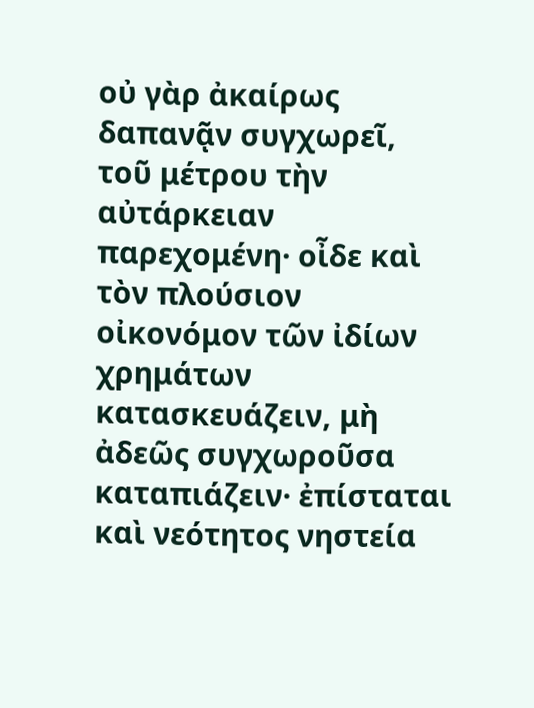οὐ γὰρ ἀκαίρως δαπανᾷν συγχωρεῖ, τοῦ μέτρου τὴν αὐτάρκειαν παρεχομένη· οἶδε καὶ τὸν πλούσιον οἰκονόμον τῶν ἰδίων χρημάτων κατασκευάζειν, μὴ ἀδεῶς συγχωροῦσα καταπιάζειν· ἐπίσταται καὶ νεότητος νηστεία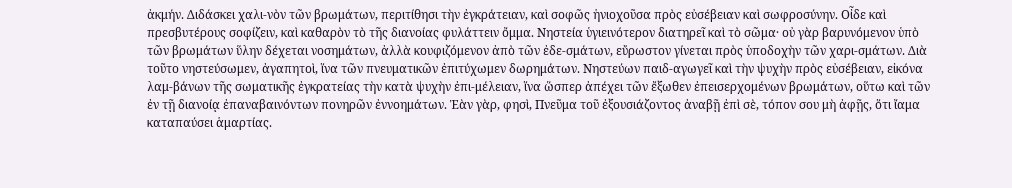ἀκμήν. Διδάσκει χαλι-νὸν τῶν βρωμάτων, περιτίθησι τὴν ἐγκράτειαν, καὶ σοφῶς ἡνιοχοῦσα πρὸς εὐσέβειαν καὶ σωφροσύνην. Οἶδε καὶ πρεσβυτέρους σοφίζειν, καὶ καθαρὸν τὸ τῆς διανοίας φυλάττειν ὄμμα. Νηστεία ὑγιεινότερον διατηρεῖ καὶ τὸ σῶμα· οὐ γὰρ βαρυνόμενον ὑπὸ τῶν βρωμάτων ὕλην δέχεται νοσημάτων, ἀλλὰ κουφιζόμενον ἀπὸ τῶν ἐδε-σμάτων, εὔρωστον γίνεται πρὸς ὑποδοχὴν τῶν χαρι-σμάτων. Διὰ τοῦτο νηστεύσωμεν, ἀγαπητοὶ, ἵνα τῶν πνευματικῶν ἐπιτύχωμεν δωρημάτων. Νηστεύων παιδ-αγωγεῖ καὶ τὴν ψυχὴν πρὸς εὐσέβειαν, εἰκόνα λαμ-βάνων τῆς σωματικῆς ἐγκρατείας τὴν κατὰ ψυχὴν ἐπι-μέλειαν, ἵνα ὥσπερ ἀπέχει τῶν ἔξωθεν ἐπεισερχομένων βρωμάτων, οὕτω καὶ τῶν ἐν τῇ διανοίᾳ ἐπαναβαινόντων πονηρῶν ἐννοημάτων. Ἐὰν γὰρ, φησὶ, Πνεῦμα τοῦ ἐξουσιάζοντος ἀναβῇ ἐπὶ σὲ, τόπον σου μὴ ἀφῇς, ὅτι ἴαμα καταπαύσει ἁμαρτίας.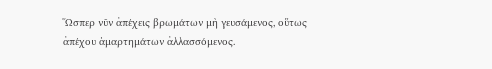Ὥσπερ νῦν ἀπέχεις βρωμάτων μὴ γευσάμενος, οὕτως ἀπέχου ἁμαρτημάτων ἀλλασσόμενος.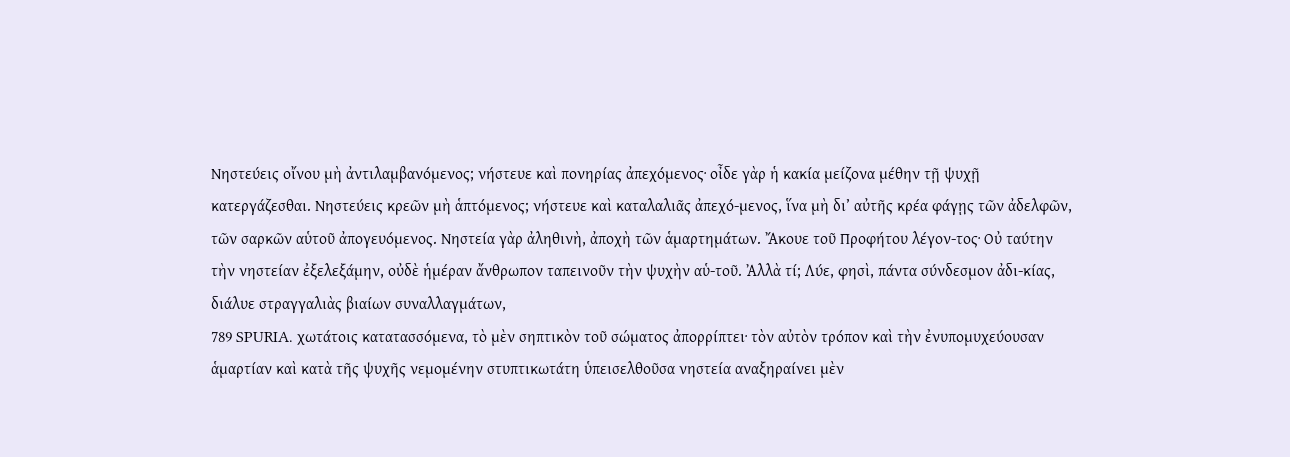Νηστεύεις οἴνου μὴ ἀντιλαμβανόμενος; νήστευε καὶ πονηρίας ἀπεχόμενος· οἶδε γὰρ ἡ κακία μείζονα μέθην τῇ ψυχῇ κατεργάζεσθαι. Νηστεύεις κρεῶν μὴ ἁπτόμενος; νήστευε καὶ καταλαλιᾶς ἀπεχό-μενος, ἵνα μὴ δι’ αὐτῆς κρέα φάγῃς τῶν ἀδελφῶν, τῶν σαρκῶν αὑτοῦ ἀπογευόμενος. Νηστεία γὰρ ἀληθινὴ, ἀποχὴ τῶν ἁμαρτημάτων. Ἄκουε τοῦ Προφήτου λέγον-τος· Οὐ ταύτην τὴν νηστείαν ἐξελεξάμην, οὐδὲ ἡμέραν ἄνθρωπον ταπεινοῦν τὴν ψυχὴν αὑ-τοῦ. Ἀλλὰ τί; Λύε, φησὶ, πάντα σύνδεσμον ἀδι-κίας, διάλυε στραγγαλιὰς βιαίων συναλλαγμάτων,
789 SPURIA. χωτάτοις κατατασσόμενα, τὸ μὲν σηπτικὸν τοῦ σώματος ἀπορρίπτει· τὸν αὐτὸν τρόπον καὶ τὴν ἐνυπομυχεύουσαν ἁμαρτίαν καὶ κατὰ τῆς ψυχῆς νεμομένην στυπτικωτάτη ὑπεισελθοῦσα νηστεία αναξηραίνει μὲν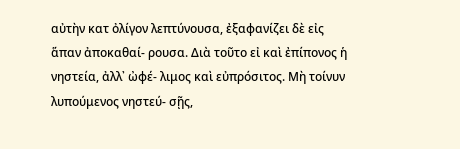αὐτὴν κατ ὀλίγον λεπτύνουσα, ἐξαφανίζει δὲ εἰς ἅπαν ἀποκαθαί- ρουσα. Διὰ τοῦτο εἰ καὶ ἐπίπονος ἡ νηστεία, ἀλλ᾽ ὠφέ- λιμος καὶ εὐπρόσιτος. Μὴ τοίνυν λυπούμενος νηστεύ- σῇς,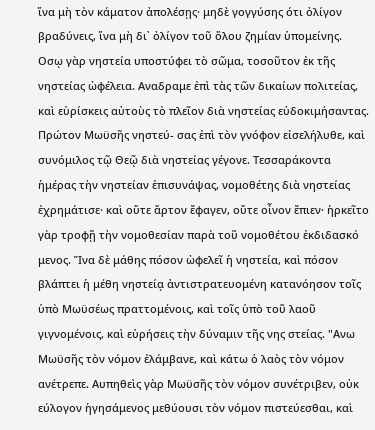ἵνα μὴ τὸν κάματον ἀπολέσῃς· μηδὲ γογγύσης ότι ὀλίγον βραδύνεις, ἵνα μὴ δι᾿ ὀλίγον τοῦ ὅλου ζημίαν ὑπομείνης. Οσῳ γὰρ νηστεία υποστύφει τὸ σῶμα, τοσοῦτον ἐκ τῆς νηστείας ὠφέλεια. Αναδραμε ἐπὶ τὰς τῶν δικαίων πολιτείας, καὶ εὑρίσκεις αὐτοὺς τὸ πλεῖον διὰ νηστείας εὐδοκιμήσαντας. Πρώτον Μωϋσῆς νηστεύ- σας ἐπὶ τὸν γνόφον εἰσελήλυθε, καὶ συνόμιλος τῷ Θεῷ διὰ νηστείας γέγονε. Τεσσαράκοντα ἡμέρας τὴν νηστείαν ἐπισυνάψας, νομοθέτης διὰ νηστείας ἐχρημάτισε· καὶ οὔτε ἄρτον ἔφαγεν, οὔτε οἶνον ἔπιεν· ἡρκεῖτο γὰρ τροφῇ τὴν νομοθεσίαν παρὰ τοῦ νομοθέτου ἐκδιδασκό μενος. Ἵνα δὲ μάθης πόσον ὠφελεῖ ἡ νηστεία, καὶ πόσον βλάπτει ἡ μέθη νηστείᾳ ἀντιστρατευομένη κατανόησον τοῖς ὑπὸ Μωϋσέως πραττομένοις, καὶ τοῖς ὑπὸ τοῦ λαοῦ γιγνομένοις, καὶ εὑρήσεις τὴν δύναμιν τῆς νης στείας. "Ανω Μωϋσῆς τὸν νόμον ἐλάμβανε, καὶ κάτω ὁ λαὸς τὸν νόμον ανέτρεπε. Αυπηθεὶς γὰρ Μωϋσῆς τὸν νόμον συνέτριβεν, οὐκ εύλογον ἡγησάμενος μεθύουσι τὸν νόμον πιστεύεσθαι, καὶ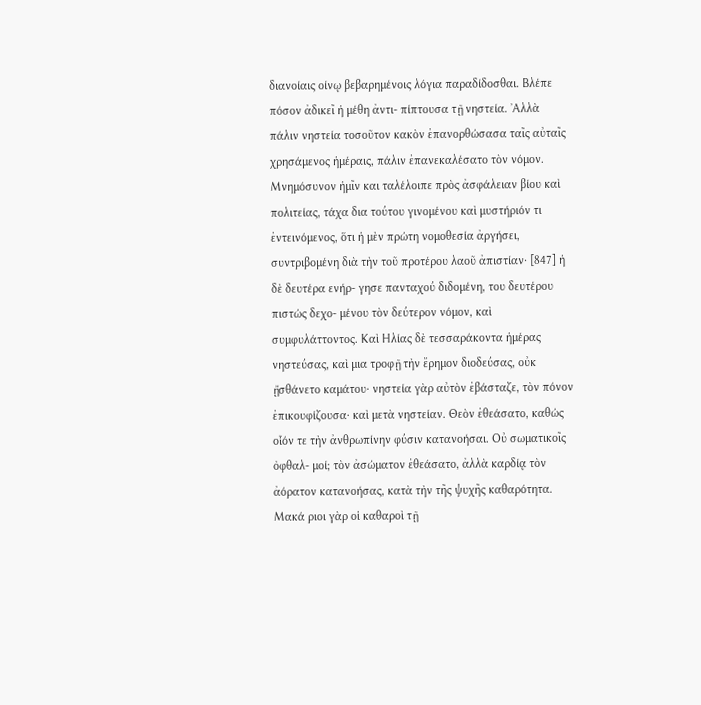διανοίαις οίνῳ βεβαρημένοις λόγια παραδίδοσθαι. Βλέπε πόσον ἀδικεῖ ἡ μέθη ἀντι- πίπτουσα τῇ νηστεία. ᾿Αλλὰ πάλιν νηστεία τοσοῦτον κακὸν ἐπανορθώσασα ταῖς αὐταῖς χρησάμενος ἡμέραις, πάλιν ἐπανεκαλέσατο τὸν νόμον. Μνημόσυνον ἡμῖν και ταλέλοιπε πρὸς ἀσφάλειαν βίου καὶ πολιτείας, τάχα δια τούτου γινομένου καὶ μυστήριόν τι ἐντεινόμενος, ὅτι ἡ μὲν πρώτη νομοθεσία ἀργήσει, συντριβομένη διὰ τὴν τοῦ προτέρου λαοῦ ἀπιστίαν· [847] ἡ δὲ δευτέρα ενήρ- γησε πανταχού διδομένη, του δευτέρου πιστώς δεχο- μένου τὸν δεύτερον νόμον, καὶ συμφυλάττοντος. Καὶ Ηλίας δὲ τεσσαράκοντα ἡμέρας νηστεύσας, καὶ μια τροφῇ τὴν ἔρημον διοδεύσας, οὐκ ᾔσθάνετο καμάτου· νηστεία γὰρ αὐτὸν ἐβάσταζε, τὸν πόνον ἐπικουφίζουσα· καὶ μετὰ νηστείαν. Θεὸν ἐθεάσατο, καθώς οἷόν τε τὴν ἀνθρωπίνην φύσιν κατανοήσαι. Οὐ σωματικοῖς ὀφθαλ- μοί; τὸν ἀσώματον ἐθεάσατο, ἀλλὰ καρδίᾳ τὸν ἀόρατον κατανοήσας, κατὰ τὴν τῆς ψυχῆς καθαρότητα. Μακά ριοι γὰρ οἱ καθαροὶ τῇ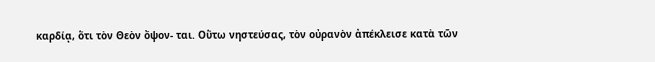καρδίᾳ, ὅτι τὸν Θεὸν ὄψον- ται. Οὕτω νηστεύσας, τὸν οὐρανὸν ἀπέκλεισε κατὰ τῶν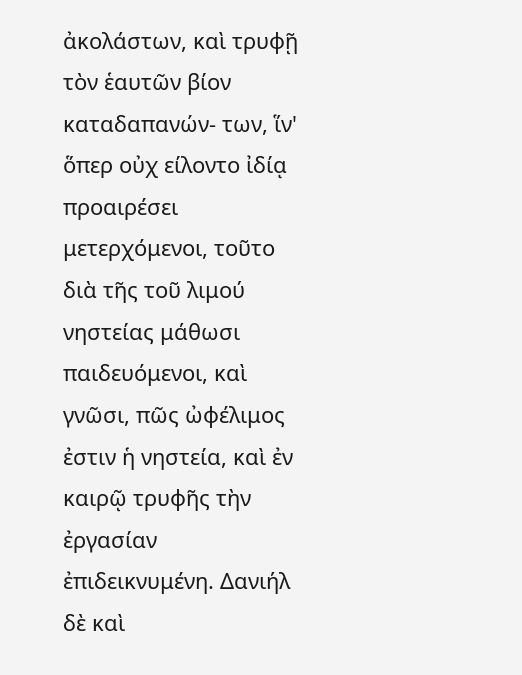ἀκολάστων, καὶ τρυφῇ τὸν ἑαυτῶν βίον καταδαπανών- των, ἵν' ὅπερ οὐχ είλοντο ἰδίᾳ προαιρέσει μετερχόμενοι, τοῦτο διὰ τῆς τοῦ λιμού νηστείας μάθωσι παιδευόμενοι, καὶ γνῶσι, πῶς ὠφέλιμος ἐστιν ἡ νηστεία, καὶ ἐν καιρῷ τρυφῆς τὴν ἐργασίαν ἐπιδεικνυμένη. Δανιήλ δὲ καὶ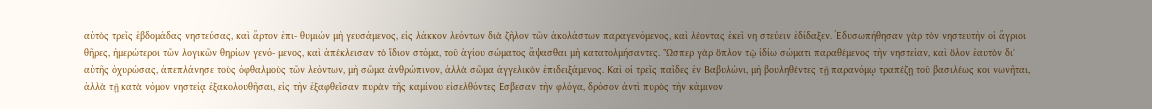αὐτὸς τρεῖς ἑβδομάδας νηστεύσας, καὶ ἄρτον ἐπι- θυμιών μὴ γευσάμενος, εἰς λάκκον λεόντων διὰ ζῆλον τῶν ἀκολάστων παραγενόμενος, καὶ λέοντας ἐκεῖ νη στεύειν ἐδίδαξεν. Ἐδυσωπήθησαν γὰρ τὸν νηστευτὴν οἱ ἄγριοι θῆρες, ἡμερώτεροι τῶν λογικῶν θηρίων γενό- μενος, καὶ ἀπέκλεισαν τὸ ἴδιον στόμα, τοῦ ἁγίου σώματος ἄψασθαι μὴ κατατολμήσαντες. "Ωσπερ γὰρ ὅπλον τῷ ἰδίω σώματι παραθέμενος τὴν νηστείαν, καὶ ὅλον ἑαυτὸν δι' αὐτῆς ὀχυρώσας, ἀπεπλάνησε τοὺς ὀφθαλμοὺς τῶν λεόντων, μὴ σῶμα ἀνθρώπινον, ἀλλὰ σῶμα ἀγγελικὸν ἐπιδειξάμενος. Καὶ οἱ τρεῖς παῖδες ἐν Βαβυλώνι, μὴ βουληθέντες τῇ παρανόμῳ τραπέζῃ τοῦ βασιλέως κοι νωνῆται, ἀλλὰ τῇ κατὰ νόμον νηστείᾳ ἐξακολουθῆσαι, εἰς τὴν ἐξαφθεῖσαν πυρὰν τῆς καμίνου εἰσελθόντες Εσβεσαν τὴν φλόγα, δρόσον ἀντὶ πυρὸς τὴν κάμινον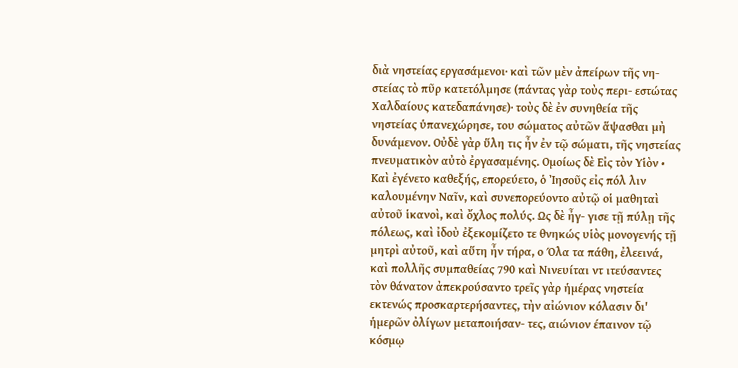διὰ νηστείας εργασάμενοι· καὶ τῶν μὲν ἀπείρων τῆς νη- στείας τὸ πῦρ κατετόλμησε (πάντας γὰρ τοὺς περι- εστώτας Χαλδαίους κατεδαπάνησε)· τοὺς δὲ ἐν συνηθεία τῆς νηστείας ὑπανεχώρησε, του σώματος αὐτῶν ἅψασθαι μὴ δυνάμενον. Οὐδὲ γὰρ ὕλη τις ἦν ἐν τῷ σώματι, τῆς νηστείας πνευματικὸν αὐτὸ ἐργασαμένης. Ομοίως δὲ Εἰς τὸν Υἱὸν • Καὶ ἐγένετο καθεξής, επορεύετο, ὁ Ἰησοῦς εἰς πόλ λιν καλουμένην Ναῖν, καὶ συνεπορεύοντο αὐτῷ οἱ μαθηταὶ αὐτοῦ ἱκανοὶ, καὶ ὄχλος πολύς. Ως δὲ ἦγ- γισε τῇ πύλῃ τῆς πόλεως, καὶ ἰδοὺ ἐξεκομίζετο τε θνηκώς υἱὸς μονογενής τῇ μητρὶ αὐτοῦ, καὶ αὕτη ἦν τήρα, ο Όλα τα πάθη, ἐλεεινά, καὶ πολλῆς συμπαθείας 790 καὶ Νινευίται ντ ιτεύσαντες τὸν θάνατον ἀπεκρούσαντο τρεῖς γὰρ ἡμέρας νηστεία εκτενώς προσκαρτερήσαντες, τὴν αἰώνιον κόλασιν δι' ἡμερῶν ὀλίγων μεταποιήσαν- τες, αιώνιον έπαινον τῷ κόσμῳ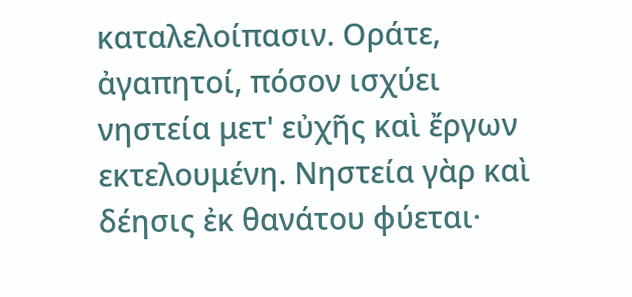καταλελοίπασιν. Οράτε, ἀγαπητοί, πόσον ισχύει νηστεία μετ' εὐχῆς καὶ ἔργων εκτελουμένη. Νηστεία γὰρ καὶ δέησις ἐκ θανάτου φύεται·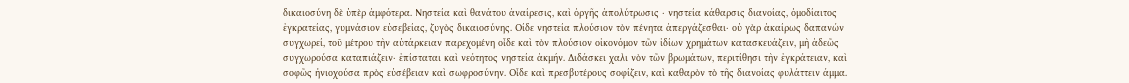δικαιοσύνη δὲ ὑπὲρ ἀμφότερα. Νηστεία καὶ θανάτου ἀναίρεσις, καὶ ὀργῆς ἀπολύτρωσις · νηστεία κάθαρσις διανοίας, ὁμοδίαιτος ἐγκρατείας, γυμνάσιον εὐσεβείας, ζυγὸς δικαιοσύνης. Οίδε νηστεία πλούσιον τὸν πένητα ἀπεργάζεσθαι· οὐ γὰρ ἀκαίρως δαπανών συγχωρεί, τοῦ μέτρου τὴν αὐτάρκειαν παρεχομένη οἶδε καὶ τὸν πλούσιον οἰκονόμον τῶν ἰδίων χρημάτων κατασκευάζειν, μὴ ἀδεῶς συγχωρούσα καταπιάζειν· ἐπίσταται καὶ νεότητος νηστεία ἀκμήν. Διδάσκει χαλι νὸν τῶν βρωμάτων, περιτίθησι τὴν ἐγκράτειαν, καὶ σοφῶς ἡνιοχούσα πρὸς εὐσέβειαν καὶ σωφροσύνην. Οἶδε καὶ πρεσβυτέρους σοφίζειν, καὶ καθαρὸν τὸ τῆς διανοίας φυλάττειν άμμα.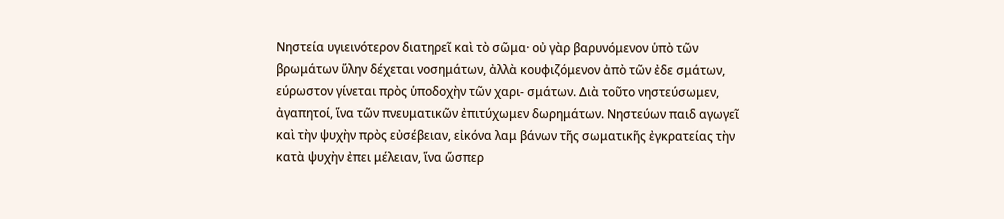Νηστεία υγιεινότερον διατηρεῖ καὶ τὸ σῶμα· οὐ γὰρ βαρυνόμενον ὑπὸ τῶν βρωμάτων ὕλην δέχεται νοσημάτων, ἀλλὰ κουφιζόμενον ἀπὸ τῶν ἐδε σμάτων, εύρωστον γίνεται πρὸς ὑποδοχὴν τῶν χαρι- σμάτων. Διὰ τοῦτο νηστεύσωμεν, ἀγαπητοί, ἵνα τῶν πνευματικῶν ἐπιτύχωμεν δωρημάτων. Νηστεύων παιδ αγωγεῖ καὶ τὴν ψυχὴν πρὸς εὐσέβειαν, εἰκόνα λαμ βάνων τῆς σωματικῆς ἐγκρατείας τὴν κατὰ ψυχὴν ἐπει μέλειαν, ἵνα ὥσπερ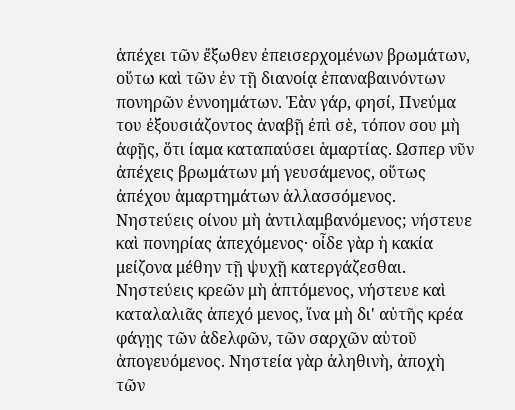ἀπέχει τῶν ἔξωθεν ἐπεισερχομένων βρωμάτων, οὕτω καὶ τῶν ἐν τῇ διανοίᾳ ἐπαναβαινόντων πονηρῶν ἐννοημάτων. Ἐὰν γάρ, φησί, Πνεύμα του ἐξουσιάζοντος ἀναβῇ ἐπὶ σὲ, τόπον σου μὴ ἀφῇς, ὅτι ίαμα καταπαύσει ἁμαρτίας. Ωσπερ νῦν ἀπέχεις βρωμάτων μή γευσάμενος, οὕτως ἀπέχου ἁμαρτημάτων ἀλλασσόμενος. Νηστεύεις οίνου μὴ ἀντιλαμβανόμενος; νήστευε καὶ πονηρίας ἀπεχόμενος· οἶδε γὰρ ἡ κακία μείζονα μέθην τῇ ψυχῇ κατεργάζεσθαι. Νηστεύεις κρεῶν μὴ ἀπτόμενος, νήστευε καὶ καταλαλιᾶς ἀπεχό μενος, ἵνα μὴ δι' αὐτῆς κρέα φάγῃς τῶν ἀδελφῶν, τῶν σαρχῶν αὑτοῦ ἀπογευόμενος. Νηστεία γὰρ ἀληθινὴ, ἀποχὴ τῶν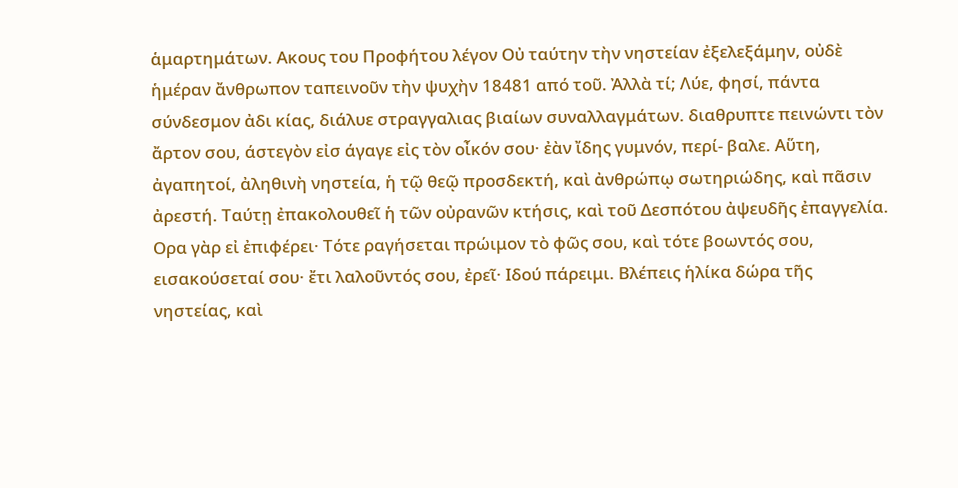ἁμαρτημάτων. Ακους του Προφήτου λέγον Οὐ ταύτην τὴν νηστείαν ἐξελεξάμην, οὐδὲ ἡμέραν ἄνθρωπον ταπεινοῦν τὴν ψυχὴν 18481 από τοῦ. Ἀλλὰ τί; Λύε, φησί, πάντα σύνδεσμον ἀδι κίας, διάλυε στραγγαλιας βιαίων συναλλαγμάτων. διαθρυπτε πεινώντι τὸν ἄρτον σου, άστεγὸν εἰσ άγαγε εἰς τὸν οἶκόν σου· ἐὰν ἴδης γυμνόν, περί- βαλε. Αὕτη, ἀγαπητοί, ἀληθινὴ νηστεία, ἡ τῷ θεῷ προσδεκτή, καὶ ἀνθρώπῳ σωτηριώδης, καὶ πᾶσιν ἀρεστή. Ταύτῃ ἐπακολουθεῖ ἡ τῶν οὐρανῶν κτήσις, καὶ τοῦ Δεσπότου ἀψευδῆς ἐπαγγελία. Ορα γὰρ εἰ ἐπιφέρει· Τότε ραγήσεται πρώιμον τὸ φῶς σου, καὶ τότε βοωντός σου, εισακούσεταί σου· ἔτι λαλοῦντός σου, ἐρεῖ· Ιδού πάρειμι. Βλέπεις ἡλίκα δώρα τῆς νηστείας, καὶ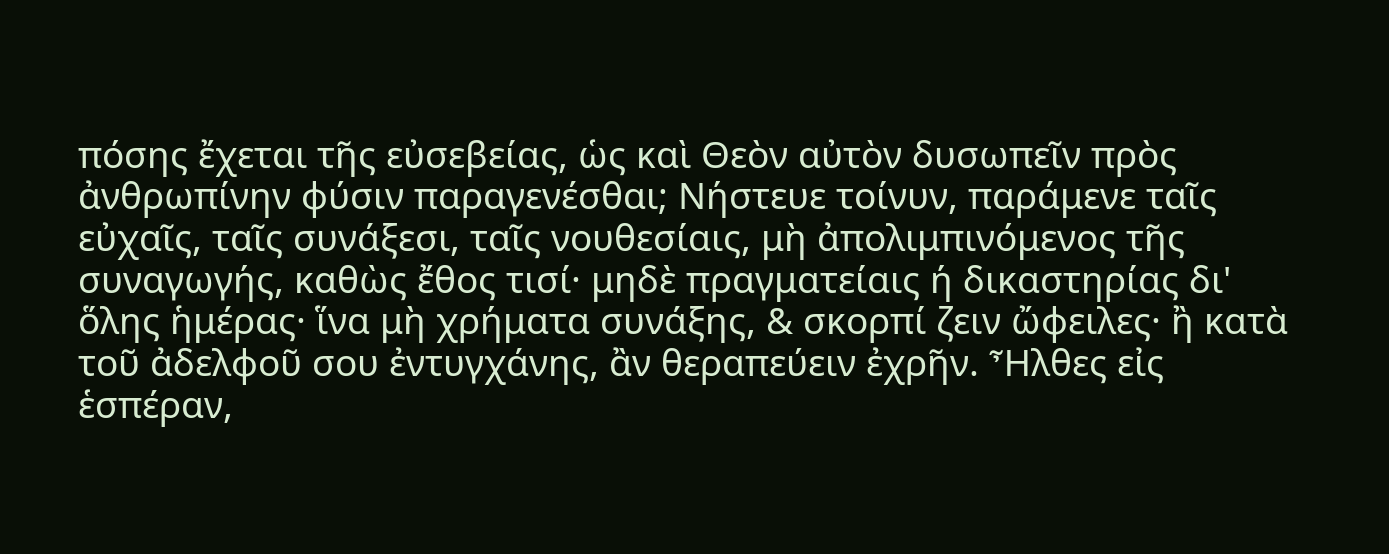πόσης ἔχεται τῆς εὐσεβείας, ὡς καὶ Θεὸν αὐτὸν δυσωπεῖν πρὸς ἀνθρωπίνην φύσιν παραγενέσθαι; Νήστευε τοίνυν, παράμενε ταῖς εὐχαῖς, ταῖς συνάξεσι, ταῖς νουθεσίαις, μὴ ἀπολιμπινόμενος τῆς συναγωγής, καθὼς ἔθος τισί· μηδὲ πραγματείαις ή δικαστηρίας δι' ὅλης ἡμέρας· ἵνα μὴ χρήματα συνάξης, & σκορπί ζειν ὤφειλες· ἢ κατὰ τοῦ ἀδελφοῦ σου ἐντυγχάνης, ἂν θεραπεύειν ἐχρῆν. Ἦλθες εἰς ἑσπέραν,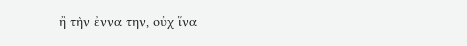ἢ τὴν ἐννα την, οὐχ ἵνα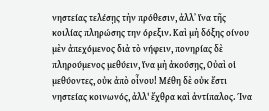νηστείας τελέσῃς τὴν πρόθεσιν, ἀλλ᾽ ἵνα τῆς κοιλίας πληρώσης την όρεξιν. Καὶ μὴ δόξης οίνου μὲν ἀπεχόμενος διὰ τὸ νήφειν, πονηρίας δὲ πληρούμενος μεθύειν, ἵνα μὴ ἀκούσῃς, Οὐαὶ οἱ μεθύοντες, οὐκ ἀπὸ οἶνου! Μέθη δὲ οὐκ ἔστι νηστείας κοινωνός, ἀλλ' ἔχθρα καὶ ἀντίπαλος. Ίνα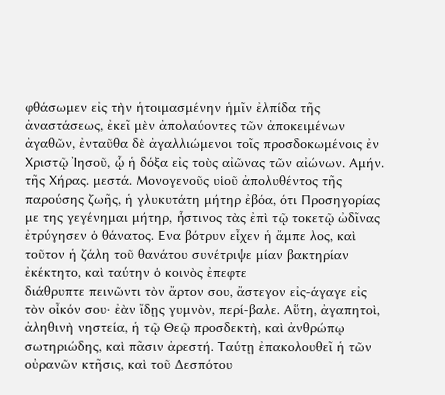φθάσωμεν εἰς τὴν ἡτοιμασμένην ἡμῖν ἐλπίδα τῆς ἀναστάσεως, ἐκεῖ μὲν ἀπολαύοντες τῶν ἀποκειμένων ἀγαθῶν, ἐνταῦθα δὲ ἀγαλλιώμενοι τοῖς προσδοκωμένοις ἐν Χριστῷ Ἰησοῦ, ᾧ ἡ δόξα εἰς τοὺς αἰῶνας τῶν αἰώνων. Αμήν. τῆς Χήρας. μεστά. Μονογενοῦς υἱοῦ ἀπολυθέντος τῆς παρούσης ζωῆς, ἡ γλυκυτάτη μήτηρ ἐβόα, ότι Προσηγορίας με της γεγένημαι μήτηρ, ἧστινος τὰς ἐπὶ τῷ τοκετῷ ὠδῖνας ἐτρύγησεν ὁ θάνατος. Ενα βότρυν εἶχεν ἡ ἄμπε λος, καὶ τοῦτον ἡ ζάλη τοῦ θανάτου συνέτριψε μίαν βακτηρίαν ἐκέκτητο, καὶ ταύτην ὁ κοινὸς ἐπεφτε
διάθρυπτε πεινῶντι τὸν ἄρτον σου, ἄστεγον εἰς-άγαγε εἰς τὸν οἶκόν σου· ἐὰν ἴδῃς γυμνὸν, περί-βαλε. Αὕτη, ἀγαπητοὶ, ἀληθινὴ νηστεία, ἡ τῷ Θεῷ προσδεκτὴ, καὶ ἀνθρώπῳ σωτηριώδης, καὶ πᾶσιν ἀρεστή. Ταύτῃ ἐπακολουθεῖ ἡ τῶν οὐρανῶν κτῆσις, καὶ τοῦ Δεσπότου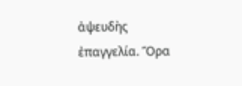ἀψευδὴς ἐπαγγελία. Ὅρα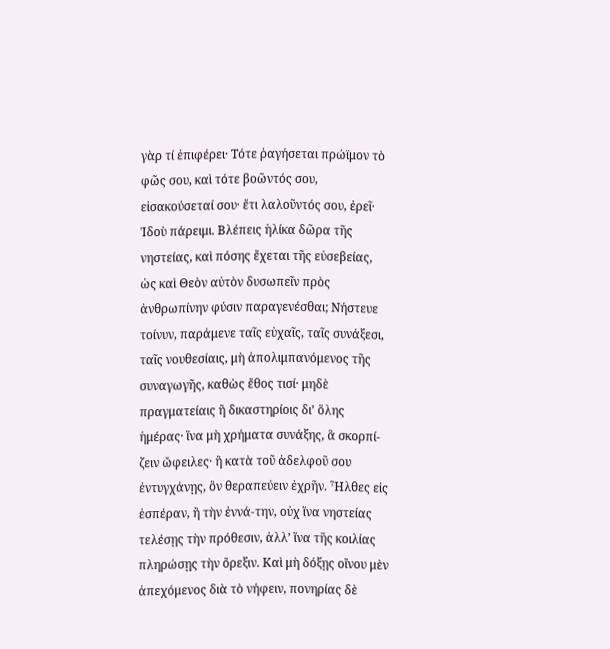γὰρ τί ἐπιφέρει· Τότε ῥαγήσεται πρώϊμον τὸ φῶς σου, καὶ τότε βοῶντός σου, εἰσακούσεταί σου· ἔτι λαλοῦντός σου, ἐρεῖ· Ἰδοὺ πάρειμι. Βλέπεις ἡλίκα δῶρα τῆς νηστείας, καὶ πόσης ἔχεται τῆς εὐσεβείας, ὡς καὶ Θεὸν αὐτὸν δυσωπεῖν πρὸς ἀνθρωπίνην φύσιν παραγενέσθαι; Νήστευε τοίνυν, παράμενε ταῖς εὐχαῖς, ταῖς συνάξεσι, ταῖς νουθεσίαις, μὴ ἀπολιμπανόμενος τῆς συναγωγῆς, καθὼς ἔθος τισί· μηδὲ πραγματείαις ἢ δικαστηρίοις δι’ ὅλης ἡμέρας· ἵνα μὴ χρήματα συνάξης, ἃ σκορπί-ζειν ὤφειλες· ἢ κατὰ τοῦ ἀδελφοῦ σου ἐντυγχάνῃς, ὃν θεραπεύειν ἐχρῆν. Ἦλθες εἰς ἑσπέραν, ἢ τὴν ἐννά-την, οὐχ ἵνα νηστείας τελέσῃς τὴν πρόθεσιν, ἀλλ’ ἵνα τῆς κοιλίας πληρώσῃς τὴν ὄρεξιν. Καὶ μὴ δόξῃς οἴνου μὲν ἀπεχόμενος διὰ τὸ νήφειν, πονηρίας δὲ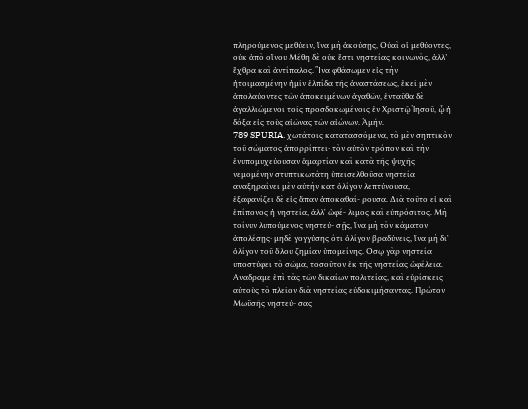πληρούμενος μεθύειν, ἵνα μὴ ἀκούσῃς, Οὐαὶ οἱ μεθύοντες, οὐκ ἀπὸ οἴνου Μέθη δὲ οὐκ ἔστι νηστείας κοινωνὸς, ἀλλ’ ἔχθρα καὶ ἀντίπαλος. Ἵνα φθάσωμεν εἰς τὴν ἡτοιμασμένην ἡμῖν ἐλπίδα τῆς ἀναστάσεως, ἐκεῖ μὲν ἀπολαύοντες τῶν ἀποκειμένων ἀγαθῶν, ἐνταῦθα δὲ ἀγαλλιώμενοι τοῖς προσδοκωμένοις ἐν Χριστῷ Ἰησοῦ, ᾧ ἡ δόξα εἰς τοὺς αἰῶνας τῶν αἰώνων. Ἀμήν.
789 SPURIA. χωτάτοις κατατασσόμενα, τὸ μὲν σηπτικὸν τοῦ σώματος ἀπορρίπτει· τὸν αὐτὸν τρόπον καὶ τὴν ἐνυπομυχεύουσαν ἁμαρτίαν καὶ κατὰ τῆς ψυχῆς νεμομένην στυπτικωτάτη ὑπεισελθοῦσα νηστεία αναξηραίνει μὲν αὐτὴν κατ ὀλίγον λεπτύνουσα, ἐξαφανίζει δὲ εἰς ἅπαν ἀποκαθαί- ρουσα. Διὰ τοῦτο εἰ καὶ ἐπίπονος ἡ νηστεία, ἀλλ᾽ ὠφέ- λιμος καὶ εὐπρόσιτος. Μὴ τοίνυν λυπούμενος νηστεύ- σῇς, ἵνα μὴ τὸν κάματον ἀπολέσῃς· μηδὲ γογγύσης ότι ὀλίγον βραδύνεις, ἵνα μὴ δι᾿ ὀλίγον τοῦ ὅλου ζημίαν ὑπομείνης. Οσῳ γὰρ νηστεία υποστύφει τὸ σῶμα, τοσοῦτον ἐκ τῆς νηστείας ὠφέλεια. Αναδραμε ἐπὶ τὰς τῶν δικαίων πολιτείας, καὶ εὑρίσκεις αὐτοὺς τὸ πλεῖον διὰ νηστείας εὐδοκιμήσαντας. Πρώτον Μωϋσῆς νηστεύ- σας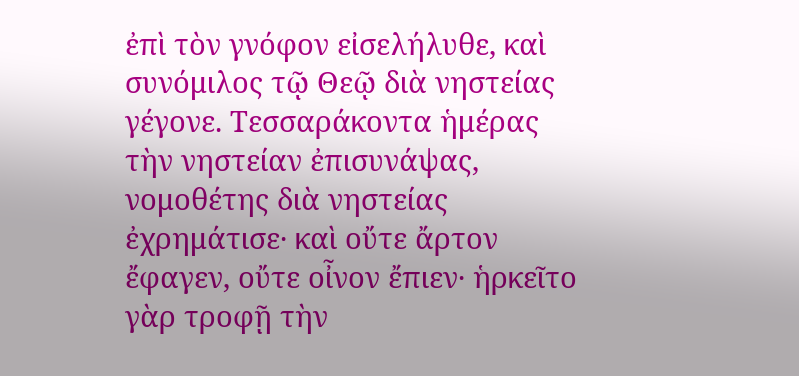ἐπὶ τὸν γνόφον εἰσελήλυθε, καὶ συνόμιλος τῷ Θεῷ διὰ νηστείας γέγονε. Τεσσαράκοντα ἡμέρας τὴν νηστείαν ἐπισυνάψας, νομοθέτης διὰ νηστείας ἐχρημάτισε· καὶ οὔτε ἄρτον ἔφαγεν, οὔτε οἶνον ἔπιεν· ἡρκεῖτο γὰρ τροφῇ τὴν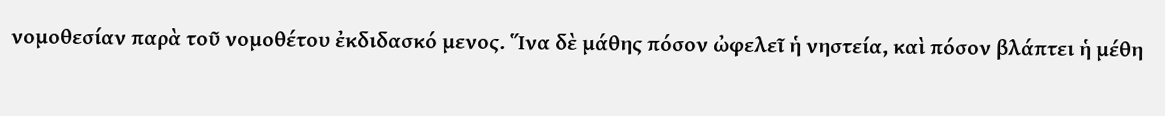νομοθεσίαν παρὰ τοῦ νομοθέτου ἐκδιδασκό μενος. Ἵνα δὲ μάθης πόσον ὠφελεῖ ἡ νηστεία, καὶ πόσον βλάπτει ἡ μέθη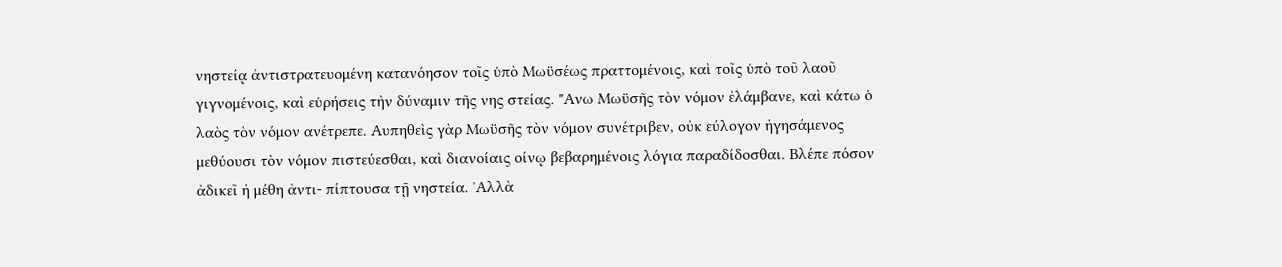νηστείᾳ ἀντιστρατευομένη κατανόησον τοῖς ὑπὸ Μωϋσέως πραττομένοις, καὶ τοῖς ὑπὸ τοῦ λαοῦ γιγνομένοις, καὶ εὑρήσεις τὴν δύναμιν τῆς νης στείας. "Ανω Μωϋσῆς τὸν νόμον ἐλάμβανε, καὶ κάτω ὁ λαὸς τὸν νόμον ανέτρεπε. Αυπηθεὶς γὰρ Μωϋσῆς τὸν νόμον συνέτριβεν, οὐκ εύλογον ἡγησάμενος μεθύουσι τὸν νόμον πιστεύεσθαι, καὶ διανοίαις οίνῳ βεβαρημένοις λόγια παραδίδοσθαι. Βλέπε πόσον ἀδικεῖ ἡ μέθη ἀντι- πίπτουσα τῇ νηστεία. ᾿Αλλὰ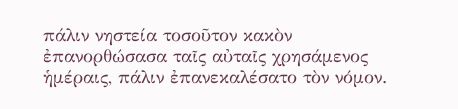πάλιν νηστεία τοσοῦτον κακὸν ἐπανορθώσασα ταῖς αὐταῖς χρησάμενος ἡμέραις, πάλιν ἐπανεκαλέσατο τὸν νόμον.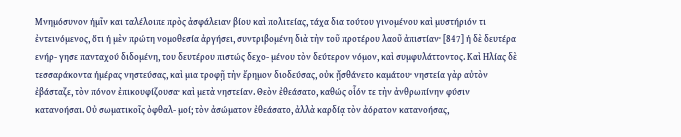Μνημόσυνον ἡμῖν και ταλέλοιπε πρὸς ἀσφάλειαν βίου καὶ πολιτείας, τάχα δια τούτου γινομένου καὶ μυστήριόν τι ἐντεινόμενος, ὅτι ἡ μὲν πρώτη νομοθεσία ἀργήσει, συντριβομένη διὰ τὴν τοῦ προτέρου λαοῦ ἀπιστίαν· [847] ἡ δὲ δευτέρα ενήρ- γησε πανταχού διδομένη, του δευτέρου πιστώς δεχο- μένου τὸν δεύτερον νόμον, καὶ συμφυλάττοντος. Καὶ Ηλίας δὲ τεσσαράκοντα ἡμέρας νηστεύσας, καὶ μια τροφῇ τὴν ἔρημον διοδεύσας, οὐκ ᾔσθάνετο καμάτου· νηστεία γὰρ αὐτὸν ἐβάσταζε, τὸν πόνον ἐπικουφίζουσα· καὶ μετὰ νηστείαν. Θεὸν ἐθεάσατο, καθώς οἷόν τε τὴν ἀνθρωπίνην φύσιν κατανοήσαι. Οὐ σωματικοῖς ὀφθαλ- μοί; τὸν ἀσώματον ἐθεάσατο, ἀλλὰ καρδίᾳ τὸν ἀόρατον κατανοήσας,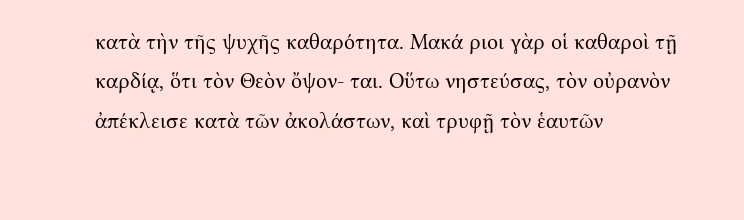κατὰ τὴν τῆς ψυχῆς καθαρότητα. Μακά ριοι γὰρ οἱ καθαροὶ τῇ καρδίᾳ, ὅτι τὸν Θεὸν ὄψον- ται. Οὕτω νηστεύσας, τὸν οὐρανὸν ἀπέκλεισε κατὰ τῶν ἀκολάστων, καὶ τρυφῇ τὸν ἑαυτῶν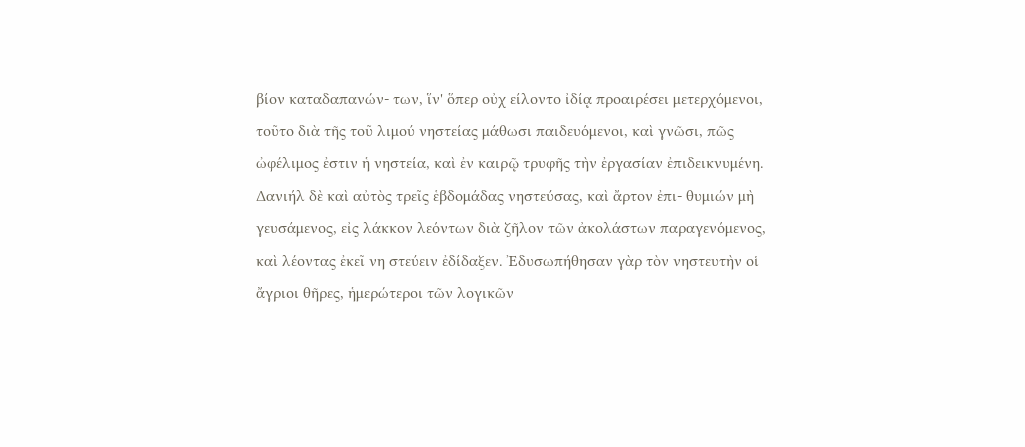βίον καταδαπανών- των, ἵν' ὅπερ οὐχ είλοντο ἰδίᾳ προαιρέσει μετερχόμενοι, τοῦτο διὰ τῆς τοῦ λιμού νηστείας μάθωσι παιδευόμενοι, καὶ γνῶσι, πῶς ὠφέλιμος ἐστιν ἡ νηστεία, καὶ ἐν καιρῷ τρυφῆς τὴν ἐργασίαν ἐπιδεικνυμένη. Δανιήλ δὲ καὶ αὐτὸς τρεῖς ἑβδομάδας νηστεύσας, καὶ ἄρτον ἐπι- θυμιών μὴ γευσάμενος, εἰς λάκκον λεόντων διὰ ζῆλον τῶν ἀκολάστων παραγενόμενος, καὶ λέοντας ἐκεῖ νη στεύειν ἐδίδαξεν. Ἐδυσωπήθησαν γὰρ τὸν νηστευτὴν οἱ ἄγριοι θῆρες, ἡμερώτεροι τῶν λογικῶν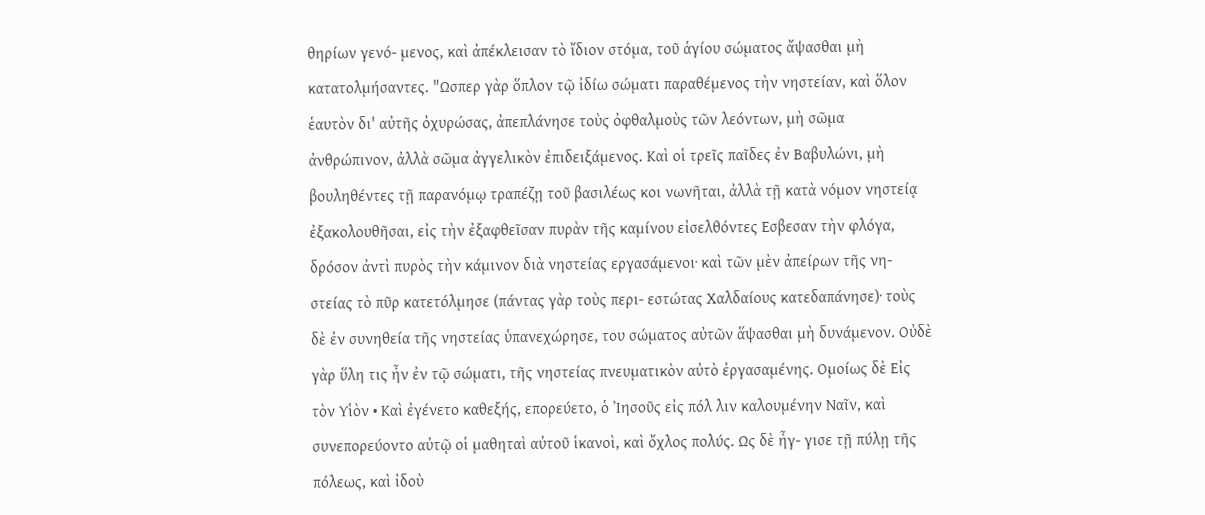θηρίων γενό- μενος, καὶ ἀπέκλεισαν τὸ ἴδιον στόμα, τοῦ ἁγίου σώματος ἄψασθαι μὴ κατατολμήσαντες. "Ωσπερ γὰρ ὅπλον τῷ ἰδίω σώματι παραθέμενος τὴν νηστείαν, καὶ ὅλον ἑαυτὸν δι' αὐτῆς ὀχυρώσας, ἀπεπλάνησε τοὺς ὀφθαλμοὺς τῶν λεόντων, μὴ σῶμα ἀνθρώπινον, ἀλλὰ σῶμα ἀγγελικὸν ἐπιδειξάμενος. Καὶ οἱ τρεῖς παῖδες ἐν Βαβυλώνι, μὴ βουληθέντες τῇ παρανόμῳ τραπέζῃ τοῦ βασιλέως κοι νωνῆται, ἀλλὰ τῇ κατὰ νόμον νηστείᾳ ἐξακολουθῆσαι, εἰς τὴν ἐξαφθεῖσαν πυρὰν τῆς καμίνου εἰσελθόντες Εσβεσαν τὴν φλόγα, δρόσον ἀντὶ πυρὸς τὴν κάμινον διὰ νηστείας εργασάμενοι· καὶ τῶν μὲν ἀπείρων τῆς νη- στείας τὸ πῦρ κατετόλμησε (πάντας γὰρ τοὺς περι- εστώτας Χαλδαίους κατεδαπάνησε)· τοὺς δὲ ἐν συνηθεία τῆς νηστείας ὑπανεχώρησε, του σώματος αὐτῶν ἅψασθαι μὴ δυνάμενον. Οὐδὲ γὰρ ὕλη τις ἦν ἐν τῷ σώματι, τῆς νηστείας πνευματικὸν αὐτὸ ἐργασαμένης. Ομοίως δὲ Εἰς τὸν Υἱὸν • Καὶ ἐγένετο καθεξής, επορεύετο, ὁ Ἰησοῦς εἰς πόλ λιν καλουμένην Ναῖν, καὶ συνεπορεύοντο αὐτῷ οἱ μαθηταὶ αὐτοῦ ἱκανοὶ, καὶ ὄχλος πολύς. Ως δὲ ἦγ- γισε τῇ πύλῃ τῆς πόλεως, καὶ ἰδοὺ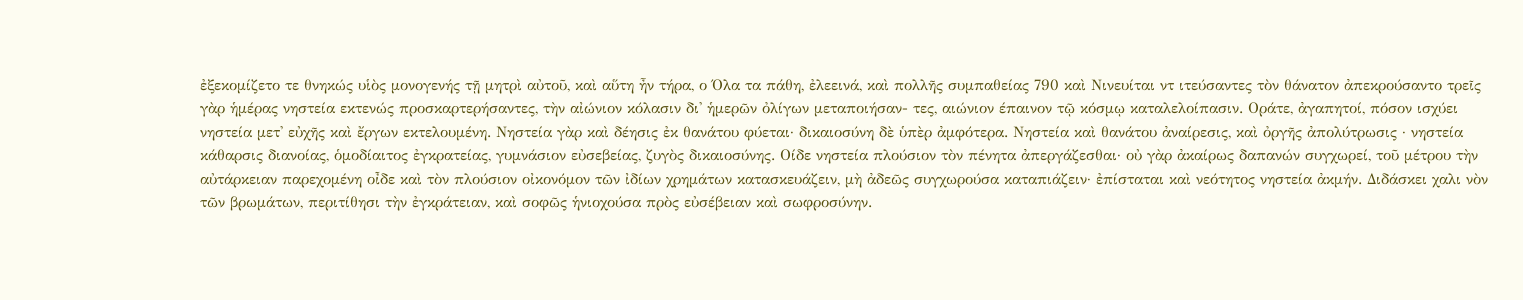ἐξεκομίζετο τε θνηκώς υἱὸς μονογενής τῇ μητρὶ αὐτοῦ, καὶ αὕτη ἦν τήρα, ο Όλα τα πάθη, ἐλεεινά, καὶ πολλῆς συμπαθείας 790 καὶ Νινευίται ντ ιτεύσαντες τὸν θάνατον ἀπεκρούσαντο τρεῖς γὰρ ἡμέρας νηστεία εκτενώς προσκαρτερήσαντες, τὴν αἰώνιον κόλασιν δι' ἡμερῶν ὀλίγων μεταποιήσαν- τες, αιώνιον έπαινον τῷ κόσμῳ καταλελοίπασιν. Οράτε, ἀγαπητοί, πόσον ισχύει νηστεία μετ' εὐχῆς καὶ ἔργων εκτελουμένη. Νηστεία γὰρ καὶ δέησις ἐκ θανάτου φύεται· δικαιοσύνη δὲ ὑπὲρ ἀμφότερα. Νηστεία καὶ θανάτου ἀναίρεσις, καὶ ὀργῆς ἀπολύτρωσις · νηστεία κάθαρσις διανοίας, ὁμοδίαιτος ἐγκρατείας, γυμνάσιον εὐσεβείας, ζυγὸς δικαιοσύνης. Οίδε νηστεία πλούσιον τὸν πένητα ἀπεργάζεσθαι· οὐ γὰρ ἀκαίρως δαπανών συγχωρεί, τοῦ μέτρου τὴν αὐτάρκειαν παρεχομένη οἶδε καὶ τὸν πλούσιον οἰκονόμον τῶν ἰδίων χρημάτων κατασκευάζειν, μὴ ἀδεῶς συγχωρούσα καταπιάζειν· ἐπίσταται καὶ νεότητος νηστεία ἀκμήν. Διδάσκει χαλι νὸν τῶν βρωμάτων, περιτίθησι τὴν ἐγκράτειαν, καὶ σοφῶς ἡνιοχούσα πρὸς εὐσέβειαν καὶ σωφροσύνην.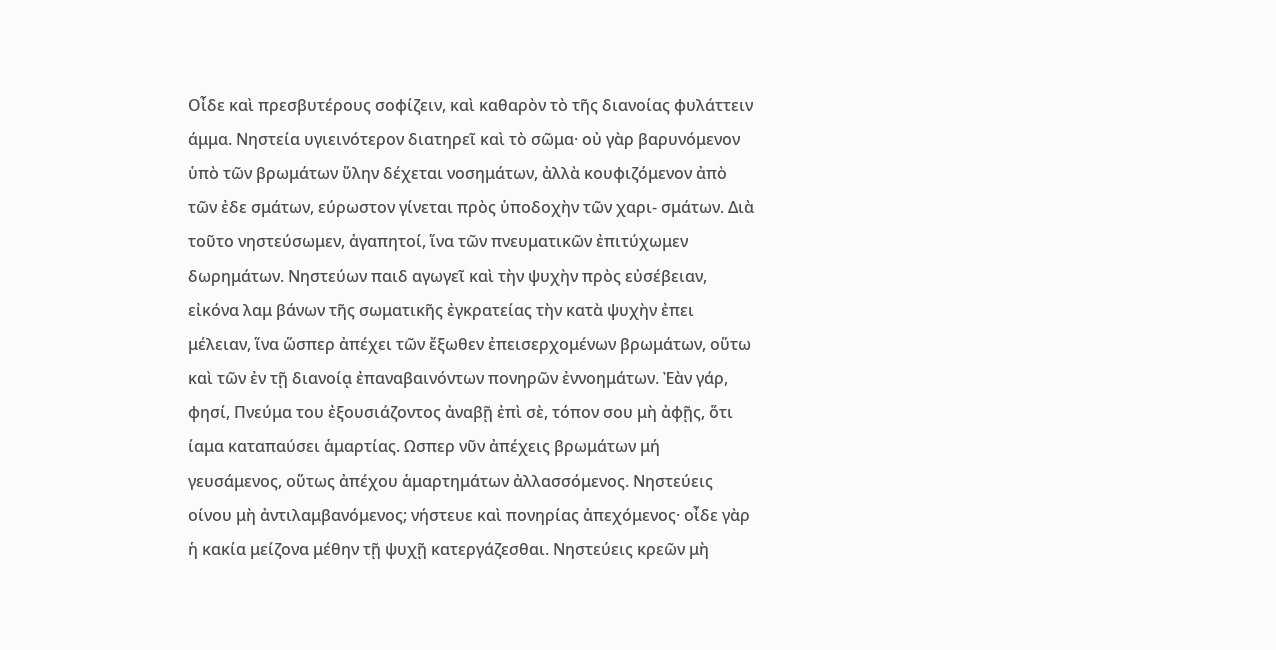Οἶδε καὶ πρεσβυτέρους σοφίζειν, καὶ καθαρὸν τὸ τῆς διανοίας φυλάττειν άμμα. Νηστεία υγιεινότερον διατηρεῖ καὶ τὸ σῶμα· οὐ γὰρ βαρυνόμενον ὑπὸ τῶν βρωμάτων ὕλην δέχεται νοσημάτων, ἀλλὰ κουφιζόμενον ἀπὸ τῶν ἐδε σμάτων, εύρωστον γίνεται πρὸς ὑποδοχὴν τῶν χαρι- σμάτων. Διὰ τοῦτο νηστεύσωμεν, ἀγαπητοί, ἵνα τῶν πνευματικῶν ἐπιτύχωμεν δωρημάτων. Νηστεύων παιδ αγωγεῖ καὶ τὴν ψυχὴν πρὸς εὐσέβειαν, εἰκόνα λαμ βάνων τῆς σωματικῆς ἐγκρατείας τὴν κατὰ ψυχὴν ἐπει μέλειαν, ἵνα ὥσπερ ἀπέχει τῶν ἔξωθεν ἐπεισερχομένων βρωμάτων, οὕτω καὶ τῶν ἐν τῇ διανοίᾳ ἐπαναβαινόντων πονηρῶν ἐννοημάτων. Ἐὰν γάρ, φησί, Πνεύμα του ἐξουσιάζοντος ἀναβῇ ἐπὶ σὲ, τόπον σου μὴ ἀφῇς, ὅτι ίαμα καταπαύσει ἁμαρτίας. Ωσπερ νῦν ἀπέχεις βρωμάτων μή γευσάμενος, οὕτως ἀπέχου ἁμαρτημάτων ἀλλασσόμενος. Νηστεύεις οίνου μὴ ἀντιλαμβανόμενος; νήστευε καὶ πονηρίας ἀπεχόμενος· οἶδε γὰρ ἡ κακία μείζονα μέθην τῇ ψυχῇ κατεργάζεσθαι. Νηστεύεις κρεῶν μὴ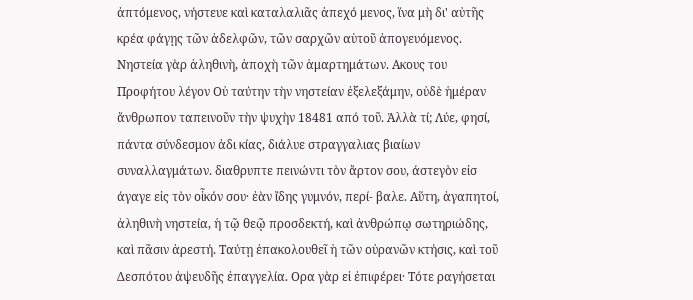ἀπτόμενος, νήστευε καὶ καταλαλιᾶς ἀπεχό μενος, ἵνα μὴ δι' αὐτῆς κρέα φάγῃς τῶν ἀδελφῶν, τῶν σαρχῶν αὑτοῦ ἀπογευόμενος. Νηστεία γὰρ ἀληθινὴ, ἀποχὴ τῶν ἁμαρτημάτων. Ακους του Προφήτου λέγον Οὐ ταύτην τὴν νηστείαν ἐξελεξάμην, οὐδὲ ἡμέραν ἄνθρωπον ταπεινοῦν τὴν ψυχὴν 18481 από τοῦ. Ἀλλὰ τί; Λύε, φησί, πάντα σύνδεσμον ἀδι κίας, διάλυε στραγγαλιας βιαίων συναλλαγμάτων. διαθρυπτε πεινώντι τὸν ἄρτον σου, άστεγὸν εἰσ άγαγε εἰς τὸν οἶκόν σου· ἐὰν ἴδης γυμνόν, περί- βαλε. Αὕτη, ἀγαπητοί, ἀληθινὴ νηστεία, ἡ τῷ θεῷ προσδεκτή, καὶ ἀνθρώπῳ σωτηριώδης, καὶ πᾶσιν ἀρεστή. Ταύτῃ ἐπακολουθεῖ ἡ τῶν οὐρανῶν κτήσις, καὶ τοῦ Δεσπότου ἀψευδῆς ἐπαγγελία. Ορα γὰρ εἰ ἐπιφέρει· Τότε ραγήσεται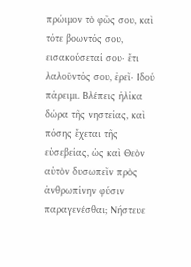πρώιμον τὸ φῶς σου, καὶ τότε βοωντός σου, εισακούσεταί σου· ἔτι λαλοῦντός σου, ἐρεῖ· Ιδού πάρειμι. Βλέπεις ἡλίκα δώρα τῆς νηστείας, καὶ πόσης ἔχεται τῆς εὐσεβείας, ὡς καὶ Θεὸν αὐτὸν δυσωπεῖν πρὸς ἀνθρωπίνην φύσιν παραγενέσθαι; Νήστευε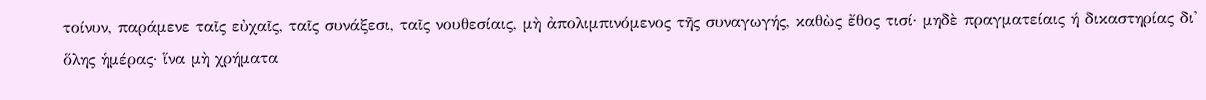τοίνυν, παράμενε ταῖς εὐχαῖς, ταῖς συνάξεσι, ταῖς νουθεσίαις, μὴ ἀπολιμπινόμενος τῆς συναγωγής, καθὼς ἔθος τισί· μηδὲ πραγματείαις ή δικαστηρίας δι' ὅλης ἡμέρας· ἵνα μὴ χρήματα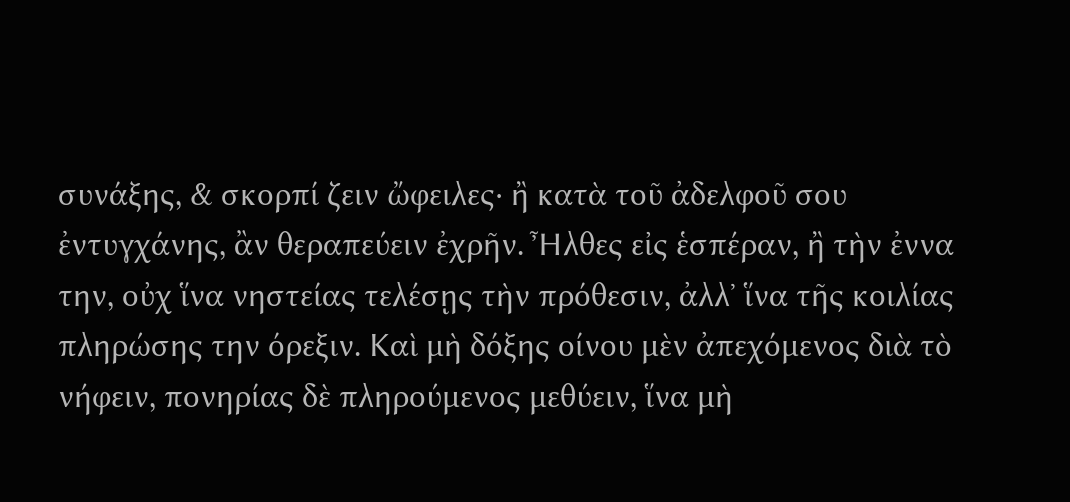συνάξης, & σκορπί ζειν ὤφειλες· ἢ κατὰ τοῦ ἀδελφοῦ σου ἐντυγχάνης, ἂν θεραπεύειν ἐχρῆν. Ἦλθες εἰς ἑσπέραν, ἢ τὴν ἐννα την, οὐχ ἵνα νηστείας τελέσῃς τὴν πρόθεσιν, ἀλλ᾽ ἵνα τῆς κοιλίας πληρώσης την όρεξιν. Καὶ μὴ δόξης οίνου μὲν ἀπεχόμενος διὰ τὸ νήφειν, πονηρίας δὲ πληρούμενος μεθύειν, ἵνα μὴ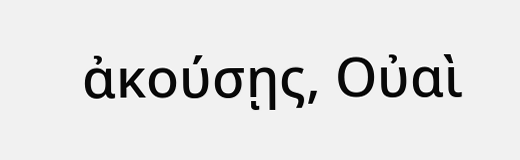ἀκούσῃς, Οὐαὶ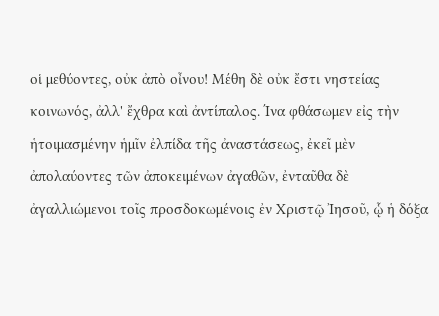οἱ μεθύοντες, οὐκ ἀπὸ οἶνου! Μέθη δὲ οὐκ ἔστι νηστείας κοινωνός, ἀλλ' ἔχθρα καὶ ἀντίπαλος. Ίνα φθάσωμεν εἰς τὴν ἡτοιμασμένην ἡμῖν ἐλπίδα τῆς ἀναστάσεως, ἐκεῖ μὲν ἀπολαύοντες τῶν ἀποκειμένων ἀγαθῶν, ἐνταῦθα δὲ ἀγαλλιώμενοι τοῖς προσδοκωμένοις ἐν Χριστῷ Ἰησοῦ, ᾧ ἡ δόξα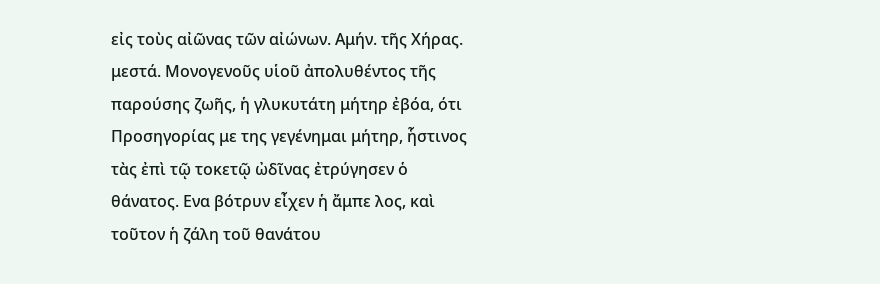εἰς τοὺς αἰῶνας τῶν αἰώνων. Αμήν. τῆς Χήρας. μεστά. Μονογενοῦς υἱοῦ ἀπολυθέντος τῆς παρούσης ζωῆς, ἡ γλυκυτάτη μήτηρ ἐβόα, ότι Προσηγορίας με της γεγένημαι μήτηρ, ἧστινος τὰς ἐπὶ τῷ τοκετῷ ὠδῖνας ἐτρύγησεν ὁ θάνατος. Ενα βότρυν εἶχεν ἡ ἄμπε λος, καὶ τοῦτον ἡ ζάλη τοῦ θανάτου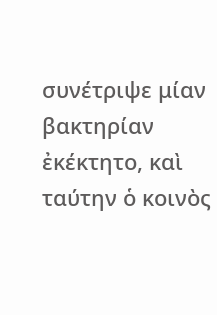συνέτριψε μίαν βακτηρίαν ἐκέκτητο, καὶ ταύτην ὁ κοινὸς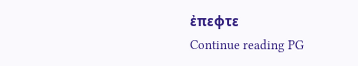ἐπεφτε
Continue reading PG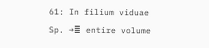61: In filium viduae Sp. →≣ entire volume